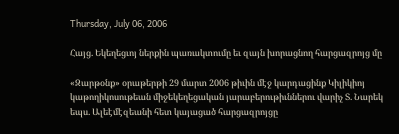Thursday, July 06, 2006

Հայց. Եկեղեցւոյ ներքին պառակտումը եւ զայն խորացնող հարցազրոյց մը

«Զարթօնք» օրաթերթի 29 մարտ 2006 թիւին մէջ կարդացինք Կիլիկիոյ կաթողիկոսութեան միջեկեղեցական յարաբերութիւններու վարիչ Տ. Նարեկ եպս. Ալեէմէզեանի հետ կայացած հարցազրոյցը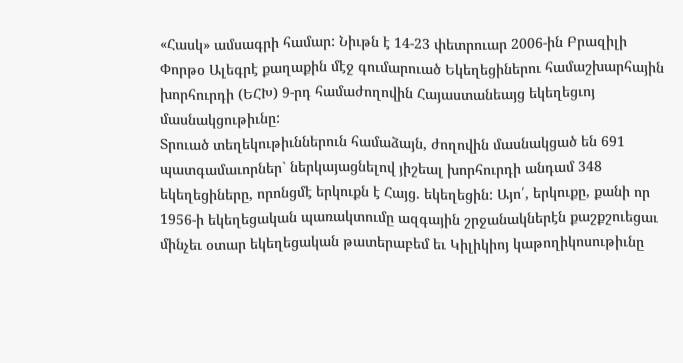«Հասկ» ամսագրի համար: Նիւթն է 14-23 փետրուար 2006-ին Բրազիլի Փորթօ Ալեգրէ քաղաքին մէջ գումարուած Եկեղեցիներու համաշխարհային խորհուրդի (ԵՀԽ) 9-րդ համաժողովին Հայաստանեայց եկեղեցւոյ մասնակցութիւնը:
Տրուած տեղեկութիւններուն համաձայն, ժողովին մասնակցած են 691 պատգամաւորներ` ներկայացնելով յիշեալ խորհուրդի անդամ 348 եկեղեցիները, որոնցմէ երկուքն է Հայց. եկեղեցին: Այո՛, երկուքը, քանի որ 1956-ի եկեղեցական պառակտումը ազգային շրջանակներէն քաշքշուեցաւ մինչեւ օտար եկեղեցական թատերաբեմ եւ Կիլիկիոյ կաթողիկոսութիւնը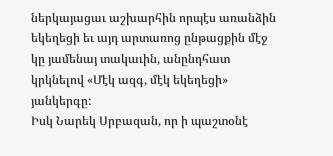ներկայացաւ աշխարհին որպէս առանձին եկեղեցի եւ այդ արտառոց ընթացքին մէջ կը յամենայ տակաւին, անընդհատ կրկնելով «Մէկ ազգ, մէկ եկեղեցի» յանկերգը:
Իսկ Նարեկ Սրբազան, որ ի պաշտօնէ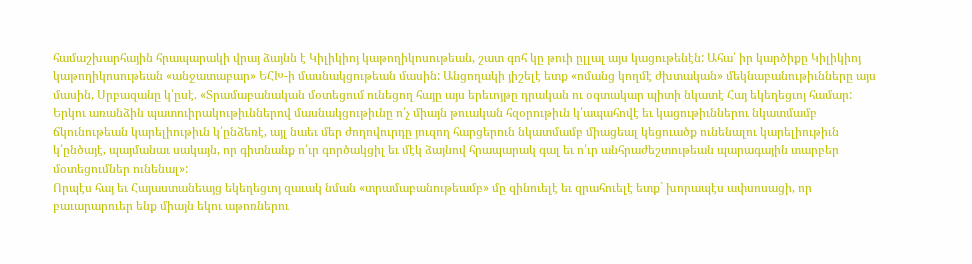համաշխարհային հրապարակի վրայ ձայնն է Կիլիկիոյ կաթողիկոսութեան, շատ գոհ կը թուի ըլլալ այս կացութենէն: Ահա՛ իր կարծիքը Կիլիկիոյ կաթողիկոսութեան «անջատաբար» ԵՀԽ-ի մասնակցութեան մասին: Անցողակի յիշելէ ետք «ոմանց կողմէ ժխտական» մեկնաբանութիւնները այս մասին, Սրբազանը կ՛ըսէ. «Տրամաբանական մօտեցում ունեցող հայը այս երեւոյթը դրական ու օգտակար պիտի նկատէ Հայ եկեղեցւոյ համար: Երկու առանձին պատուիրակութիւններով մասնակցութիւնը ո՛չ միայն թուական հզօրութիւն կ՛ապահովէ եւ կացութիւններու նկատմամբ ճկունութեան կարելիութիւն կ՛ընձեռէ, այլ նաեւ մեր ժողովուրդը յուզող հարցերուն նկատմամբ միացեալ կեցուածք ունենալու կարելիութիւն կ՛ընծայէ, պայմանաւ սակայն, որ գիտնանք ո՛ւր գործակցիլ եւ մէկ ձայնով հրապարակ գալ եւ ո՛ւր անհրաժեշտութեան պարագային տարբեր մօտեցումներ ունենալ»:
Որպէս հայ եւ Հայաստանեայց եկեղեցւոյ զաւակ նման «տրամաբանութեամբ» մը զինուելէ եւ զրահուելէ ետք` խորապէս ափսոսացի, որ բաւարարուեր ենք միայն եկու աթոռներու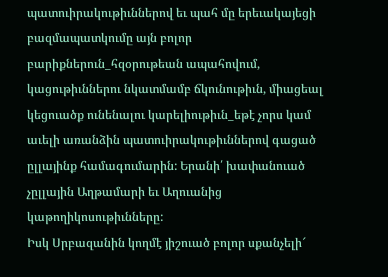պատուիրակութիւններով եւ պահ մը երեւակայեցի բազմապատկումը այն բոլոր բարիքներուն_հզօրութեան ապահովում, կացութիւններու նկատմամբ ճկունութիւն, միացեալ կեցուածք ունենալու կարելիութիւն_եթէ չորս կամ աւելի առանձին պատուիրակութիւններով գացած ըլլայինք համագումարին: Երանի՛ խափանուած չըլլային Աղթամարի եւ Աղուանից կաթողիկոսութիւնները:
Իսկ Սրբազանին կողմէ յիշուած բոլոր սքանչելի՜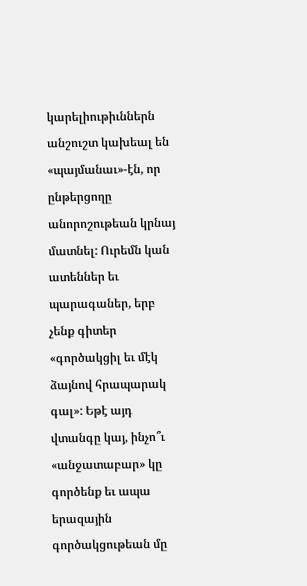կարելիութիւններն անշուշտ կախեալ են «պայմանաւ»-էն, որ ընթերցողը անորոշութեան կրնայ մատնել: Ուրեմն կան ատեններ եւ պարագաներ, երբ չենք գիտեր «գործակցիլ եւ մէկ ձայնով հրապարակ գալ»: Եթէ այդ վտանգը կայ, ինչո՞ւ «անջատաբար» կը գործենք եւ ապա երազային գործակցութեան մը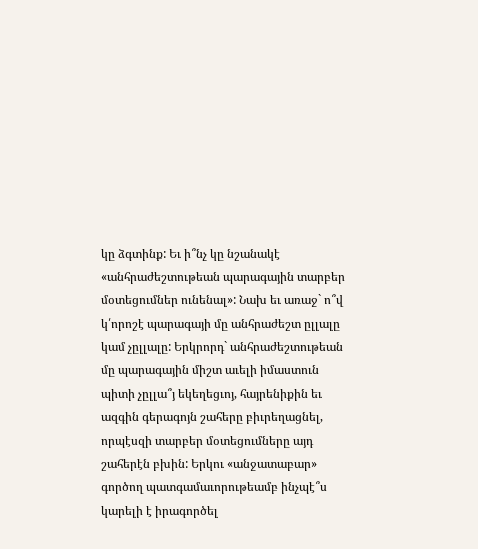կը ձգտինք: Եւ ի՞նչ կը նշանակէ «անհրաժեշտութեան պարագային տարբեր մօտեցումներ ունենալ»: Նախ եւ առաջ` ո՞վ կ՛որոշէ պարագայի մը անհրաժեշտ ըլլալը կամ չըլլալը: Երկրորդ` անհրաժեշտութեան մը պարագային միշտ աւելի իմաստուն պիտի չըլլա՞յ եկեղեցւոյ, հայրենիքին եւ ազգին գերագոյն շահերը բիւրեղացնել, որպէսզի տարբեր մօտեցումները այդ շահերէն բխին: Երկու «անջատաբար» գործող պատգամաւորութեամբ ինչպէ՞ս կարելի է իրագործել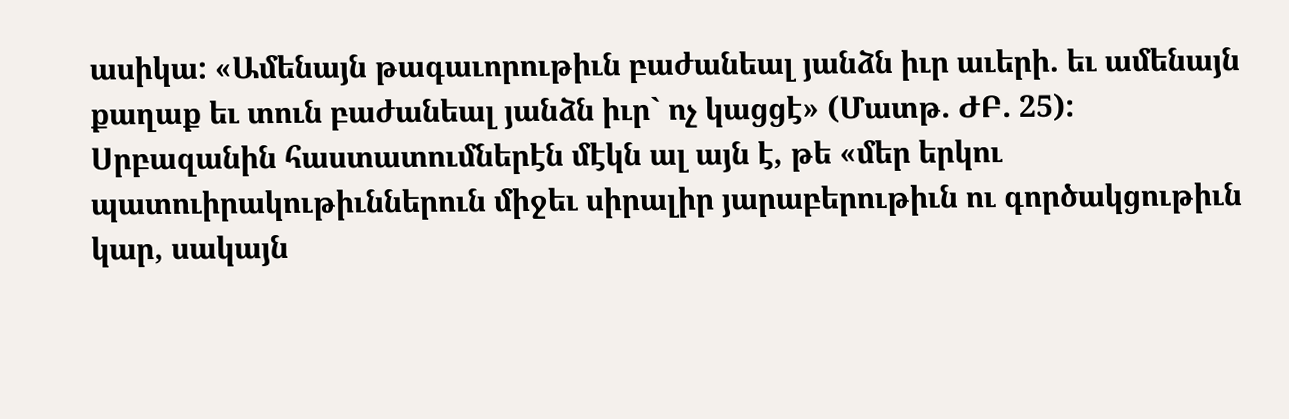ասիկա: «Ամենայն թագաւորութիւն բաժանեալ յանձն իւր աւերի. եւ ամենայն քաղաք եւ տուն բաժանեալ յանձն իւր` ոչ կացցէ» (Մատթ. ԺԲ. 25):
Սրբազանին հաստատումներէն մէկն ալ այն է, թե «մեր երկու պատուիրակութիւններուն միջեւ սիրալիր յարաբերութիւն ու գործակցութիւն կար, սակայն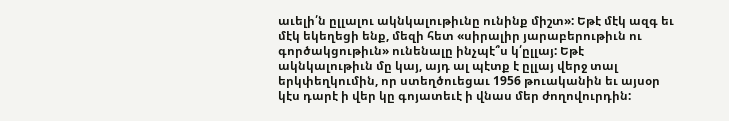աւելի՛ն ըլլալու ակնկալութիւնը ունինք միշտ»: Եթէ մէկ ազգ եւ մէկ եկեղեցի ենք, մեզի հետ «սիրալիր յարաբերութիւն ու գործակցութիւն» ունենալը ինչպէ՞ս կ՛ըլլայ: Եթէ ակնկալութիւն մը կայ, այդ ալ պէտք է ըլլայ վերջ տալ երկփեղկումին, որ ստեղծուեցաւ 1956 թուականին եւ այսօր կէս դարէ ի վեր կը գոյատեւէ ի վնաս մեր ժողովուրդին: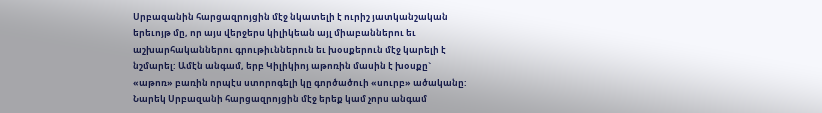Սրբազանին հարցազրոյցին մէջ նկատելի է ուրիշ յատկանշական երեւոյթ մը, որ այս վերջերս կիլիկեան այլ միաբաններու եւ աշխարհականներու գրութիւններուն եւ խօսքերուն մէջ կարելի է նշմարել: Ամէն անգամ, երբ Կիլիկիոյ աթոռին մասին է խօսքը` «աթոռ» բառին որպէս ստորոգելի կը գործածուի «սուրբ» ածականը: Նարեկ Սրբազանի հարցազրոյցին մէջ երեք կամ չորս անգամ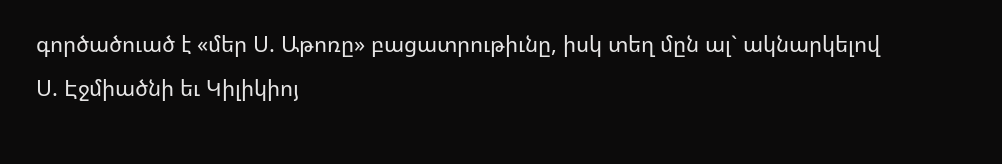գործածուած է «մեր Ս. Աթոռը» բացատրութիւնը, իսկ տեղ մըն ալ` ակնարկելով Ս. Էջմիածնի եւ Կիլիկիոյ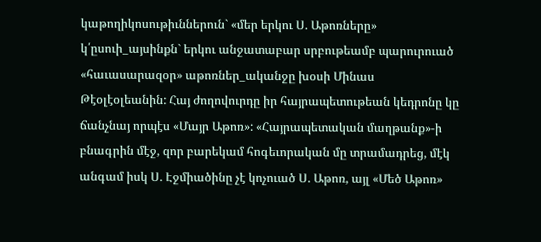կաթողիկոսութիւններուն` «մեր երկու Ս. Աթոռները» կ՛ըսուի_այսինքն` երկու անջատաբար սրբութեամբ պարուրուած «հաւասարազօր» աթոռներ_ականջը խօսի Մինաս Թէօլէօլեանին: Հայ ժողովուրդը իր հայրապետութեան կեդրոնը կը ճանչնայ որպէս «Մայր Աթոռ»: «Հայրապետական մաղթանք»-ի բնագրին մէջ, զոր բարեկամ հոգեւորական մը տրամադրեց, մէկ անգամ իսկ Ս. Էջմիածինը չէ կոչուած Ս. Աթոռ, այլ «Մեծ Աթոռ»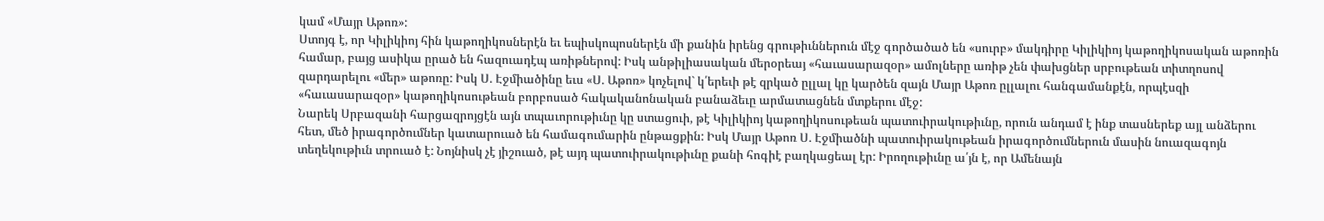կամ «Մայր Աթոռ»:
Ստոյգ է, որ Կիլիկիոյ հին կաթողիկոսներէն եւ եպիսկոպոսներէն մի քանին իրենց գրութիւններուն մէջ գործածած են «սուրբ» մակդիրը Կիլիկիոյ կաթողիկոսական աթոռին համար, բայց ասիկա ըրած են հազուադէպ առիթներով: Իսկ անթիլիասական մերօրեայ «հաւասարազօր» ամոլները առիթ չեն փախցներ սրբութեան տիտղոսով զարդարելու «մեր» աթոռը: Իսկ Ս. Էջմիածինը եւս «Ս. Աթոռ» կոչելով` կ՛երեւի թէ զրկած ըլլալ կը կարծեն զայն Մայր Աթոռ ըլլալու հանգամանքէն, որպէսզի «հաւասարազօր» կաթողիկոսութեան բորբոսած հակականոնական բանաձեւը արմատացնեն մտքերու մէջ:
Նարեկ Սրբազանի հարցազրոյցէն այն տպաւորութիւնը կը ստացուի, թէ Կիլիկիոյ կաթողիկոսութեան պատուիրակութիւնը, որուն անդամ է ինք տասներեք այլ անձերու հետ, մեծ իրագործումներ կատարուած են համագումարին ընթացքին: Իսկ Մայր Աթոռ Ս. Էջմիածնի պատուիրակութեան իրագործումներուն մասին նուազագոյն տեղեկութիւն տրուած է: Նոյնիսկ չէ յիշուած, թէ այդ պատուիրակութիւնը քանի հոգիէ բաղկացեալ էր: Իրողութիւնը ա՛յն է, որ Ամենայն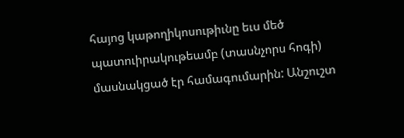հայոց կաթողիկոսութիւնը եւս մեծ պատուիրակութեամբ (տասնչորս հոգի) մասնակցած էր համագումարին: Անշուշտ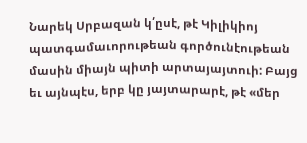Նարեկ Սրբազան կ՛ըսէ, թէ Կիլիկիոյ պատգամաւորութեան գործունէութեան մասին միայն պիտի արտայայտուի: Բայց եւ այնպէս, երբ կը յայտարարէ, թէ «մեր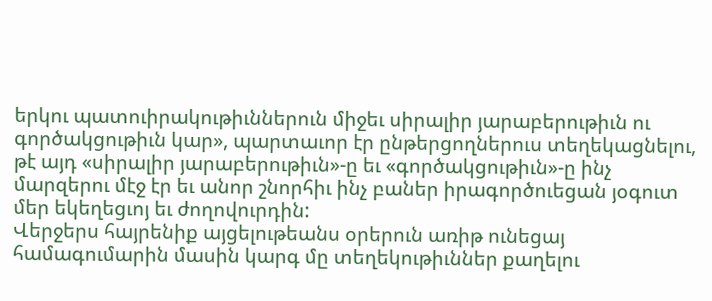երկու պատուիրակութիւններուն միջեւ սիրալիր յարաբերութիւն ու գործակցութիւն կար», պարտաւոր էր ընթերցողներուս տեղեկացնելու, թէ այդ «սիրալիր յարաբերութիւն»-ը եւ «գործակցութիւն»-ը ինչ մարզերու մէջ էր եւ անոր շնորհիւ ինչ բաներ իրագործուեցան յօգուտ մեր եկեղեցւոյ եւ ժողովուրդին:
Վերջերս հայրենիք այցելութեանս օրերուն առիթ ունեցայ համագումարին մասին կարգ մը տեղեկութիւններ քաղելու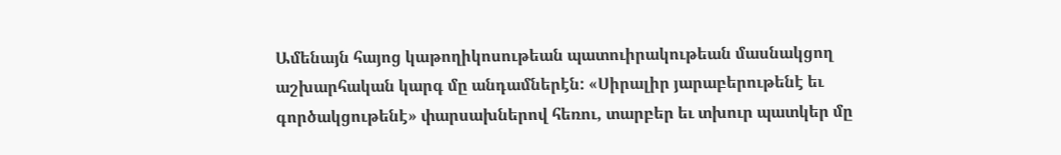Ամենայն հայոց կաթողիկոսութեան պատուիրակութեան մասնակցող աշխարհական կարգ մը անդամներէն: «Սիրալիր յարաբերութենէ եւ գործակցութենէ» փարսախներով հեռու, տարբեր եւ տխուր պատկեր մը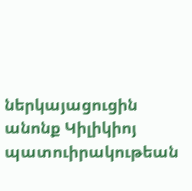ներկայացուցին անոնք Կիլիկիոյ պատուիրակութեան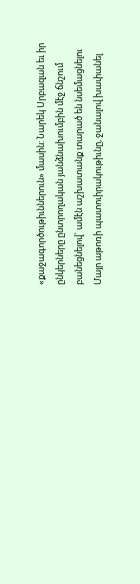«քաջագործութիւններուն» մասին: Նարեկ Սրբազան եւ իր ընկերները ընտրողական յանձնախումբին մէջ ճնշում բանեցնելով` ամէն աշխատանք տարած են նսեմացնելու Մայր աթոռի պատուիրակութիւնը, ջանալով խափանել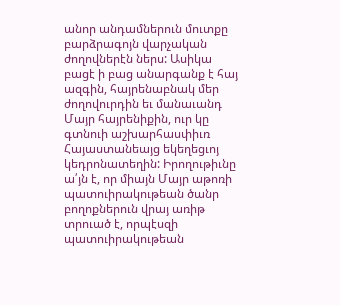անոր անդամներուն մուտքը բարձրագոյն վարչական ժողովներէն ներս: Ասիկա բացէ ի բաց անարգանք է հայ ազգին, հայրենաբնակ մեր ժողովուրդին եւ մանաւանդ Մայր հայրենիքին, ուր կը գտնուի աշխարհասփիւռ Հայաստանեայց եկեղեցւոյ կեդրոնատեղին: Իրողութիւնը ա՛յն է, որ միայն Մայր աթոռի պատուիրակութեան ծանր բողոքներուն վրայ առիթ տրուած է, որպէսզի պատուիրակութեան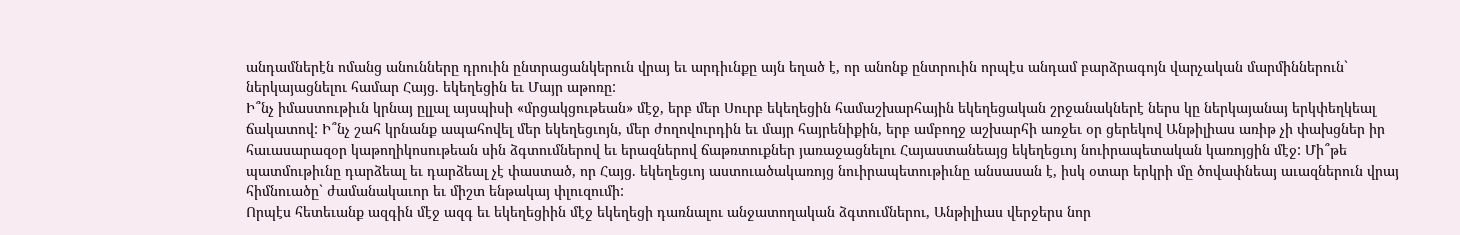անդամներէն ոմանց անունները դրուին ընտրացանկերուն վրայ եւ արդիւնքը այն եղած է, որ անոնք ընտրուին որպէս անդամ բարձրագոյն վարչական մարմիններուն` ներկայացնելու համար Հայց. եկեղեցին եւ Մայր աթոռը:
Ի՞նչ իմաստութիւն կրնայ ըլլալ այսպիսի «մրցակցութեան» մէջ, երբ մեր Սուրբ եկեղեցին համաշխարհային եկեղեցական շրջանակներէ ներս կը ներկայանայ երկփեղկեալ ճակատով: Ի՞նչ շահ կրնանք ապահովել մեր եկեղեցւոյն, մեր ժողովուրդին եւ մայր հայրենիքին, երբ ամբողջ աշխարհի առջեւ օր ցերեկով Անթիլիաս առիթ չի փախցներ իր հաւասարազօր կաթողիկոսութեան սին ձգտումներով եւ երազներով ճաթռտուքներ յառաջացնելու Հայաստանեայց եկեղեցւոյ նուիրապետական կառոյցին մէջ: Մի՞թե պատմութիւնը դարձեալ եւ դարձեալ չէ փաստած, որ Հայց. եկեղեցւոյ աստուածակառոյց նուիրապետութիւնը անսասան է, իսկ օտար երկրի մը ծովափնեայ աւազներուն վրայ հիմնուածը` ժամանակաւոր եւ միշտ ենթակայ փլուզումի:
Որպէս հետեւանք ազգին մէջ ազգ եւ եկեղեցիին մէջ եկեղեցի դառնալու անջատողական ձգտումներու, Անթիլիաս վերջերս նոր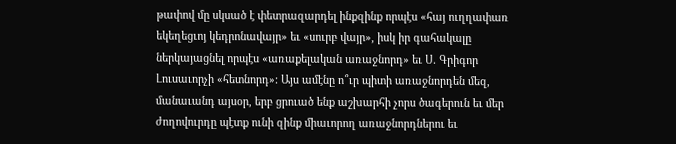թափով մը սկսած է փետրազարդել ինքզինք որպէս «հայ ուղղափառ եկեղեցւոյ կեդրոնավայր» եւ «սուրբ վայր», իսկ իր գահակալը ներկայացնել որպէս «առաքելական առաջնորդ» եւ Ս. Գրիգոր Լուսաւորչի «հետնորդ»: Այս ամէնը ո՞ւր պիտի առաջնորդեն մեզ, մանաւանդ այսօր, երբ ցրուած ենք աշխարհի չորս ծագերուն եւ մեր ժողովուրդը պէտք ունի զինք միաւորող առաջնորդներու եւ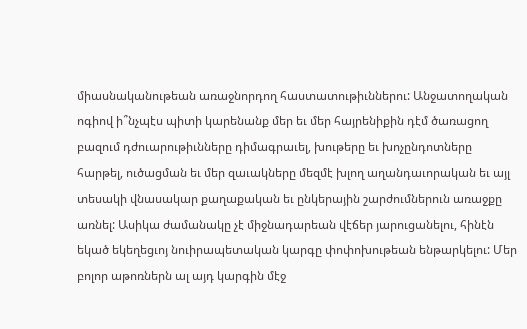միասնականութեան առաջնորդող հաստատութիւններու: Անջատողական ոգիով ի՞նչպէս պիտի կարենանք մեր եւ մեր հայրենիքին դէմ ծառացող բազում դժուարութիւնները դիմագրաւել, խութերը եւ խոչընդոտները հարթել, ուծացման եւ մեր զաւակները մեզմէ խլող աղանդաւորական եւ այլ տեսակի վնասակար քաղաքական եւ ընկերային շարժումներուն առաջքը առնել: Ասիկա ժամանակը չէ միջնադարեան վէճեր յարուցանելու, հինէն եկած եկեղեցւոյ նուիրապետական կարգը փոփոխութեան ենթարկելու: Մեր բոլոր աթոռներն ալ այդ կարգին մէջ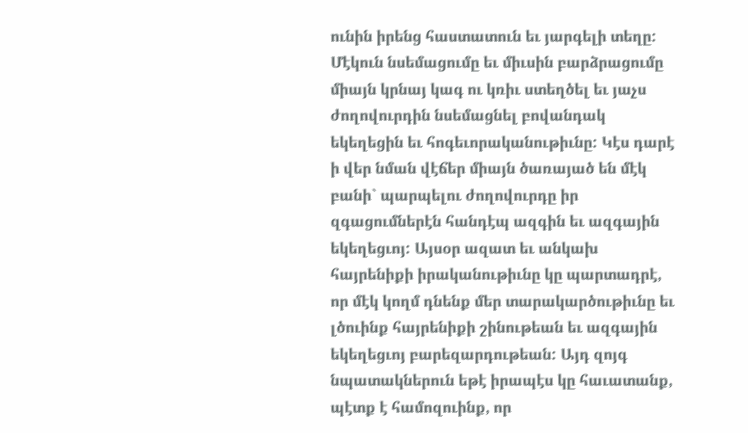ունին իրենց հաստատուն եւ յարգելի տեղը: Մէկուն նսեմացումը եւ միւսին բարձրացումը միայն կրնայ կագ ու կռիւ ստեղծել եւ յաչս ժողովուրդին նսեմացնել բովանդակ եկեղեցին եւ հոգեւորականութիւնը: Կէս դարէ ի վեր նման վէճեր միայն ծառայած են մէկ բանի` պարպելու ժողովուրդը իր զգացումներէն հանդէպ ազգին եւ ազգային եկեղեցւոյ: Այսօր ազատ եւ անկախ հայրենիքի իրականութիւնը կը պարտադրէ, որ մէկ կողմ դնենք մեր տարակարծութիւնը եւ լծուինք հայրենիքի շինութեան եւ ազգային եկեղեցւոյ բարեզարդութեան: Այդ զոյգ նպատակներուն եթէ իրապէս կը հաւատանք, պէտք է համոզուինք, որ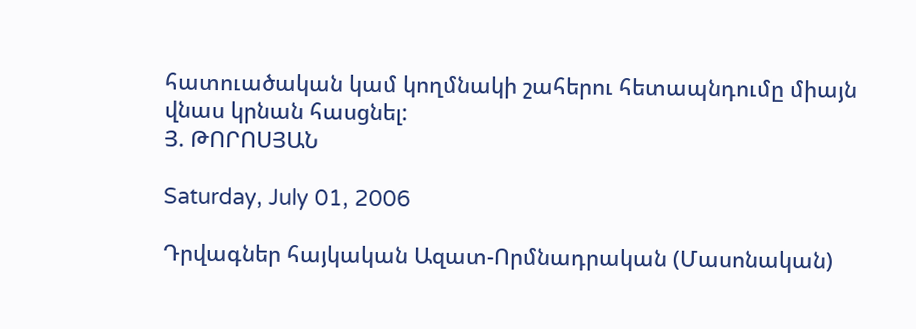հատուածական կամ կողմնակի շահերու հետապնդումը միայն վնաս կրնան հասցնել:
Յ. ԹՈՐՈՍՅԱՆ

Saturday, July 01, 2006

Դրվագներ հայկական Ազատ-Որմնադրական (Մասոնական)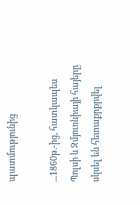պատմությունից

...1860թ.-ից, հատկապես Պոլսի և Զմյուռնիայի հայերը սկսել են հետաքրքրվել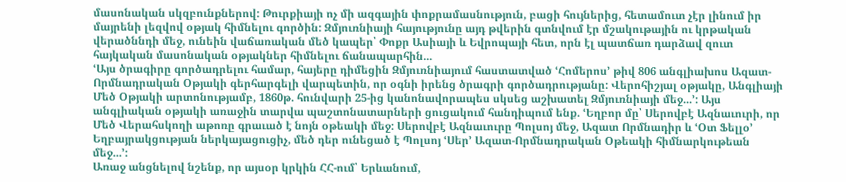մասոնական սկզբունքներով: Թուրքիայի ոչ մի ազգային փոքրամասնություն, բացի հույներից, հետամուտ չէր լինում իր մայրենի լեզվով օթյակ հիմնելու գործին: Զմյուռնիայի հայությունը այդ թվերին գտնվում էր մշակութային ու կրթական վերածննդի մեջ, ունեին վաճառական մեծ կապեր՝ Փոքր Ասիայի և Եվրոպայի հետ, որն էլ պատճառ դարձավ զուտ հայկական մասոնական օթյակներ հիմնելու ճանապարհին...
ՙԱյս ծրագիրը գործադրելու համար, հայերը դիմեցին Զմյուռնիայում հաստատված ՙՀոմերոս՚ թիվ 806 անգլիախոս Ազատ-Որմնադրական Օթյակի գերհարգելի վարպետին, որ օգնի իրենց ծրագրի գործադրությանը: Վերոհիշյալ օթյակը, Անգլիայի Մեծ Օթյակի արտոնությամբ, 1860թ. հունվարի 25-ից կանոնավորապես սկսեց աշխատել Զմյուռնիայի մեջ...՚: Այս անգլիական օթյակի առաջին տարվա պաշտոնատարների ցուցակում հանդիպում ենք. ՙԵղբոր մը՝ Սերովբէ Ազնաւուրի, որ Մեծ Վերահսկողի աթոռը գրաւած է նոյն օթեակի մեջ: Սերովբէ Ազնաւուրը Պոլսոյ մեջ, Ազատ Որմնադիր և ՙՕտ Ֆելլօ՚ Եղբայրակցության ներկայացուցիչ, մեծ դեր ունեցած է Պոլսոյ ՙՍեր՚ Ազատ-Որմնադրական Օթեակի հիմնարկութեան մեջ...՚:
Առաջ անցնելով նշենք, որ այսօր կրկին ՀՀ-ում՝ Երևանում,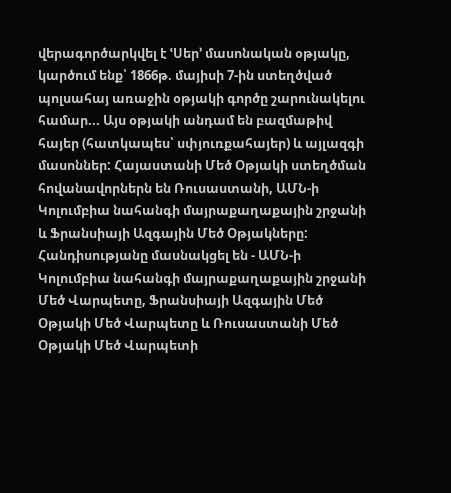վերագործարկվել է ՙՍեր՚ մասոնական օթյակը, կարծում ենք՝ 1866թ. մայիսի 7-ին ստեղծված պոլսահայ առաջին օթյակի գործը շարունակելու համար... Այս օթյակի անդամ են բազմաթիվ հայեր (հատկապես՝ սփյուռքահայեր) և այլազգի մասոններ: Հայաստանի Մեծ Օթյակի ստեղծման հովանավորներն են Ռուսաստանի, ԱՄՆ-ի Կոլումբիա նահանգի մայրաքաղաքային շրջանի և Ֆրանսիայի Ազգային Մեծ Օթյակները: Հանդիսությանը մասնակցել են - ԱՄՆ-ի Կոլումբիա նահանգի մայրաքաղաքային շրջանի Մեծ Վարպետը, Ֆրանսիայի Ազգային Մեծ Օթյակի Մեծ Վարպետը և Ռուսաստանի Մեծ Օթյակի Մեծ Վարպետի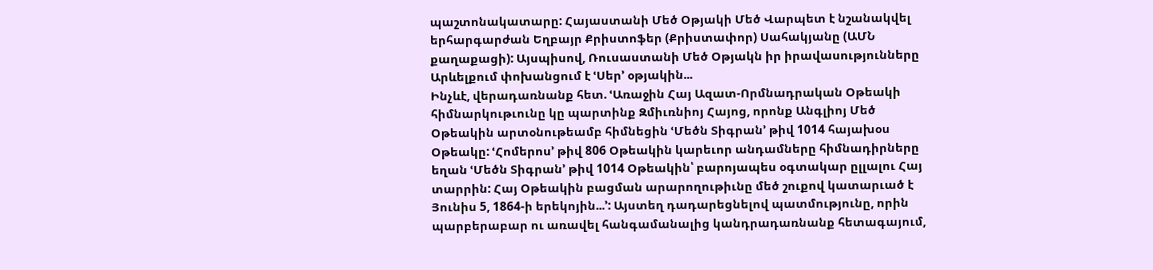պաշտոնակատարը: Հայաստանի Մեծ Օթյակի Մեծ Վարպետ է նշանակվել երհարգարժան Եղբայր Քրիստոֆեր (Քրիստափոր) Սահակյանը (ԱՄՆ քաղաքացի): Այսպիսով, Ռուսաստանի Մեծ Օթյակն իր իրավասությունները Արևելքում փոխանցում է ՙՍեր՚ օթյակին...
Ինչևէ, վերադառնանք հետ. ՙԱռաջին Հայ Ազատ-Որմնադրական Օթեակի հիմնարկութւունը կը պարտինք Զմիւռնիոյ Հայոց, որոնք Անգլիոյ Մեծ Օթեակին արտօնութեամբ հիմնեցին ՙՄեծն Տիգրան՚ թիվ 1014 հայախօս Օթեակը: ՙՀոմերոս՚ թիվ 806 Օթեակին կարեւոր անդամները հիմնադիրները եղան ՙՄեծն Տիգրան՚ թիվ 1014 Օթեակին՝ բարոյապես օգտակար ըլլալու Հայ տարրին: Հայ Օթեակին բացման արարողութիւնը մեծ շուքով կատարւած է Յունիս 5, 1864-ի երեկոյին...՚: Այստեղ դադարեցնելով պատմությունը, որին պարբերաբար ու առավել հանգամանալից կանդրադառնանք հետագայում,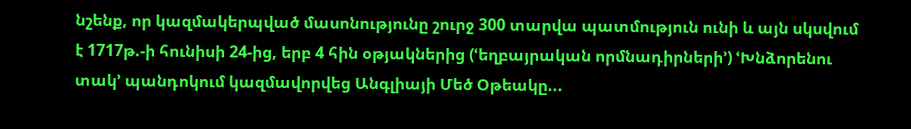նշենք, որ կազմակերպված մասոնությունը շուրջ 300 տարվա պատմություն ունի և այն սկսվում է 1717թ.-ի հունիսի 24-ից, երբ 4 հին օթյակներից (ՙեղբայրական որմնադիրների՚) ՙԽնձորենու տակ՚ պանդոկում կազմավորվեց Անգլիայի Մեծ Օթեակը...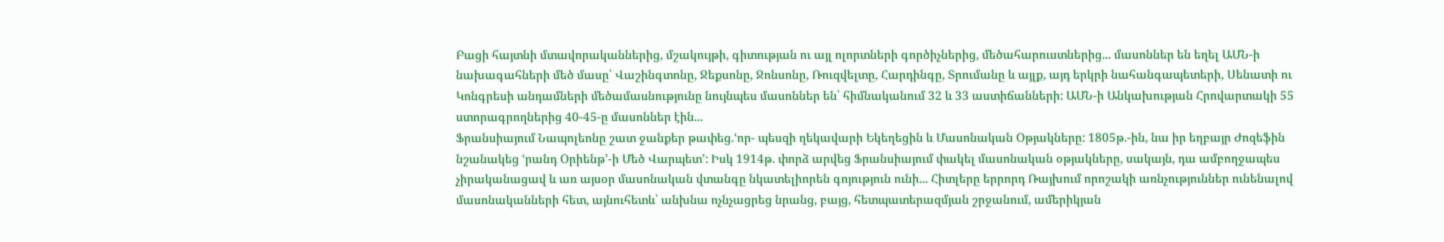Բացի հայտնի մտավորականներից, մշակույթի, գիտության ու այլ ոլորտների գործիչներից, մեծահարուստներից... մասոններ են եղել ԱՄՆ-ի նախագահների մեծ մասը՝ Վաշինգտոնը, Ջեքսոնը, Ջոնսոնը, Ռուզվելտը, Հարդինգը, Տրումանը և այլք, այդ երկրի նահանգապետերի, Սենատի ու Կոնգրեսի անդամների մեծամասնությունը նույնպես մասոններ են՝ հիմնականում 32 և 33 աստիճանների: ԱՄՆ-ի Անկախության Հրովարտակի 55 ստորագրողներից 40-45-ը մասոններ էին...
Ֆրանսիայում Նապոլեոնը շատ ջանքեր թափեց.ՙոր- պեսզի ղեկավարի Եկեղեցին և Մասոնական Օթյակները: 1805թ.-ին, նա իր եղբայր Ժոզեֆին նշանակեց ՙրանդ Օրիենթ՚-ի Մեծ Վարպետ՚: Իսկ 1914թ. փորձ արվեց Ֆրանսիայում փակել մասոնական օթյակները, սակայն, դա ամբողջապես չիրականացավ և առ այսօր մասոնական վտանգը նկատելիորեն գոյություն ունի... Հիտլերը երրորդ Ռայխում որոշակի առնչություններ ունենալով մասոնականների հետ, այնուհետև՝ անխնա ոչնչացրեց նրանց, բայց, հետպատերազմյան շրջանում, ամերիկյան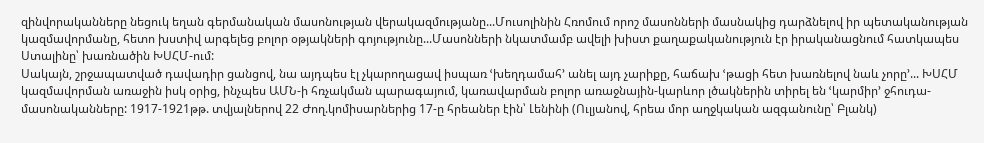զինվորականները նեցուկ եղան գերմանական մասոնության վերակազմությանը...Մուսոլինին Հռոմում որոշ մասոնների մասնակից դարձնելով իր պետականության կազմավորմանը, հետո խստիվ արգելեց բոլոր օթյակների գոյությունը...Մասոնների նկատմամբ ավելի խիստ քաղաքականություն էր իրականացնում հատկապես Ստալինը՝ խառնածին ԽՍՀՄ-ում:
Սակայն, շրջապատված դավադիր ցանցով, նա այդպես էլ չկարողացավ իսպառ ՙխեղդամահ՚ անել այդ չարիքը, հաճախ ՙթացի հետ խառնելով նաև չորը՚... ԽՍՀՄ կազմավորման առաջին իսկ օրից, ինչպես ԱՄՆ-ի հռչակման պարագայում, կառավարման բոլոր առաջնային-կարևոր լծակներին տիրել են ՙկարմիր՚ ջհուդա-մասոնականները: 1917-1921թթ. տվյալներով 22 Ժող.կոմիսարներից 17-ը հրեաներ էին՝ Լենինի (Ուլյանով, հրեա մոր աղջկական ազգանունը՝ Բլանկ)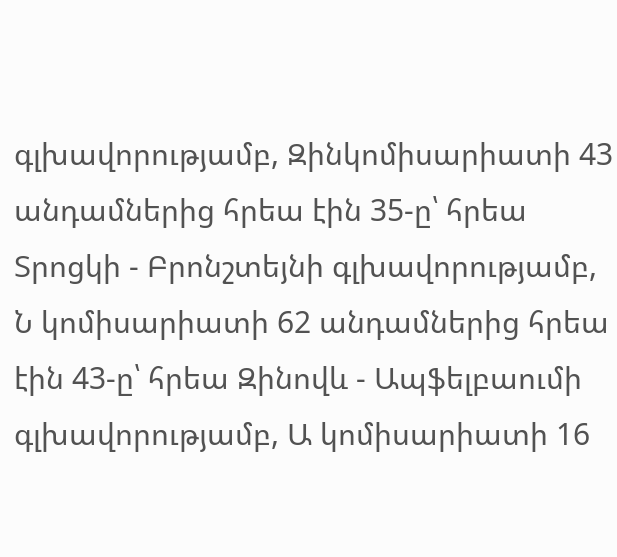գլխավորությամբ, Զինկոմիսարիատի 43 անդամներից հրեա էին 35-ը՝ հրեա Տրոցկի - Բրոնշտեյնի գլխավորությամբ, Ն կոմիսարիատի 62 անդամներից հրեա էին 43-ը՝ հրեա Զինովև - Ապֆելբաումի գլխավորությամբ, Ա կոմիսարիատի 16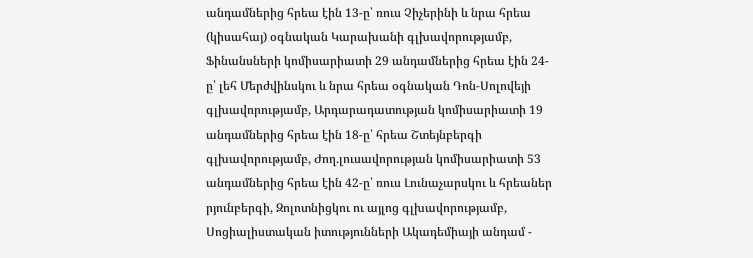անդամներից հրեա էին 13-ը՝ ռուս Չիչերինի և նրա հրեա (կիսահայ) օգնական Կարախանի գլխավորությամբ, Ֆինանսների կոմիսարիատի 29 անդամներից հրեա էին 24-ը՝ լեհ Մերժվինսկու և նրա հրեա օգնական Դոն-Սոլովեյի գլխավորությամբ, Արդարադատության կոմիսարիատի 19 անդամներից հրեա էին 18-ը՝ հրեա Շտեյնբերգի գլխավորությամբ, Ժող.լուսավորության կոմիսարիատի 53 անդամներից հրեա էին 42-ը՝ ռուս Լունաչարսկու և հրեաներ րյունբերգի, Զոլոտնիցկու ու այլոց գլխավորությամբ, Սոցիալիստական իտությունների Ակադեմիայի անդամ -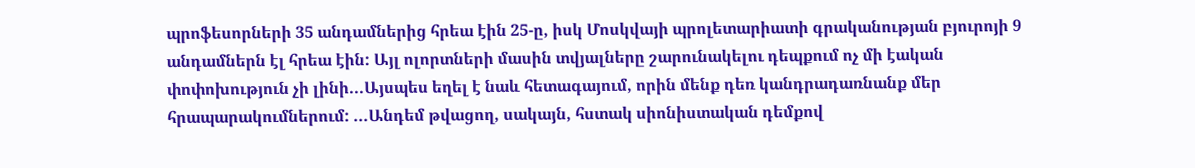պրոֆեսորների 35 անդամներից հրեա էին 25-ը, իսկ Մոսկվայի պրոլետարիատի գրականության բյուրոյի 9 անդամներն էլ հրեա էին: Այլ ոլորտների մասին տվյալները շարունակելու դեպքում ոչ մի էական փոփոխություն չի լինի...Այսպես եղել է նաև հետագայում, որին մենք դեռ կանդրադառնանք մեր հրապարակումներում: ...Անդեմ թվացող, սակայն, հստակ սիոնիստական դեմքով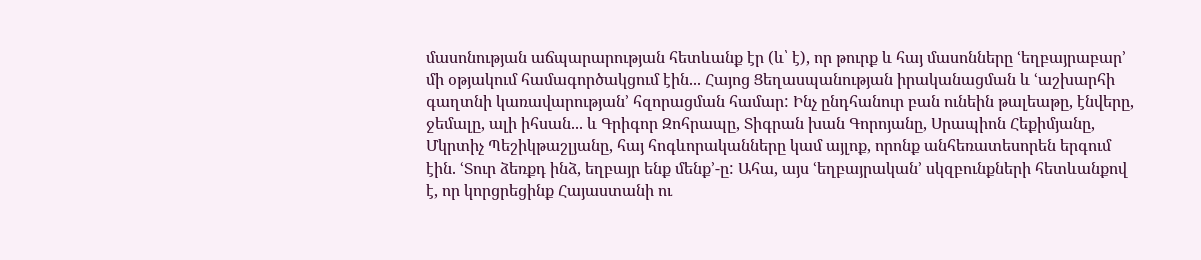մասոնության աճպարարության հետևանք էր (և՝ է), որ թուրք և հայ մասոնները ՙեղբայրաբար՚ մի օթյակում համագործակցում էին... Հայոց Ցեղասպանության իրականացման և ՙաշխարհի գաղտնի կառավարության՚ հզորացման համար: Ինչ ընդհանուր բան ունեին թալեաթը, էնվերը, ջեմալը, ալի իհսան... և Գրիգոր Զոհրապը, Տիգրան խան Գորոյանը, Սրապիոն Հեքիմյանը, Մկրտիչ Պեշիկթաշլյանը, հայ հոգևորականները կամ այլոք, որոնք անհեռատեսորեն երգում էին. ՙՏուր ձեռքդ ինձ, եղբայր ենք մենք՚-ը: Ահա, այս ՙեղբայրական՚ սկզբունքների հետևանքով է, որ կորցրեցինք Հայաստանի ու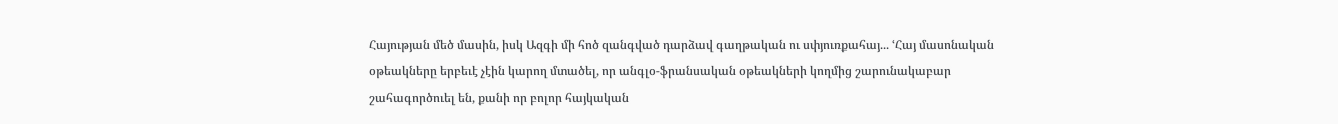Հայության մեծ մասին, իսկ Ազգի մի հոծ զանգված դարձավ գաղթական ու սփյուռքահայ... ՙՀայ մասոնական օթեակները երբեւէ չէին կարող մտածել, որ անգլօ-ֆրանսական օթեակների կողմից շարունակաբար շահագործուել են, քանի որ բոլոր հայկական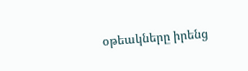օթեակները իրենց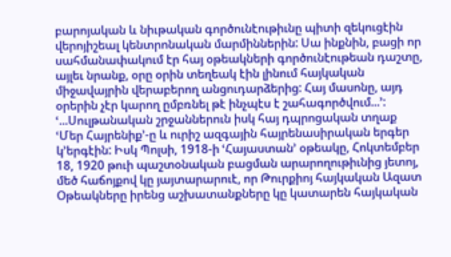բարոյական և նիւթական գործունէութիւնը պիտի զեկուցէին վերոյիշեալ կենտրոնական մարմիններին: Սա ինքնին, բացի որ սահմանափակում էր հայ օթեակների գործունէութեան դաշտը, այլեւ նրանք, օրը օրին տեղեակ էին լինում հայկական միջավայրին վերաբերող անցուդարձերից: Հայ մասոնը, այդ օրերին չէր կարող ըմբռնել թէ ինչպէս է շահագործվում...՚: ՙ...Սուլթանական շրջաններուն իսկ հայ դպրոցական տղաք ՙՄեր Հայրենիք՚-ը և ուրիշ ազգային հայրենասիրական երգեր կ’երգէին: Իսկ Պոլսի, 1918-ի ՙՀայաստան՚ օթեակը, Հոկտեմբեր 18, 1920 թուի պաշտօնական բացման արարողութիւնից յետոյ, մեծ հաճոյքով կը յայտարարուէ, որ Թուրքիոյ հայկական Ազատ Օթեակները իրենց աշխատանքները կը կատարեն հայկական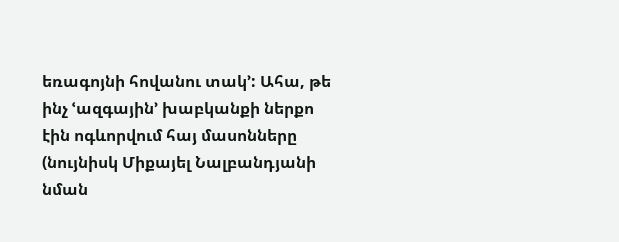եռագոյնի հովանու տակ՚: Ահա, թե ինչ ՙազգային՚ խաբկանքի ներքո էին ոգևորվում հայ մասոնները (նույնիսկ Միքայել Նալբանդյանի նման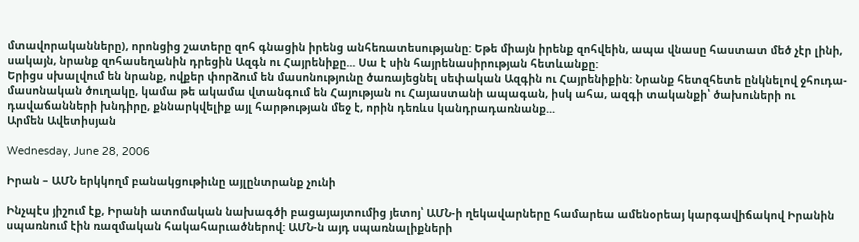մտավորականները), որոնցից շատերը զոհ գնացին իրենց անհեռատեսությանը: Եթե միայն իրենք զոհվեին, ապա վնասը հաստատ մեծ չէր լինի, սակայն, նրանք զոհասեղանին դրեցին Ազգն ու Հայրենիքը... Սա է սին հայրենասիրության հետևանքը:
Երիցս սխալվում են նրանք, ովքեր փորձում են մասոնությունը ծառայեցնել սեփական Ազգին ու Հայրենիքին: Նրանք հետզհետե ընկնելով ջհուդա-մասոնական ծուղակը, կամա թե ակամա վտանգում են Հայության ու Հայաստանի ապագան, իսկ ահա, ազգի տականքի՝ ծախուների ու դավաճանների խնդիրը, քննարկվելիք այլ հարթության մեջ է, որին դեռևս կանդրադառնանք...
Արմեն Ավետիսյան

Wednesday, June 28, 2006

Իրան – ԱՄՆ երկկողմ բանակցութիւնը այլընտրանք չունի

Ինչպէս յիշում էք, Իրանի ատոմական նախագծի բացայայտումից յետոյ՝ ԱՄՆ-ի ղեկավարները համարեա ամենօրեայ կարգավիճակով Իրանին սպառնում էին ռազմական հակահարւածներով: ԱՄՆ-ն այդ սպառնալիքների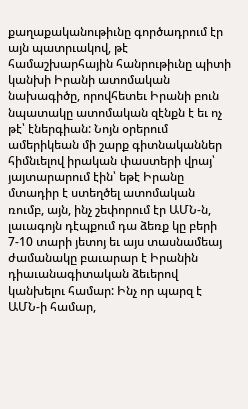քաղաքականութիւնը գործադրում էր այն պատրւակով, թէ համաշխարհային հանրութիւնը պիտի կանխի Իրանի ատոմական նախագիծը, որովհետեւ Իրանի բուն նպատակը ատոմական զէնքն է եւ ոչ թէ՝ էներգիան: Նոյն օրերում ամերիկեան մի շարք գիտնականներ հիմնւելով իրական փաստերի վրայ՝ յայտարարում էին՝ եթէ Իրանը մտադիր է ստեղծել ատոմական ռումբ, այն, ինչ շեփորում էր ԱՄՆ-ն, լաւագոյն դէպքում դա ձեռք կը բերի 7-10 տարի յետոյ եւ այս տասնամեայ ժամանակը բաւարար է Իրանին դիաւանագիտական ձեւերով կանխելու համար: Ինչ որ պարզ է ԱՄՆ-ի համար,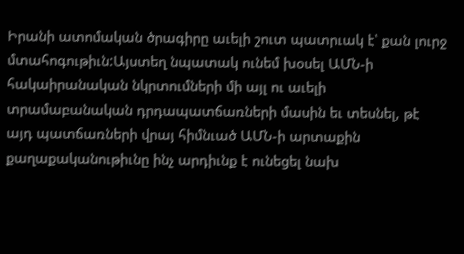Իրանի ատոմական ծրագիրը աւելի շուտ պատրւակ է՝ քան լուրջ մտահոգութիւն:Այստեղ նպատակ ունեմ խօսել ԱՄՆ-ի հակաիրանական նկրտումների մի այլ ու աւելի տրամաբանական դրդապատճառների մասին եւ տեսնել, թէ այդ պատճառների վրայ հիմնւած ԱՄՆ-ի արտաքին քաղաքականութիւնը ինչ արդիւնք է ունեցել նախ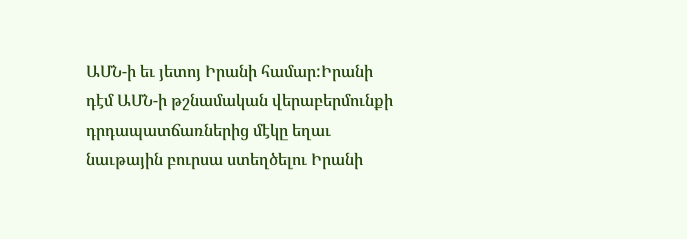ԱՄՆ-ի եւ յետոյ Իրանի համար:Իրանի դէմ ԱՄՆ-ի թշնամական վերաբերմունքի դրդապատճառներից մէկը եղաւ նաւթային բուրսա ստեղծելու Իրանի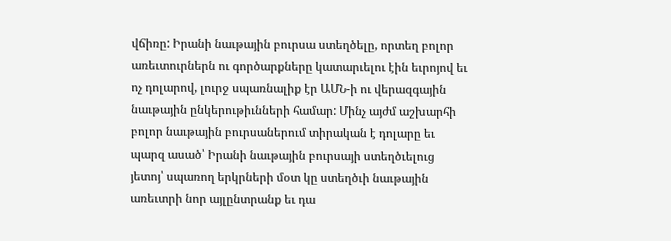վճիռը: Իրանի նաւթային բուրսա ստեղծելը, որտեղ բոլոր առեւտուրներն ու գործարքները կատարւելու էին եւրոյով եւ ոչ դոլարով, լուրջ սպառնալիք էր ԱՄՆ-ի ու վերազգային նաւթային ընկերութիւնների համար: Մինչ այժմ աշխարհի բոլոր նաւթային բուրսաներում տիրական է դոլարը եւ պարզ ասած՝ Իրանի նաւթային բուրսայի ստեղծւելուց յետոյ՝ սպառող երկրների մօտ կը ստեղծւի նաւթային առեւտրի նոր այլընտրանք եւ դա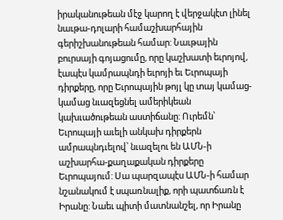իրականութեան մէջ կարող է վերջակէտ լինել նաւթա-դոլարի համաշխարհային գերիշխանութեան համար: Նաւթային բուրսայի գոյացումը, որը կաշխատի եւրոյով, էապէս կամրապնդի եւրոյի եւ Եւրոպայի դիրքերը, որը Եւրոպային թոյլ կը տայ կամաց-կամաց նւազեցնել ամերիկեան կախւածութեան աստիճանը: Ուրեմն՝ Եւրոպայի աւելի անկախ դիրքերն ամրապնդւելով՝ նւազելու են ԱՄՆ-ի աշխարհա-քաղաքական դիրքերը Եւրոպայում: Սա պարզապէս ԱՄՆ-ի համար նշանակում է սպառնալիք, որի պատճառն է Իրանը: Նաեւ պիտի մատնանշել, որ Իրանը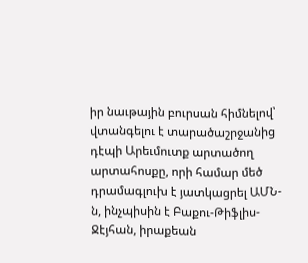իր նաւթային բուրսան հիմնելով՝ վտանգելու է տարածաշրջանից դէպի Արեւմուտք արտածող արտահոսքը, որի համար մեծ դրամագլուխ է յատկացրել ԱՄՆ-ն, ինչպիսին է Բաքու-Թիֆլիս-Ջէյհան, իրաքեան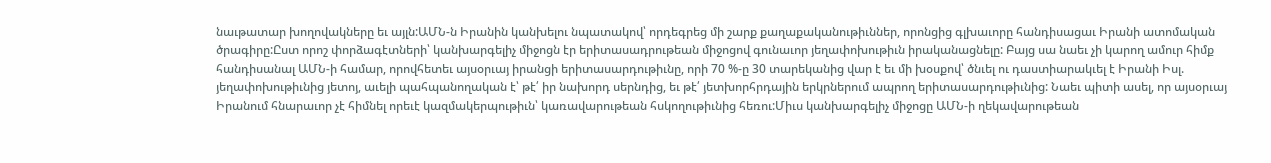նաւթատար խողովակները եւ այլն:ԱՄՆ-ն Իրանին կանխելու նպատակով՝ որդեգրեց մի շարք քաղաքականութիւններ, որոնցից գլխաւորը հանդիսացաւ Իրանի ատոմական ծրագիրը:Ըստ որոշ փորձագէտների՝ կանխարգելիչ միջոցն էր երիտասադրութեան միջոցով գունաւոր յեղափոխութիւն իրականացնելը: Բայց սա նաեւ չի կարող ամուր հիմք հանդիսանալ ԱՄՆ-ի համար, որովհետեւ այսօրւայ իրանցի երիտասարդութիւնը, որի 70 %-ը 30 տարեկանից վար է եւ մի խօսքով՝ ծնւել ու դաստիարակւել է Իրանի Իսլ. յեղափոխութիւնից յետոյ, աւելի պահպանողական է՝ թէ՛ իր նախորդ սերնդից, եւ թէ՛ յետխորհրդային երկրներում ապրող երիտասարդութիւնից: Նաեւ պիտի ասել, որ այսօրւայ Իրանում հնարաւոր չէ հիմնել որեւէ կազմակերպութիւն՝ կառավարութեան հսկողութիւնից հեռու:Միւս կանխարգելիչ միջոցը ԱՄՆ-ի ղեկավարութեան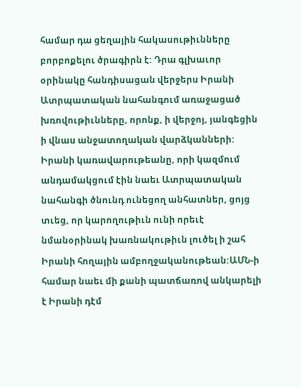համար դա ցեղային հակասութիւնները բորբոքելու ծրագիրն է: Դրա գլխաւոր օրինակը հանդիսացան վերջերս Իրանի Ատրպատական նահանգում առաջացած խռովութիւնները, որոնք, ի վերջոյ, յանգեցին ի վնաս անջատողական վարձկանների: Իրանի կառավարութեանը, որի կազմում անդամակցում էին նաեւ Ատրպատական նահանգի ծնունդ ունեցող անհատներ, ցոյց տւեց, որ կարողութիւն ունի որեւէ նմանօրինակ խառնակութիւն լուծել ի շահ Իրանի հողային ամբողջականութեան:ԱՄՆ-ի համար նաեւ մի քանի պատճառով անկարելի է Իրանի դէմ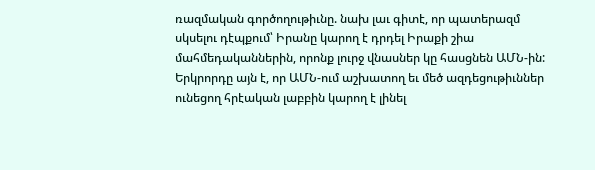ռազմական գործողութիւնը. նախ լաւ գիտէ, որ պատերազմ սկսելու դէպքում՝ Իրանը կարող է դրդել Իրաքի շիա մահմեդականներին, որոնք լուրջ վնասներ կը հասցնեն ԱՄՆ-ին: Երկրորդը այն է, որ ԱՄՆ-ում աշխատող եւ մեծ ազդեցութիւններ ունեցող հրէական լաբբին կարող է լինել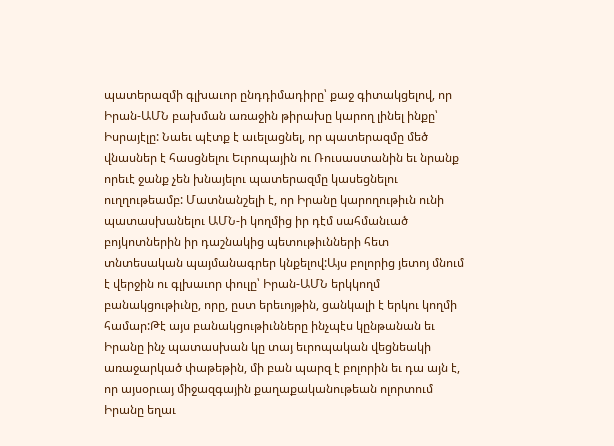պատերազմի գլխաւոր ընդդիմադիրը՝ քաջ գիտակցելով, որ Իրան-ԱՄՆ բախման առաջին թիրախը կարող լինել ինքը՝ Իսրայէլը: Նաեւ պէտք է աւելացնել, որ պատերազմը մեծ վնասներ է հասցնելու Եւրոպային ու Ռուսաստանին եւ նրանք որեւէ ջանք չեն խնայելու պատերազմը կասեցնելու ուղղութեամբ: Մատնանշելի է, որ Իրանը կարողութիւն ունի պատասխանելու ԱՄՆ-ի կողմից իր դէմ սահմանւած բոյկոտներին իր դաշնակից պետութիւնների հետ տնտեսական պայմանագրեր կնքելով:Այս բոլորից յետոյ մնում է վերջին ու գլխաւոր փուլը՝ Իրան-ԱՄՆ երկկողմ բանակցութիւնը, որը, ըստ երեւոյթին, ցանկալի է երկու կողմի համար:Թէ այս բանակցութիւնները ինչպէս կընթանան եւ Իրանը ինչ պատասխան կը տայ եւրոպական վեցնեակի առաջարկած փաթեթին, մի բան պարզ է բոլորին եւ դա այն է, որ այսօրւայ միջազգային քաղաքականութեան ոլորտում Իրանը եղաւ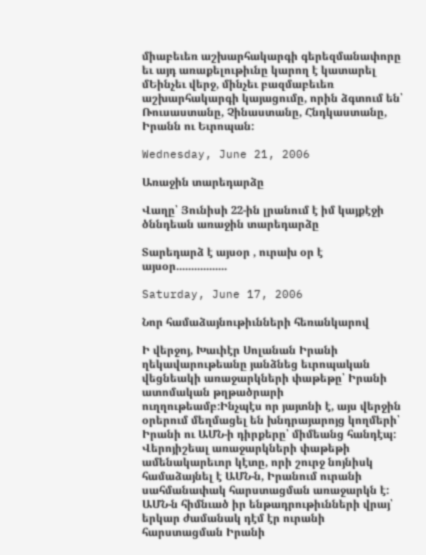միաբեւեռ աշխարհակարգի գերեզմանափորը եւ այդ առաքելութիւնը կարող է կատարել մԵինչեւ վերջ, մինչեւ բազմաբեւեռ աշխարհակարգի կայացումը, որին ձգտում են՝ Ռուսաստանը, Չինաստանը, Հնդկաստանը, Իրանն ու Եւրոպան:

Wednesday, June 21, 2006

Առաջին տարեդարձը

Վաղը՝ Յունիսի 22-ին լրանում է իմ կայքէջի ծննդեան առաջին տարեդարձը

Տարեդարձ է այսօր , ուրախ օր է այսօր.................

Saturday, June 17, 2006

Նոր համաձայնութիւնների հեռանկարով

Ի վերջոյ, Խաւիէր Սոլանան Իրանի ղեկավարութեանը յանձնեց եւրոպական վեցնեակի առաջարկների փաթեթը՝ Իրանի ատոմական թղթածրարի ուղղութեամբ:Ինչպէս որ յայտնի է, այս վերջին օրերում մեղմացել են խնդրայարոյց կողմերի՝ Իրանի ու ԱՄՆ-ի դիրքերը՝ միմեանց հանդէպ: Վերոյիշեալ առաջարկների փաթեթի ամենակարեւոր կէտը, որի շուրջ նոյնիսկ համաձայնել է ԱՄՆ-ն, Իրանում ուրանի սահմանափակ հարստացման առաջարկն է: ԱՄՆ-ն հիմնւած իր ենթադրութիւնների վրայ՝ երկար ժամանակ դէմ էր ուրանի հարստացման Իրանի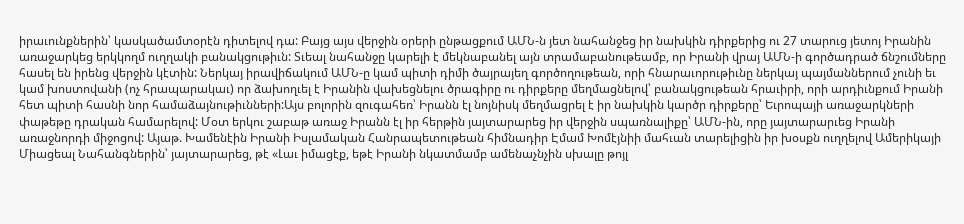իրաւունքներին՝ կասկածամտօրէն դիտելով դա: Բայց այս վերջին օրերի ընթացքում ԱՄՆ-ն յետ նահանջեց իր նախկին դիրքերից ու 27 տարուց յետոյ Իրանին առաջարկեց երկկողմ ուղղակի բանակցութիւն: Տւեալ նահանջը կարելի է մեկնաբանել այն տրամաբանութեամբ, որ Իրանի վրայ ԱՄՆ-ի գործադրած ճնշումները հասել են իրենց վերջին կէտին: Ներկայ իրավիճակում ԱՄՆ-ը կամ պիտի դիմի ծայրայեղ գործողութեան, որի հնարաւորութիւնը ներկայ պայմաններում չունի եւ կամ խոստովանի (ոչ հրապարակաւ) որ ձախողւել է Իրանին վախեցնելու ծրագիրը ու դիրքերը մեղմացնելով՝ բանակցութեան հրաւիրի, որի արդիւնքում Իրանի հետ պիտի հասնի նոր համաձայնութիւնների:Այս բոլորին զուգահեռ՝ Իրանն էլ նոյնիսկ մեղմացրել է իր նախկին կարծր դիրքերը՝ Եւրոպայի առաջարկների փաթեթը դրական համարելով: Մօտ երկու շաբաթ առաջ Իրանն էլ իր հերթին յայտարարեց իր վերջին սպառնալիքը՝ ԱՄՆ-ին, որը յայտարարւեց Իրանի առաջնորդի միջոցով: Այաթ. Խամենէին Իրանի Իսլամական Հանրապետութեան հիմնադիր Էմամ Խոմէյնիի մահւան տարելիցին իր խօսքն ուղղելով Ամերիկայի Միացեալ Նահանգներին՝ յայտարարեց, թէ «Լաւ իմացէք, եթէ Իրանի նկատմամբ ամենաչնչին սխալը թոյլ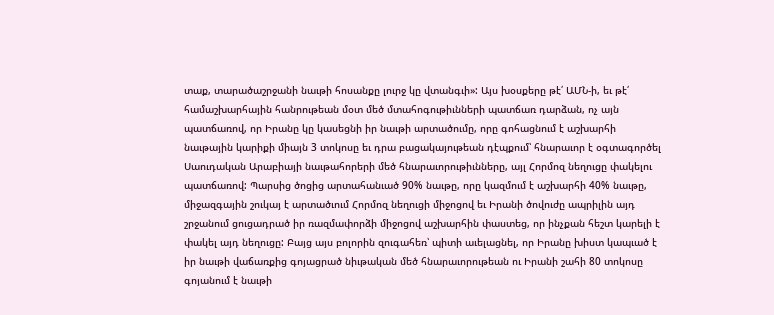տաք, տարածաշրջանի նաւթի հոսանքը լուրջ կը վտանգւի»: Այս խօսքերը թէ՛ ԱՄՆ-ի, եւ թէ՛ համաշխարհային հանրութեան մօտ մեծ մտահոգութիւնների պատճառ դարձան, ոչ այն պատճառով, որ Իրանը կը կասեցնի իր նաւթի արտածումը, որը գոհացնում է աշխարհի նաւթային կարիքի միայն 3 տոկոսը եւ դրա բացակայութեան դէպքում՝ հնարաւոր է օգտագործել Սաուդական Արաբիայի նաւթահորերի մեծ հնարաւորութիւնները, այլ Հորմոզ նեղուցը փակելու պատճառով: Պարսից ծոցից արտահանւած 90% նաւթը, որը կազմում է աշխարհի 40% նաւթը, միջազգային շուկայ է արտածւում Հորմոզ նեղուցի միջոցով եւ Իրանի ծովուժը ապրիլին այդ շրջանում ցուցադրած իր ռազմափորձի միջոցով աշխարհին փաստեց, որ ինչքան հեշտ կարելի է փակել այդ նեղուցը: Բայց այս բոլորին զուգահեռ՝ պիտի աւելացնել, որ Իրանը խիստ կապւած է իր նաւթի վաճառքից գոյացրած նիւթական մեծ հնարաւորութեան ու Իրանի շահի 80 տոկոսը գոյանում է նաւթի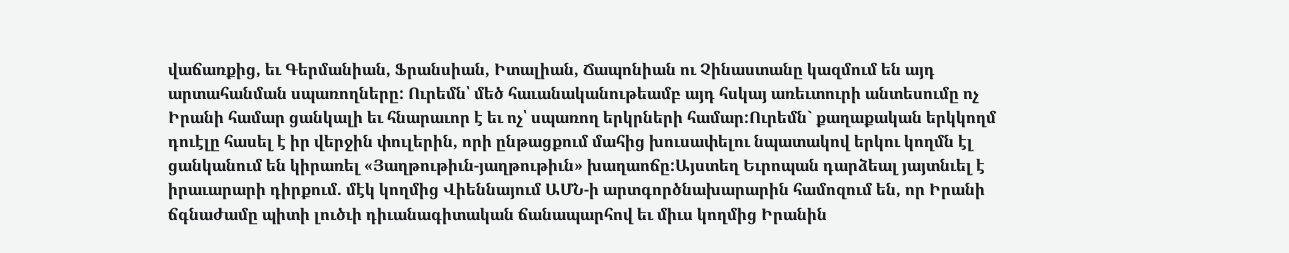վաճառքից, եւ Գերմանիան, Ֆրանսիան, Իտալիան, Ճապոնիան ու Չինաստանը կազմում են այդ արտահանման սպառողները: Ուրեմն՝ մեծ հաւանականութեամբ այդ հսկայ առեւտուրի անտեսումը ոչ Իրանի համար ցանկալի եւ հնարաւոր է եւ ոչ՝ սպառող երկրների համար:Ուրեմն` քաղաքական երկկողմ դուէլը հասել է իր վերջին փուլերին, որի ընթացքում մահից խուսափելու նպատակով երկու կողմն էլ ցանկանում են կիրառել «Յաղթութիւն-յաղթութիւն» խաղաոճը:Այստեղ Եւրոպան դարձեալ յայտնւել է իրաւարարի դիրքում. մէկ կողմից Վիեննայում ԱՄՆ-ի արտգործնախարարին համոզում են, որ Իրանի ճգնաժամը պիտի լուծւի դիւանագիտական ճանապարհով եւ միւս կողմից Իրանին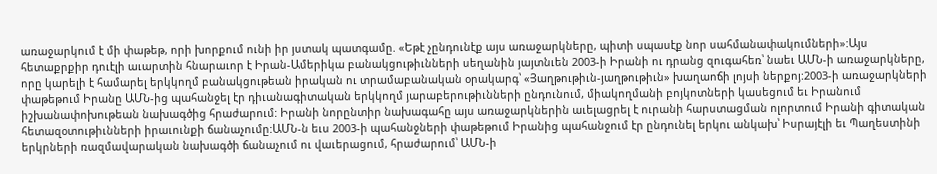առաջարկում է մի փաթեթ, որի խորքում ունի իր յստակ պատգամը. «Եթէ չընդունէք այս առաջարկները, պիտի սպասէք նոր սահմանափակումների»:Այս հետաքրքիր դուէլի աւարտին հնարաւոր է Իրան-Ամերիկա բանակցութիւնների սեղանին յայտնւեն 2003-ի Իրանի ու դրանց զուգահեռ՝ նաեւ ԱՄՆ-ի առաջարկները, որը կարելի է համարել երկկողմ բանակցութեան իրական ու տրամաբանական օրակարգ՝ «Յաղթութիւն-յաղթութիւն» խաղաոճի լոյսի ներքոյ:2003-ի առաջարկների փաթեթում Իրանը ԱՄՆ-ից պահանջել էր դիւանագիտական երկկողմ յարաբերութիւնների ընդունում, միակողմանի բոյկոտների կասեցում եւ Իրանում իշխանափոխութեան նախագծից հրաժարում: Իրանի նորընտիր նախագահը այս առաջարկներին աւելացրել է ուրանի հարստացման ոլորտում Իրանի գիտական հետազօտութիւնների իրաւունքի ճանաչումը:ԱՄՆ-ն եւս 2003-ի պահանջների փաթեթում Իրանից պահանջում էր ընդունել երկու անկախ՝ Իսրայէլի եւ Պաղեստինի երկրների ռազմավարական նախագծի ճանաչում ու վաւերացում, հրաժարում՝ ԱՄՆ-ի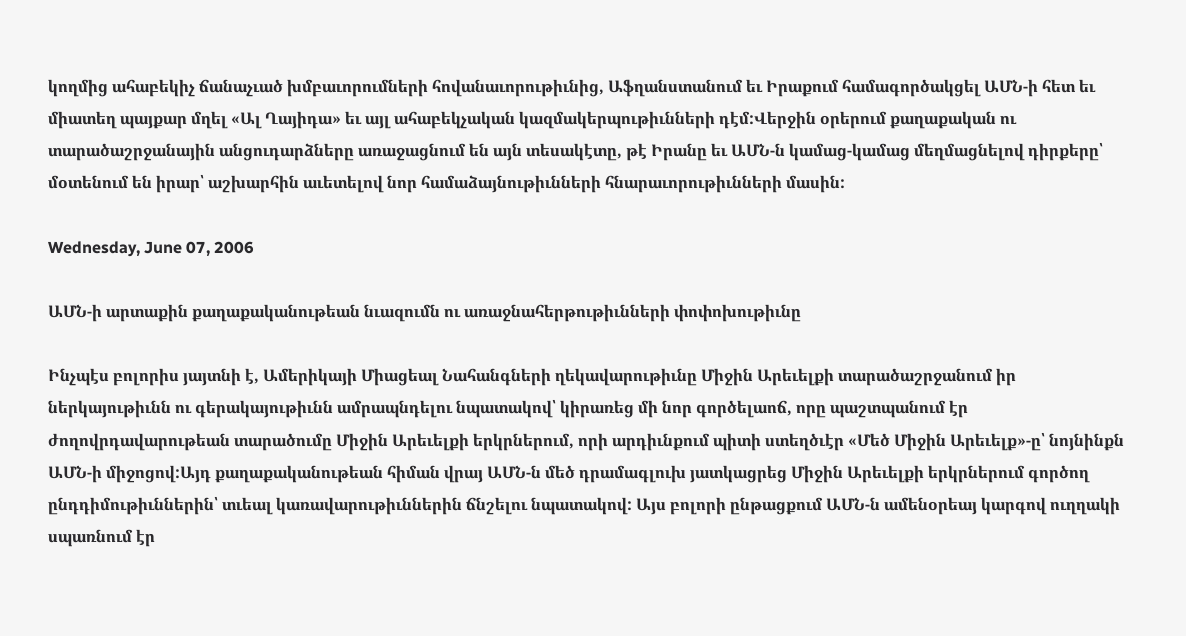կողմից ահաբեկիչ ճանաչւած խմբաւորումների հովանաւորութիւնից, Աֆղանստանում եւ Իրաքում համագործակցել ԱՄՆ-ի հետ եւ միատեղ պայքար մղել «Ալ Ղայիդա» եւ այլ ահաբեկչական կազմակերպութիւնների դէմ:Վերջին օրերում քաղաքական ու տարածաշրջանային անցուդարձները առաջացնում են այն տեսակէտը, թէ Իրանը եւ ԱՄՆ-ն կամաց-կամաց մեղմացնելով դիրքերը՝ մօտենում են իրար՝ աշխարհին աւետելով նոր համաձայնութիւնների հնարաւորութիւնների մասին:

Wednesday, June 07, 2006

ԱՄՆ-ի արտաքին քաղաքականութեան նւազումն ու առաջնահերթութիւնների փոփոխութիւնը

Ինչպէս բոլորիս յայտնի է, Ամերիկայի Միացեալ Նահանգների ղեկավարութիւնը Միջին Արեւելքի տարածաշրջանում իր ներկայութիւնն ու գերակայութիւնն ամրապնդելու նպատակով՝ կիրառեց մի նոր գործելաոճ, որը պաշտպանում էր ժողովրդավարութեան տարածումը Միջին Արեւելքի երկրներում, որի արդիւնքում պիտի ստեղծւէր «Մեծ Միջին Արեւելք»-ը՝ նոյնինքն ԱՄՆ-ի միջոցով:Այդ քաղաքականութեան հիման վրայ ԱՄՆ-ն մեծ դրամագլուխ յատկացրեց Միջին Արեւելքի երկրներում գործող ընդդիմութիւններին՝ տւեալ կառավարութիւններին ճնշելու նպատակով: Այս բոլորի ընթացքում ԱՄՆ-ն ամենօրեայ կարգով ուղղակի սպառնում էր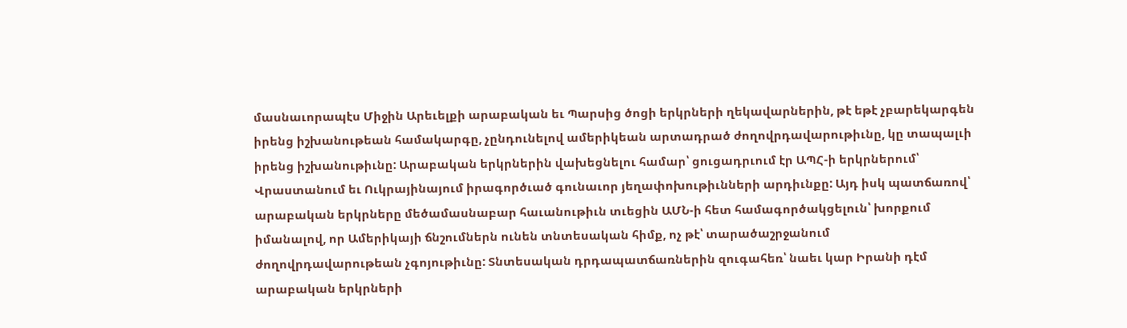մասնաւորապէս Միջին Արեւելքի արաբական եւ Պարսից ծոցի երկրների ղեկավարներին, թէ եթէ չբարեկարգեն իրենց իշխանութեան համակարգը, չընդունելով ամերիկեան արտադրած ժողովրդավարութիւնը, կը տապալւի իրենց իշխանութիւնը: Արաբական երկրներին վախեցնելու համար՝ ցուցադրւում էր ԱՊՀ-ի երկրներում՝ Վրաստանում եւ Ուկրայինայում իրագործւած գունաւոր յեղափոխութիւնների արդիւնքը: Այդ իսկ պատճառով՝ արաբական երկրները մեծամասնաբար հաւանութիւն տւեցին ԱՄՆ-ի հետ համագործակցելուն՝ խորքում իմանալով, որ Ամերիկայի ճնշումներն ունեն տնտեսական հիմք, ոչ թէ՝ տարածաշրջանում ժողովրդավարութեան չգոյութիւնը: Տնտեսական դրդապատճառներին զուգահեռ՝ նաեւ կար Իրանի դէմ արաբական երկրների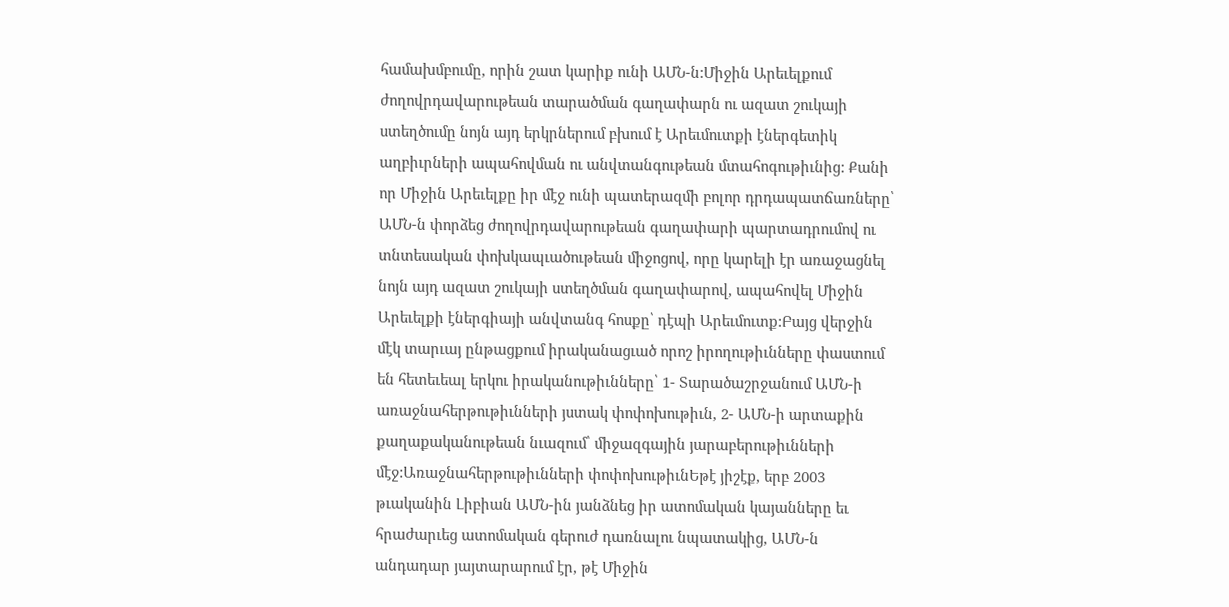համախմբումը, որին շատ կարիք ունի ԱՄՆ-ն:Միջին Արեւելքում ժողովրդավարութեան տարածման գաղափարն ու ազատ շուկայի ստեղծումը նոյն այդ երկրներում բխում է Արեւմուտքի էներգետիկ աղբիւրների ապահովման ու անվտանգութեան մտահոգութիւնից: Քանի որ Միջին Արեւելքը իր մէջ ունի պատերազմի բոլոր դրդապատճառները՝ ԱՄՆ-ն փորձեց ժողովրդավարութեան գաղափարի պարտադրումով ու տնտեսական փոխկապւածութեան միջոցով, որը կարելի էր առաջացնել նոյն այդ ազատ շուկայի ստեղծման գաղափարով, ապահովել Միջին Արեւելքի էներգիայի անվտանգ հոսքը՝ դէպի Արեւմուտք:Բայց վերջին մէկ տարւայ ընթացքում իրականացւած որոշ իրողութիւնները փաստում են հետեւեալ երկու իրականութիւնները՝ 1- Տարածաշրջանում ԱՄՆ-ի առաջնահերթութիւնների յստակ փոփոխութիւն, 2- ԱՄՆ-ի արտաքին քաղաքականութեան նւազում՝ միջազգային յարաբերութիւնների մէջ:Առաջնահերթութիւնների փոփոխութիւնԵթէ յիշէք, երբ 2003 թւականին Լիբիան ԱՄՆ-ին յանձնեց իր ատոմական կայանները եւ հրաժարւեց ատոմական գերուժ դառնալու նպատակից, ԱՄՆ-ն անդադար յայտարարում էր, թէ Միջին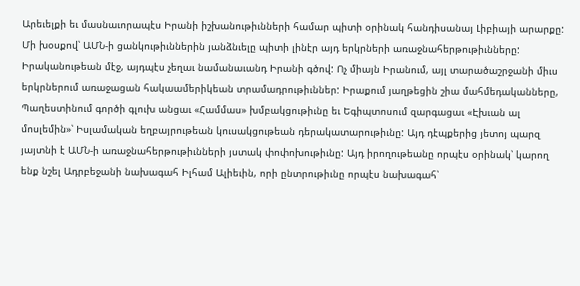Արեւելքի եւ մասնաւորապէս Իրանի իշխանութիւնների համար պիտի օրինակ հանդիսանայ Լիբիայի արարքը: Մի խօսքով՝ ԱՄՆ-ի ցանկութիւններին յանձնւելը պիտի լինէր այդ երկրների առաջնահերթութիւնները: Իրականութեան մէջ, այդպէս չեղաւ նամանաւանդ Իրանի գծով: Ոչ միայն Իրանում, այլ տարածաշրջանի միւս երկրներում առաջացան հակաամերիկեան տրամադրութիւններ: Իրաքում յաղթեցին շիա մահմեդականները, Պաղեստինում գործի գլուխ անցաւ «Համմաս» խմբակցութիւնը եւ Եգիպտոսում զարգացաւ «Էխւան ալ մոսլեմին»՝ Իսլամական եղբայրութեան կուսակցութեան դերակատարութիւնը: Այդ դէպքերից յետոյ պարզ յայտնի է ԱՄՆ-ի առաջնահերթութիւնների յստակ փոփոխութիւնը: Այդ իրողութեանը որպէս օրինակ՝ կարող ենք նշել Ադրբեջանի նախագահ Իլհամ Ալիեւին, որի ընտրութիւնը որպէս նախագահ՝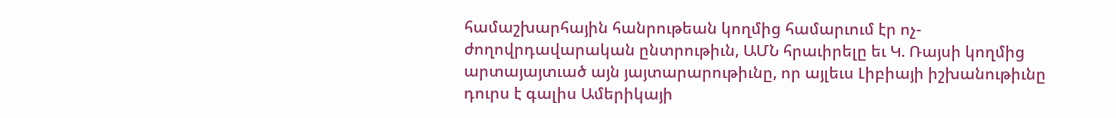համաշխարհային հանրութեան կողմից համարւում էր ոչ-ժողովրդավարական ընտրութիւն, ԱՄՆ հրաւիրելը եւ Կ. Ռայսի կողմից արտայայտւած այն յայտարարութիւնը, որ այլեւս Լիբիայի իշխանութիւնը դուրս է գալիս Ամերիկայի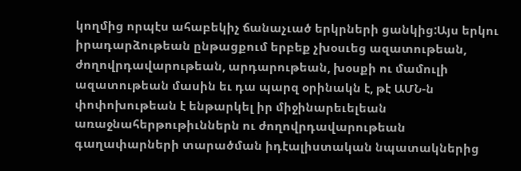կողմից որպէս ահաբեկիչ ճանաչւած երկրների ցանկից:Այս երկու իրադարձութեան ընթացքում երբեք չխօսւեց ազատութեան, ժողովրդավարութեան, արդարութեան, խօսքի ու մամուլի ազատութեան մասին եւ դա պարզ օրինակն է, թէ ԱՄՆ-ն փոփոխութեան է ենթարկել իր միջինարեւելեան առաջնահերթութիւններն ու ժողովրդավարութեան գաղափարների տարածման իդէալիստական նպատակներից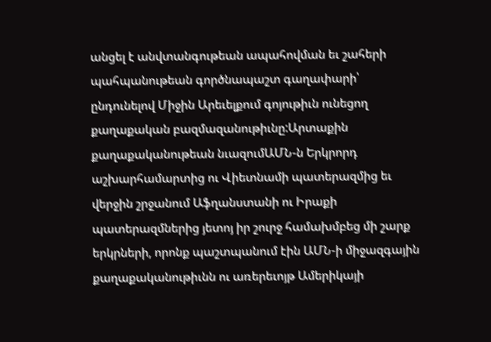անցել է անվտանգութեան ապահովման եւ շահերի պահպանութեան գործնապաշտ գաղափարի՝ ընդունելով Միջին Արեւելքում գոյութիւն ունեցող քաղաքական բազմազանութիւնը:Արտաքին քաղաքականութեան նւազումԱՄՆ-ն Երկրորդ աշխարհամարտից ու Վիետնամի պատերազմից եւ վերջին շրջանում Աֆղանստանի ու Իրաքի պատերազմներից յետոյ իր շուրջ համախմբեց մի շարք երկրների, որոնք պաշտպանում էին ԱՄՆ-ի միջազգային քաղաքականութիւնն ու առերեւոյթ Ամերիկայի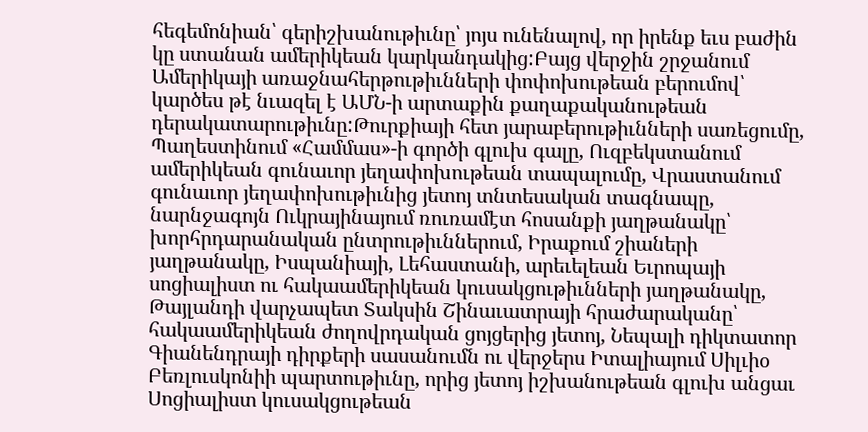հեգեմոնիան՝ գերիշխանութիւնը՝ յոյս ունենալով, որ իրենք եւս բաժին կը ստանան ամերիկեան կարկանդակից:Բայց վերջին շրջանում Ամերիկայի առաջնահերթութիւնների փոփոխութեան բերումով՝ կարծես թէ նւազել է ԱՄՆ-ի արտաքին քաղաքականութեան դերակատարութիւնը:Թուրքիայի հետ յարաբերութիւնների սառեցումը, Պաղեստինում «Համմաս»-ի գործի գլուխ գալը, Ուզբեկստանում ամերիկեան գունաւոր յեղափոխութեան տապալումը, Վրաստանում գունաւոր յեղափոխութիւնից յետոյ տնտեսական տագնապը, նարնջագոյն Ուկրայինայում ռուռամէտ հոսանքի յաղթանակը՝ խորհրդարանական ընտրութիւններում, Իրաքում շիաների յաղթանակը, Իսպանիայի, Լեհաստանի, արեւելեան Եւրոպայի սոցիալիստ ու հակաամերիկեան կուսակցութիւնների յաղթանակը, Թայլանդի վարչապետ Տակսին Շինաւատրայի հրաժարականը՝ հակաամերիկեան ժողովրդական ցոյցերից յետոյ, Նեպալի դիկտատոր Գիանենդրայի դիրքերի սասանումն ու վերջերս Իտալիայում Սիլւիօ Բեռլուսկոնիի պարտութիւնը, որից յետոյ իշխանութեան գլուխ անցաւ Սոցիալիստ կուսակցութեան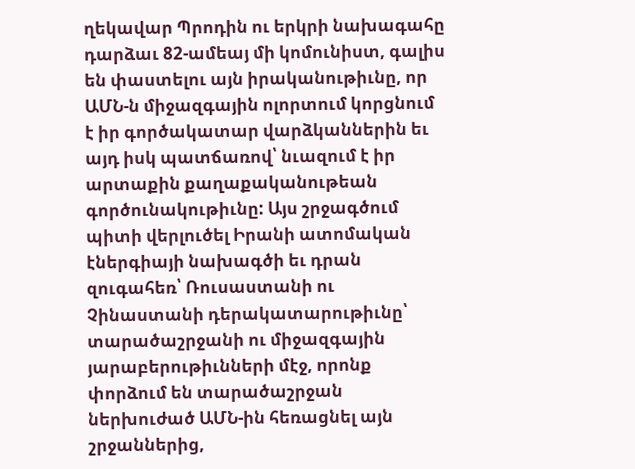ղեկավար Պրոդին ու երկրի նախագահը դարձաւ 82-ամեայ մի կոմունիստ, գալիս են փաստելու այն իրականութիւնը, որ ԱՄՆ-ն միջազգային ոլորտում կորցնում է իր գործակատար վարձկաններին եւ այդ իսկ պատճառով՝ նւազում է իր արտաքին քաղաքականութեան գործունակութիւնը: Այս շրջագծում պիտի վերլուծել Իրանի ատոմական էներգիայի նախագծի եւ դրան զուգահեռ՝ Ռուսաստանի ու Չինաստանի դերակատարութիւնը՝ տարածաշրջանի ու միջազգային յարաբերութիւնների մէջ, որոնք փորձում են տարածաշրջան ներխուժած ԱՄՆ-ին հեռացնել այն շրջաններից,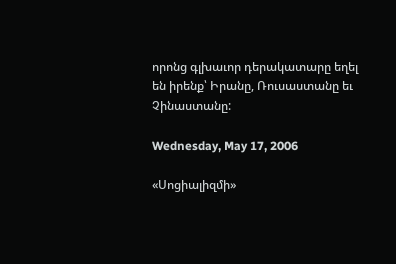որոնց գլխաւոր դերակատարը եղել են իրենք՝ Իրանը, Ռուսաստանը եւ Չինաստանը:

Wednesday, May 17, 2006

«Սոցիալիզմի»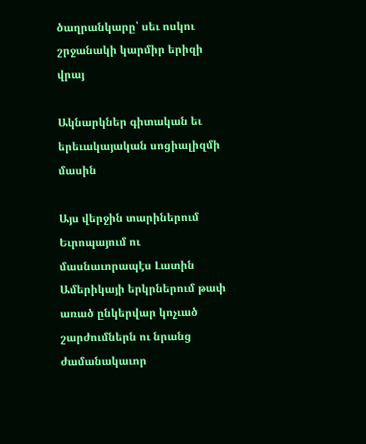ծաղրանկարը՝ սեւ ոսկու շրջանակի կարմիր երիզի վրայ

Ակնարկներ գիտական եւ երեւակայական սոցիալիզմի մասին

Այս վերջին տարիներում Եւրոպայում ու մասնաւորապէս Լատին Ամերիկայի երկրներում թափ առած ընկերվար կոչւած շարժումներն ու նրանց ժամանակաւոր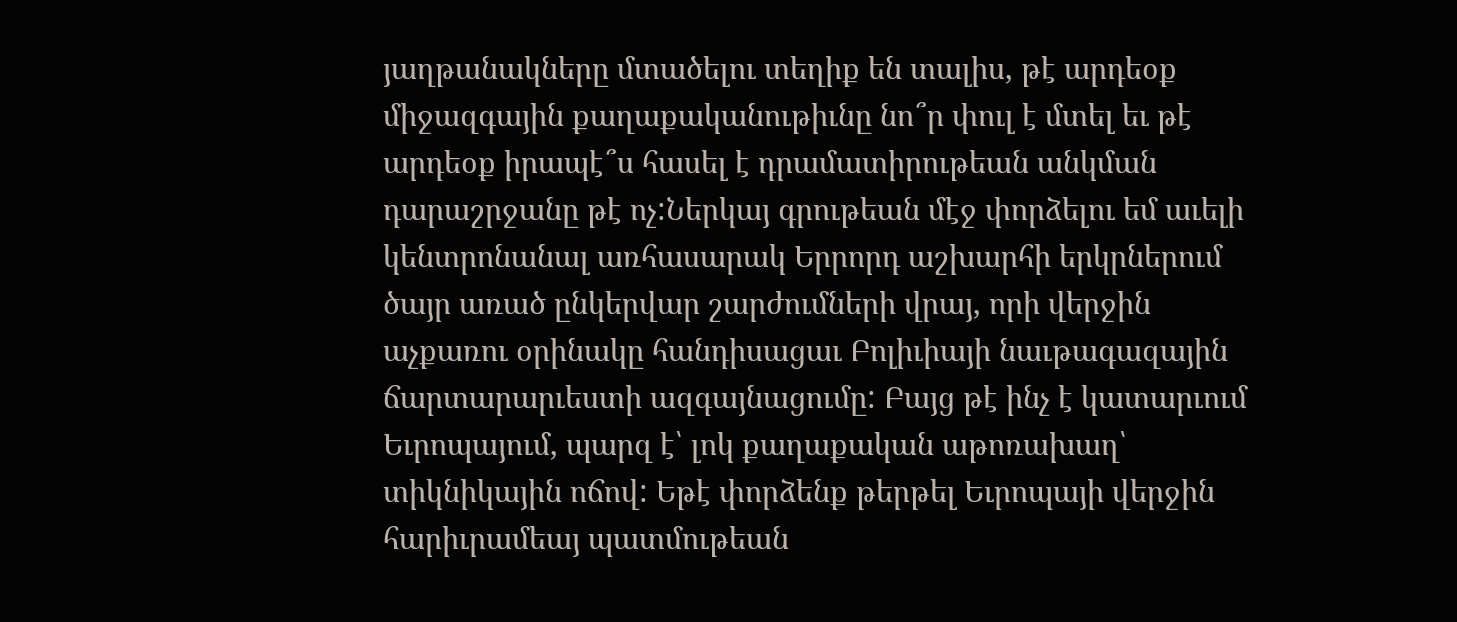յաղթանակները մտածելու տեղիք են տալիս, թէ արդեօք միջազգային քաղաքականութիւնը նո՞ր փուլ է մտել եւ թէ արդեօք իրապէ՞ս հասել է դրամատիրութեան անկման դարաշրջանը թէ ոչ:Ներկայ գրութեան մէջ փորձելու եմ աւելի կենտրոնանալ առհասարակ Երրորդ աշխարհի երկրներում ծայր առած ընկերվար շարժումների վրայ, որի վերջին աչքառու օրինակը հանդիսացաւ Բոլիւիայի նաւթագազային ճարտարարւեստի ազգայնացումը: Բայց թէ ինչ է կատարւում Եւրոպայում, պարզ է՝ լոկ քաղաքական աթոռախաղ՝ տիկնիկային ոճով: Եթէ փորձենք թերթել Եւրոպայի վերջին հարիւրամեայ պատմութեան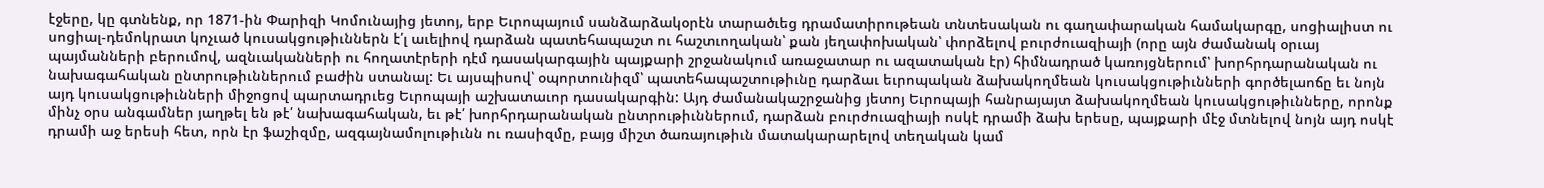էջերը, կը գտնենք, որ 1871-ին Փարիզի Կոմունայից յետոյ, երբ Եւրոպայում սանձարձակօրէն տարածւեց դրամատիրութեան տնտեսական ու գաղափարական համակարգը, սոցիալիստ ու սոցիալ-դեմոկրատ կոչւած կուսակցութիւններն է՛լ աւելիով դարձան պատեհապաշտ ու հաշտւողական՝ քան յեղափոխական՝ փորձելով բուրժուազիայի (որը այն ժամանակ օրւայ պայմանների բերումով, ազնւականների ու հողատէրերի դէմ դասակարգային պայքարի շրջանակում առաջատար ու ազատական էր) հիմնադրած կառոյցներում՝ խորհրդարանական ու նախագահական ընտրութիւններում բաժին ստանալ: Եւ այսպիսով՝ օպորտունիզմ՝ պատեհապաշտութիւնը դարձաւ եւրոպական ձախակողմեան կուսակցութիւնների գործելաոճը եւ նոյն այդ կուսակցութիւնների միջոցով պարտադրւեց Եւրոպայի աշխատաւոր դասակարգին: Այդ ժամանակաշրջանից յետոյ Եւրոպայի հանրայայտ ձախակողմեան կուսակցութիւնները, որոնք մինչ օրս անգամներ յաղթել են թէ՛ նախագահական, եւ թէ՛ խորհրդարանական ընտրութիւններում, դարձան բուրժուազիայի ոսկէ դրամի ձախ երեսը, պայքարի մէջ մտնելով նոյն այդ ոսկէ դրամի աջ երեսի հետ, որն էր ֆաշիզմը, ազգայնամոլութիւնն ու ռասիզմը, բայց միշտ ծառայութիւն մատակարարելով տեղական կամ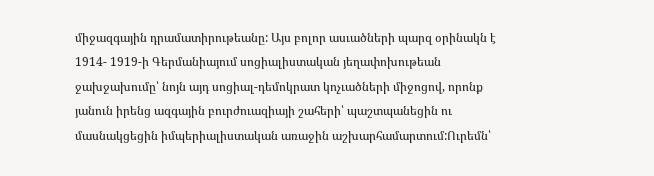միջազգային դրամատիրութեանը: Այս բոլոր ասւածների պարզ օրինակն է 1914- 1919-ի Գերմանիայում սոցիալիստական յեղափոխութեան ջախջախումը՝ նոյն այդ սոցիալ-դեմոկրատ կոչւածների միջոցով, որոնք յանուն իրենց ազգային բուրժուազիայի շահերի՝ պաշտպանեցին ու մասնակցեցին իմպերիալիստական առաջին աշխարհամարտում:Ուրեմն՝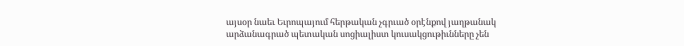այսօր նաեւ Եւրոպայում հերթական չգրւած օրէնքով յաղթանակ արձանագրած պետական սոցիալիստ կուսակցութիւնները չեն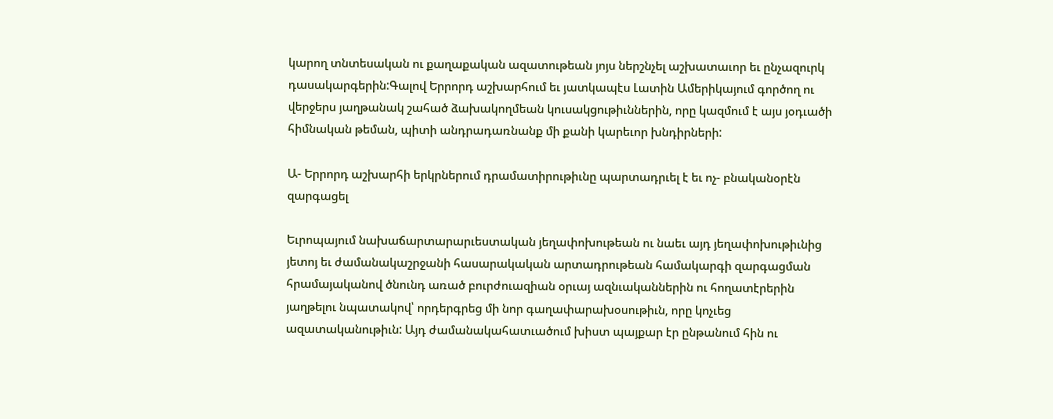կարող տնտեսական ու քաղաքական ազատութեան յոյս ներշնչել աշխատաւոր եւ ընչազուրկ դասակարգերին:Գալով Երրորդ աշխարհում եւ յատկապէս Լատին Ամերիկայում գործող ու վերջերս յաղթանակ շահած ձախակողմեան կուսակցութիւններին, որը կազմում է այս յօդւածի հիմնական թեման, պիտի անդրադառնանք մի քանի կարեւոր խնդիրների:

Ա- Երրորդ աշխարհի երկրներում դրամատիրութիւնը պարտադրւել է եւ ոչ- բնականօրէն զարգացել

Եւրոպայում նախաճարտարարւեստական յեղափոխութեան ու նաեւ այդ յեղափոխութիւնից յետոյ եւ ժամանակաշրջանի հասարակական արտադրութեան համակարգի զարգացման հրամայականով ծնունդ առած բուրժուազիան օրւայ ազնւականներին ու հողատէրերին յաղթելու նպատակով՝ որդերգրեց մի նոր գաղափարախօսութիւն, որը կոչւեց ազատականութիւն: Այդ ժամանակահատւածում խիստ պայքար էր ընթանում հին ու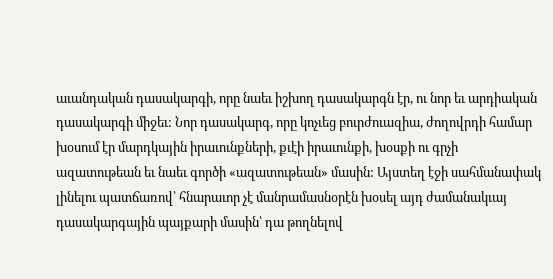աւանդական դասակարգի, որը նաեւ իշխող դասակարգն էր, ու նոր եւ արդիական դասակարգի միջեւ: Նոր դասակարգ, որը կոչւեց բուրժուազիա, ժողովրդի համար խօսում էր մարդկային իրաւունքների, քւէի իրաւունքի, խօսքի ու գրչի ազատութեան եւ նաեւ գործի «ազատութեան» մասին: Այստեղ էջի սահմանափակ լինելու պատճառով՝ հնարաւոր չէ մանրամասնօրէն խօսել այդ ժամանակւայ դասակարգային պայքարի մասին՝ դա թողնելով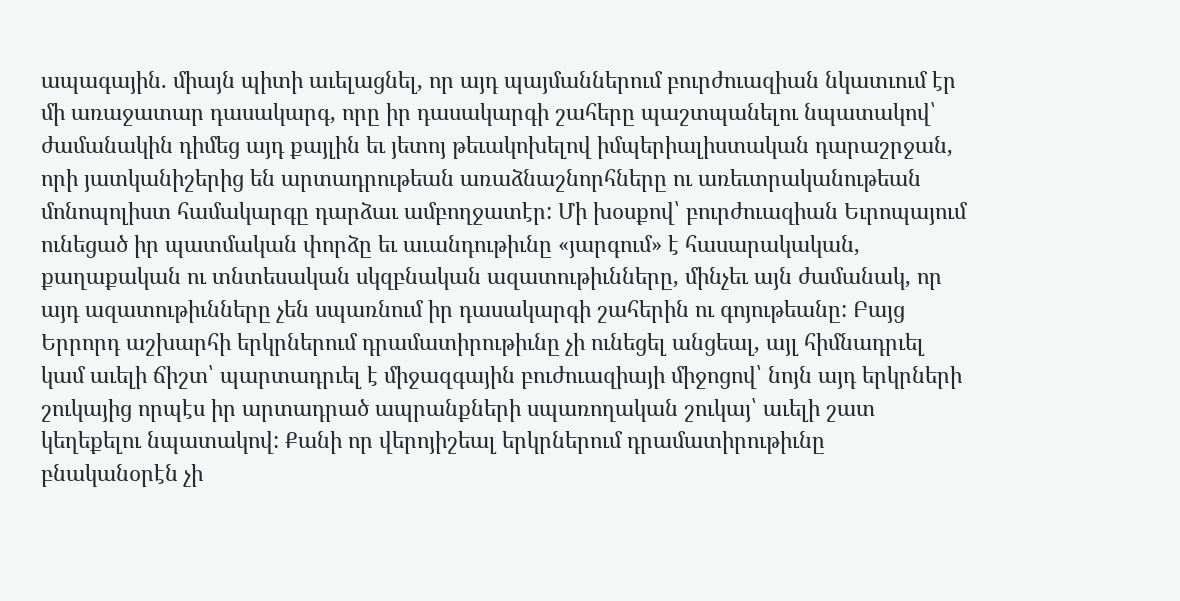ապագային. միայն պիտի աւելացնել, որ այդ պայմաններում բուրժուազիան նկատւում էր մի առաջատար դասակարգ, որը իր դասակարգի շահերը պաշտպանելու նպատակով՝ ժամանակին դիմեց այդ քայլին եւ յետոյ թեւակոխելով իմպերիալիստական դարաշրջան, որի յատկանիշերից են արտադրութեան առաձնաշնորհները ու առեւտրականութեան մոնոպոլիստ համակարգը դարձաւ ամբողջատէր: Մի խօսքով՝ բուրժուազիան Եւրոպայում ունեցած իր պատմական փորձը եւ աւանդութիւնը «յարգում» է հասարակական, քաղաքական ու տնտեսական սկզբնական ազատութիւնները, մինչեւ այն ժամանակ, որ այդ ազատութիւնները չեն սպառնում իր դասակարգի շահերին ու գոյութեանը: Բայց Երրորդ աշխարհի երկրներում դրամատիրութիւնը չի ունեցել անցեալ, այլ հիմնադրւել կամ աւելի ճիշտ՝ պարտադրւել է միջազգային բուժուազիայի միջոցով՝ նոյն այդ երկրների շուկայից որպէս իր արտադրած ապրանքների սպառողական շուկայ՝ աւելի շատ կեղեքելու նպատակով: Քանի որ վերոյիշեալ երկրներում դրամատիրութիւնը բնականօրէն չի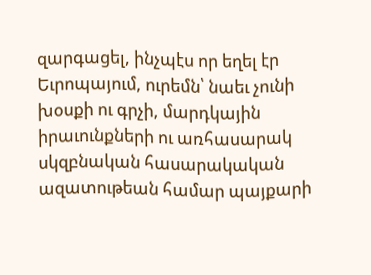զարգացել, ինչպէս որ եղել էր Եւրոպայում, ուրեմն՝ նաեւ չունի խօսքի ու գրչի, մարդկային իրաւունքների ու առհասարակ սկզբնական հասարակական ազատութեան համար պայքարի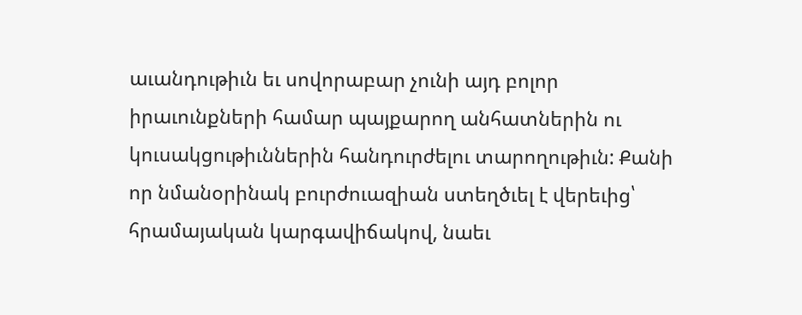աւանդութիւն եւ սովորաբար չունի այդ բոլոր իրաւունքների համար պայքարող անհատներին ու կուսակցութիւններին հանդուրժելու տարողութիւն: Քանի որ նմանօրինակ բուրժուազիան ստեղծւել է վերեւից՝ հրամայական կարգավիճակով, նաեւ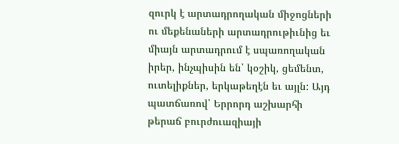զուրկ է արտադրողական միջոցների ու մեքենաների արտադրութիւնից եւ միայն արտադրում է սպառողական իրեր, ինչպիսին են՝ կօշիկ, ցեմենտ, ուտելիքներ, երկաթեղէն եւ այլն: Այդ պատճառով՝ Երրորդ աշխարհի թերաճ բուրժուազիայի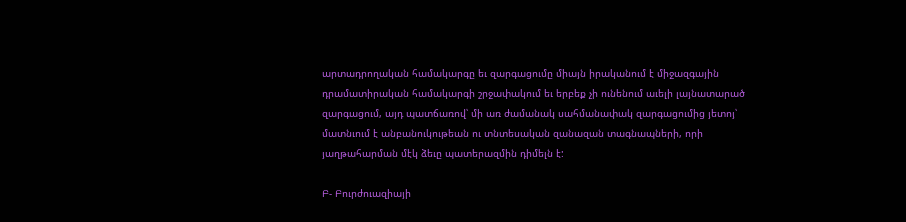արտադրողական համակարգը եւ զարգացումը միայն իրականում է միջազգային դրամատիրական համակարգի շրջափակում եւ երբեք չի ունենում աւելի լայնատարած զարգացում, այդ պատճառով՝ մի առ ժամանակ սահմանափակ զարգացումից յետոյ՝ մատնւում է անբանուկութեան ու տնտեսական զանազան տագնապների, որի յաղթահարման մէկ ձեւը պատերազմին դիմելն է:

Բ- Բուրժուազիայի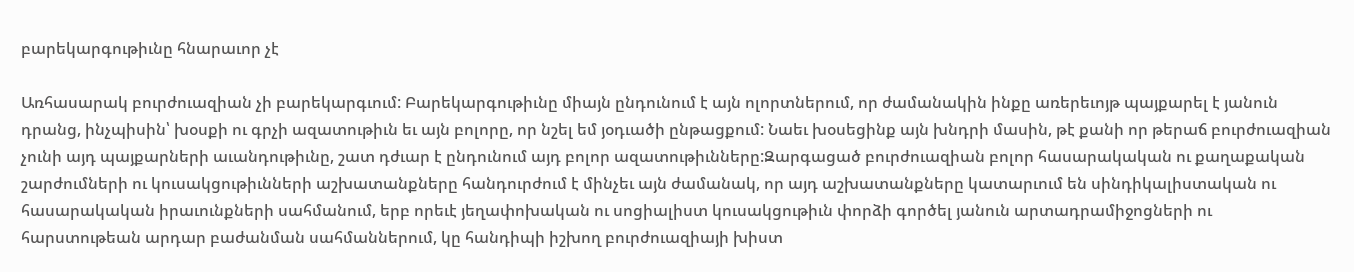բարեկարգութիւնը հնարաւոր չէ

Առհասարակ բուրժուազիան չի բարեկարգւում: Բարեկարգութիւնը միայն ընդունում է այն ոլորտներում, որ ժամանակին ինքը առերեւոյթ պայքարել է յանուն դրանց, ինչպիսին՝ խօսքի ու գրչի ազատութիւն եւ այն բոլորը, որ նշել եմ յօդւածի ընթացքում: Նաեւ խօսեցինք այն խնդրի մասին, թէ քանի որ թերաճ բուրժուազիան չունի այդ պայքարների աւանդութիւնը, շատ դժւար է ընդունում այդ բոլոր ազատութիւնները:Զարգացած բուրժուազիան բոլոր հասարակական ու քաղաքական շարժումների ու կուսակցութիւնների աշխատանքները հանդուրժում է մինչեւ այն ժամանակ, որ այդ աշխատանքները կատարւում են սինդիկալիստական ու հասարակական իրաւունքների սահմանում, երբ որեւէ յեղափոխական ու սոցիալիստ կուսակցութիւն փորձի գործել յանուն արտադրամիջոցների ու հարստութեան արդար բաժանման սահմաններում, կը հանդիպի իշխող բուրժուազիայի խիստ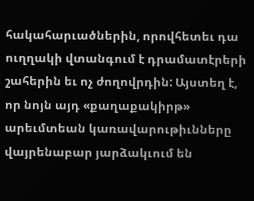հակահարւածներին, որովհետեւ դա ուղղակի վտանգում է դրամատէրերի շահերին եւ ոչ ժողովրդին: Այստեղ է, որ նոյն այդ «քաղաքակիրթ» արեւմտեան կառավարութիւնները վայրենաբար յարձակւում են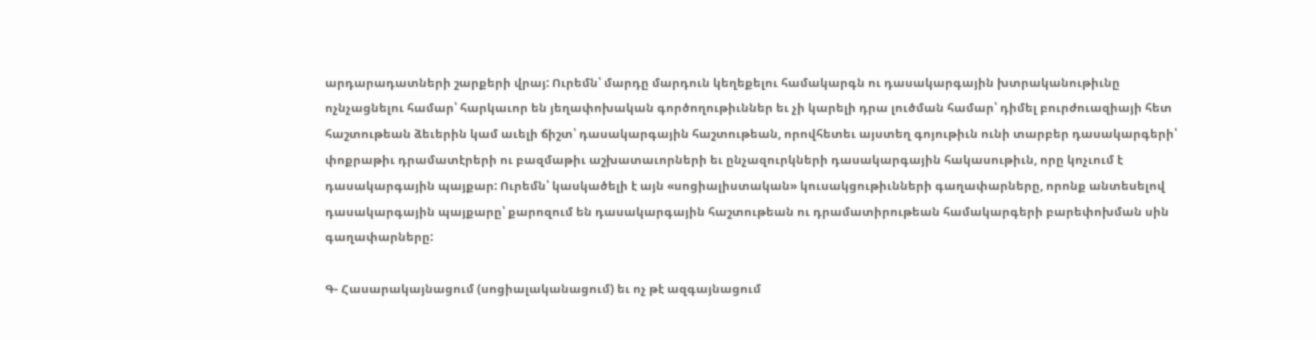արդարադատների շարքերի վրայ: Ուրեմն՝ մարդը մարդուն կեղեքելու համակարգն ու դասակարգային խտրականութիւնը ոչնչացնելու համար՝ հարկաւոր են յեղափոխական գործողութիւններ եւ չի կարելի դրա լուծման համար՝ դիմել բուրժուազիայի հետ հաշտութեան ձեւերին կամ աւելի ճիշտ՝ դասակարգային հաշտութեան, որովհետեւ այստեղ գոյութիւն ունի տարբեր դասակարգերի՝ փոքրաթիւ դրամատէրերի ու բազմաթիւ աշխատաւորների եւ ընչազուրկների դասակարգային հակասութիւն, որը կոչւում է դասակարգային պայքար: Ուրեմն՝ կասկածելի է այն «սոցիալիստական» կուսակցութիւնների գաղափարները, որոնք անտեսելով դասակարգային պայքարը՝ քարոզում են դասակարգային հաշտութեան ու դրամատիրութեան համակարգերի բարեփոխման սին գաղափարները:

Գ- Հասարակայնացում (սոցիալականացում) եւ ոչ թէ ազգայնացում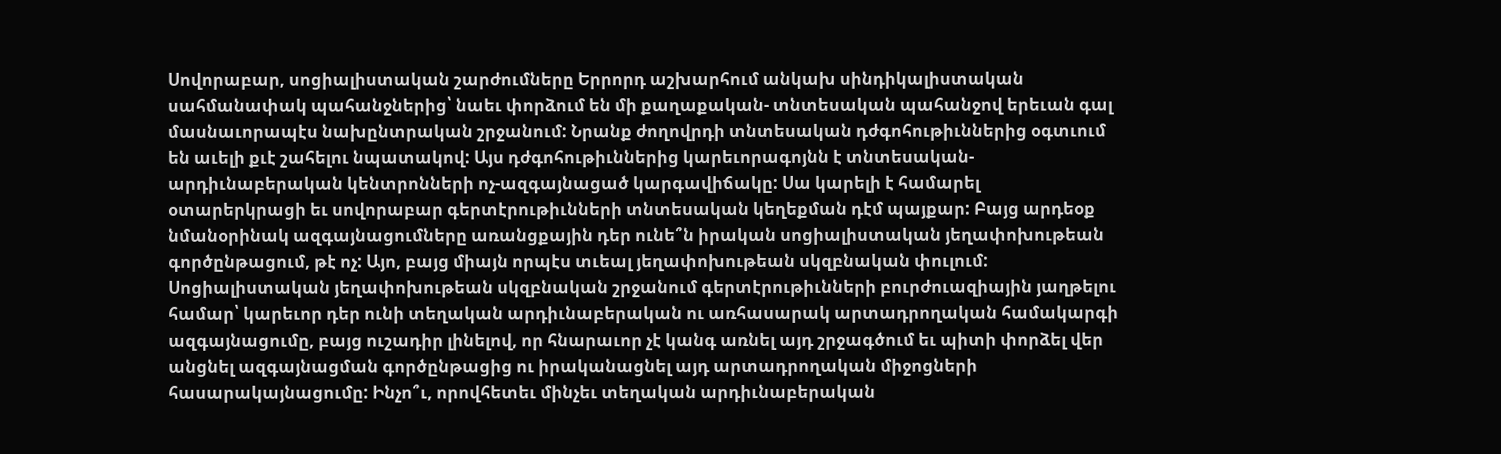Սովորաբար, սոցիալիստական շարժումները Երրորդ աշխարհում անկախ սինդիկալիստական սահմանափակ պահանջներից՝ նաեւ փորձում են մի քաղաքական- տնտեսական պահանջով երեւան գալ մասնաւորապէս նախընտրական շրջանում: Նրանք ժողովրդի տնտեսական դժգոհութիւններից օգտւում են աւելի քւէ շահելու նպատակով: Այս դժգոհութիւններից կարեւորագոյնն է տնտեսական- արդիւնաբերական կենտրոնների ոչ-ազգայնացած կարգավիճակը: Սա կարելի է համարել օտարերկրացի եւ սովորաբար գերտէրութիւնների տնտեսական կեղեքման դէմ պայքար: Բայց արդեօք նմանօրինակ ազգայնացումները առանցքային դեր ունե՞ն իրական սոցիալիստական յեղափոխութեան գործընթացում, թէ ոչ: Այո, բայց միայն որպէս տւեալ յեղափոխութեան սկզբնական փուլում: Սոցիալիստական յեղափոխութեան սկզբնական շրջանում գերտէրութիւնների բուրժուազիային յաղթելու համար՝ կարեւոր դեր ունի տեղական արդիւնաբերական ու առհասարակ արտադրողական համակարգի ազգայնացումը, բայց ուշադիր լինելով, որ հնարաւոր չէ կանգ առնել այդ շրջագծում եւ պիտի փորձել վեր անցնել ազգայնացման գործընթացից ու իրականացնել այդ արտադրողական միջոցների հասարակայնացումը: Ինչո՞ւ, որովհետեւ մինչեւ տեղական արդիւնաբերական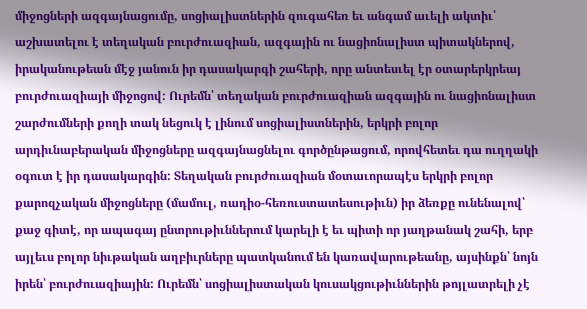միջոցների ազգայնացումը, սոցիալիստներին զուգահեռ եւ անգամ աւելի ակտիւ՝ աշխատելու է տեղական բուրժուազիան, ազգային ու նացիոնալիստ պիտակներով, իրականութեան մէջ յանուն իր դասակարգի շահերի, որը անտեսւել էր օտարերկրեայ բուրժուազիայի միջոցով: Ուրեմն՝ տեղական բուրժուազիան ազգային ու նացիոնալիստ շարժումների քողի տակ նեցուկ է լինում սոցիալիստներին, երկրի բոլոր արդիւնաբերական միջոցները ազգայնացնելու գործընթացում, որովհետեւ դա ուղղակի օգուտ է իր դասակարգին: Տեղական բուրժուազիան մօտաւորապէս երկրի բոլոր քարոզչական միջոցները (մամուլ, ռադիօ-հեռուստատեսութիւն) իր ձեռքը ունենալով՝ քաջ գիտէ, որ ապագայ ընտրութիւններում կարելի է եւ պիտի որ յաղթանակ շահի, երբ այլեւս բոլոր նիւթական աղբիւրները պատկանում են կառավարութեանը, այսինքն՝ նոյն իրեն՝ բուրժուազիային: Ուրեմն՝ սոցիալիստական կուսակցութիւններին թոյլատրելի չէ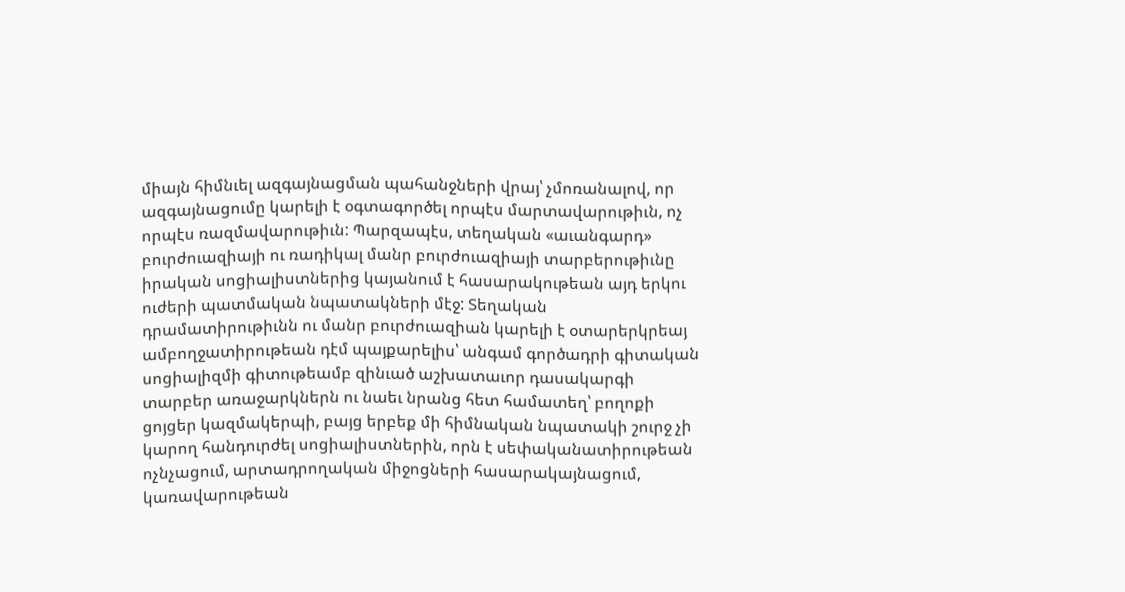միայն հիմնւել ազգայնացման պահանջների վրայ՝ չմոռանալով, որ ազգայնացումը կարելի է օգտագործել որպէս մարտավարութիւն, ոչ որպէս ռազմավարութիւն: Պարզապէս, տեղական «աւանգարդ» բուրժուազիայի ու ռադիկալ մանր բուրժուազիայի տարբերութիւնը իրական սոցիալիստներից կայանում է հասարակութեան այդ երկու ուժերի պատմական նպատակների մէջ: Տեղական դրամատիրութիւնն ու մանր բուրժուազիան կարելի է օտարերկրեայ ամբողջատիրութեան դէմ պայքարելիս՝ անգամ գործադրի գիտական սոցիալիզմի գիտութեամբ զինւած աշխատաւոր դասակարգի տարբեր առաջարկներն ու նաեւ նրանց հետ համատեղ՝ բողոքի ցոյցեր կազմակերպի, բայց երբեք մի հիմնական նպատակի շուրջ չի կարող հանդուրժել սոցիալիստներին, որն է սեփականատիրութեան ոչնչացում, արտադրողական միջոցների հասարակայնացում, կառավարութեան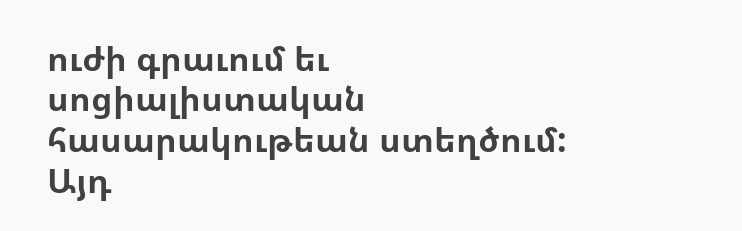ուժի գրաւում եւ սոցիալիստական հասարակութեան ստեղծում: Այդ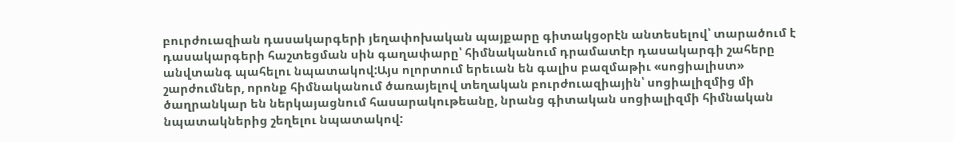բուրժուազիան դասակարգերի յեղափոխական պայքարը գիտակցօրէն անտեսելով՝ տարածում է դասակարգերի հաշտեցման սին գաղափարը՝ հիմնականում դրամատէր դասակարգի շահերը անվտանգ պահելու նպատակով:Այս ոլորտում երեւան են գալիս բազմաթիւ «սոցիալիստ» շարժումներ, որոնք հիմնականում ծառայելով տեղական բուրժուազիային՝ սոցիալիզմից մի ծաղրանկար են ներկայացնում հասարակութեանը, նրանց գիտական սոցիալիզմի հիմնական նպատակներից շեղելու նպատակով: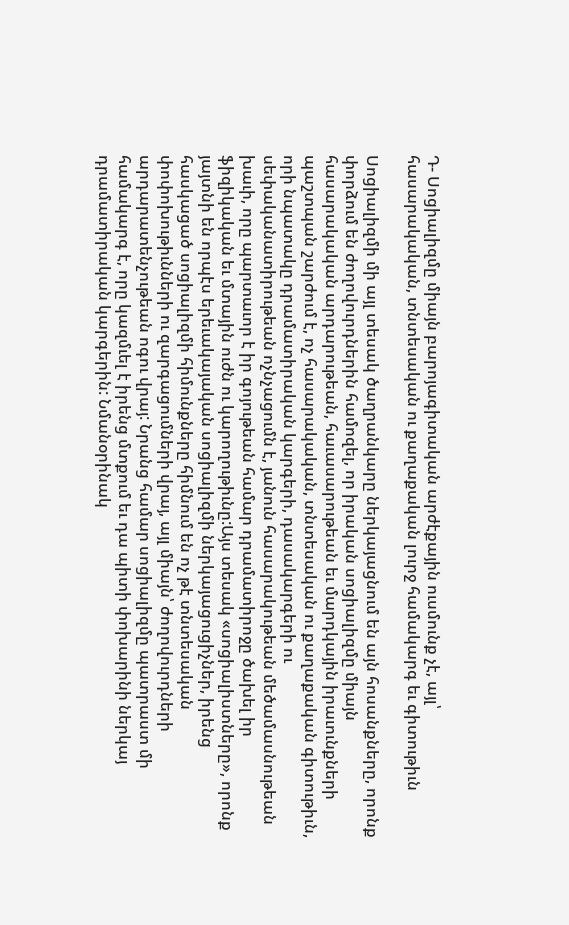Դ- Սոցիալիզմը միայն բարոյագիտական արժէքային ուսմունք չէ, այլ՝ հասարակական, տնտեսական ու քաղաքական լուրջ համակարգ եւ գիտութիւն

Սոցիալիզմի մի այլ տեսակ ծաղրանկարը ներկայացնում են այն հոսանքները, որոնք փորձում են ժողովուրդներին համոզել, որ իրական սոցիալիզմը միայն հասարակական արդարութեան, հաւասարութեան եւ մարդկային իրաւունքների պաշտպան շարժում է, ոչ հասարակական, տնտեսական ու քաղաքական գիտութիւն, որի նպատակը դրամատիրական կարգերի, դասակարգերի ու սեփականատիրութեան ոչնչացումն է, յանուն հասարակութեան մեծամասնութեան խաւի, որը պարտաւոր է իր գոյութեան համար դրամատիրոջը ծախել իր ֆիզիկական եւ մտային ուժն ու կարողութիւնը:Այս տեսակ «սոցիալիստները», որոնք յայտնի են որպէս երեւակայական սոցիալիզմի ներկայացուցիչներ, իրենց հասկացած սոցիալիզմի հիմունքները հիմնում են ոչ թէ տնտեսական փոփոխութիւնների ու զարգացումների վրայ, այլ միայն՝ ժողովուրդների արդարատենչութեան ոգու վրայ: Նրանց համար սոցիալիզմը պատրաստ մի համակարգ է, որը կազմւել է իրենց մտքում եւ դա պիտի փոխարինի ներկայ դրամատիրական կարգերին: Նմանօրինակ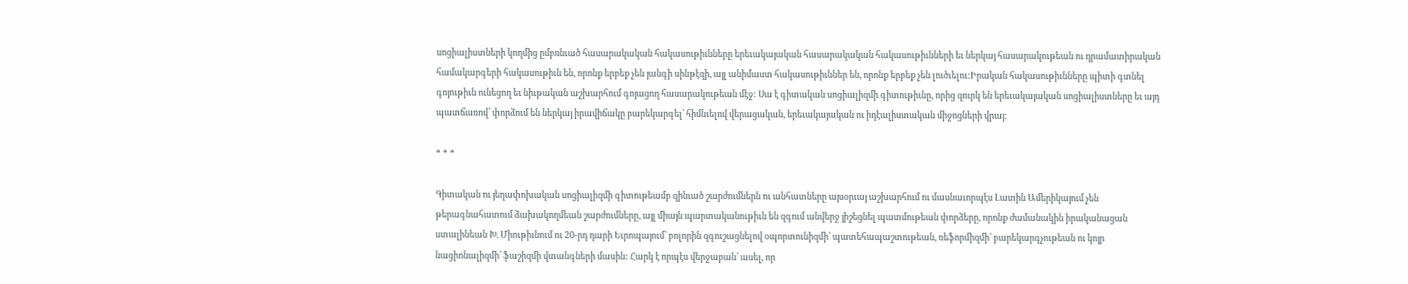սոցիալիստների կողմից ըմբռնւած հասարակական հակասութիւնները երեւակայական հասարակական հակասութիւնների եւ ներկայ հասարակութեան ու դրամատիրական համակարգերի հակասութիւն են, որոնք երբեք չեն յանգի սինթէզի, այլ անիմաստ հակասութիւններ են, որոնք երբեք չեն լուծւելու:Իրական հակասութիւնները պիտի գտնել գոյութիւն ունեցող եւ նիւթական աշխարհում գոյացող հասարակութեան մէջ: Սա է գիտական սոցիալիզմի գիտութիւնը, որից զուրկ են երեւակայական սոցիալիստները եւ այդ պատճառով՝ փորձում են ներկայ իրավիճակը բարեկարգել՝ հիմնւելով վերացական, երեւակայական ու իդէալիստական միջոցների վրայ:

* * *

Գիտական ու յեղափոխական սոցիալիզմի գիտութեամբ զինւած շարժումներն ու անհատները այսօրւայ աշխարհում ու մասնաւորպէս Լատին Ամերիկայում չեն թերագնահատում ձախակողմեան շարժումները, այլ միայն պարտականութիւն են զգում անվերջ յիշեցնել պատմութեան փորձերը, որոնք ժամանակին իրականացան ստալինեան Խ. Միութիւնում ու 20-րդ դարի Եւրոպայում՝ բոլորին զգուշացնելով օպորտունիզմի՝ պատեհապաշտութեան, ռեֆորմիզմի՝ բարեկարգչութեան ու կոյր նացիոնալիզմի՝ ֆաշիզմի վտանգների մասին: Հարկ է որպէս վերջաբան՝ ասել, որ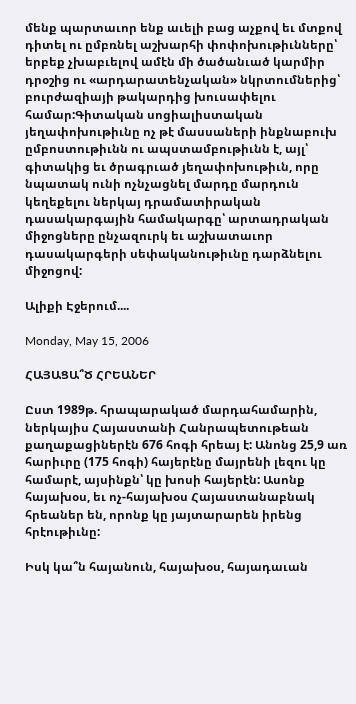մենք պարտաւոր ենք աւելի բաց աչքով եւ մտքով դիտել ու ըմբռնել աշխարհի փոփոխութիւնները՝ երբեք չխաբւելով ամէն մի ծածանւած կարմիր դրօշից ու «արդարատենչական» նկրտումներից՝ բուրժազիայի թակարդից խուսափելու համար:Գիտական սոցիալիստական յեղափոխութիւնը ոչ թէ մասսաների ինքնաբուխ ըմբոստութիւնն ու ապստամբութիւնն է, այլ՝ գիտակից եւ ծրագրւած յեղափոխութիւն, որը նպատակ ունի ոչնչացնել մարդը մարդուն կեղեքելու ներկայ դրամատիրական դասակարգային համակարգը՝ արտադրական միջոցները ընչազուրկ եւ աշխատաւոր դասակարգերի սեփականութիւնը դարձնելու միջոցով:

Ալիքի Էջերում....

Monday, May 15, 2006

ՀԱՅԱՑԱ՞Ծ ՀՐԵԱՆԵՐ

Ըստ 1989թ. հրապարակած մարդահամարին, ներկայիս Հայաստանի Հանրապետութեան քաղաքացիներէն 676 հոգի հրեայ է: Անոնց 25,9 առ հարիւրը (175 հոգի) հայերէնը մայրենի լեզու կը համարէ, այսինքն՝ կը խոսի հայերէն: Ասոնք հայախօս, եւ ոչ-հայախօս Հայաստանաբնակ հրեաներ են, որոնք կը յայտարարեն իրենց հրէութիւնը:

Իսկ կա՞ն հայանուն, հայախօս, հայադաւան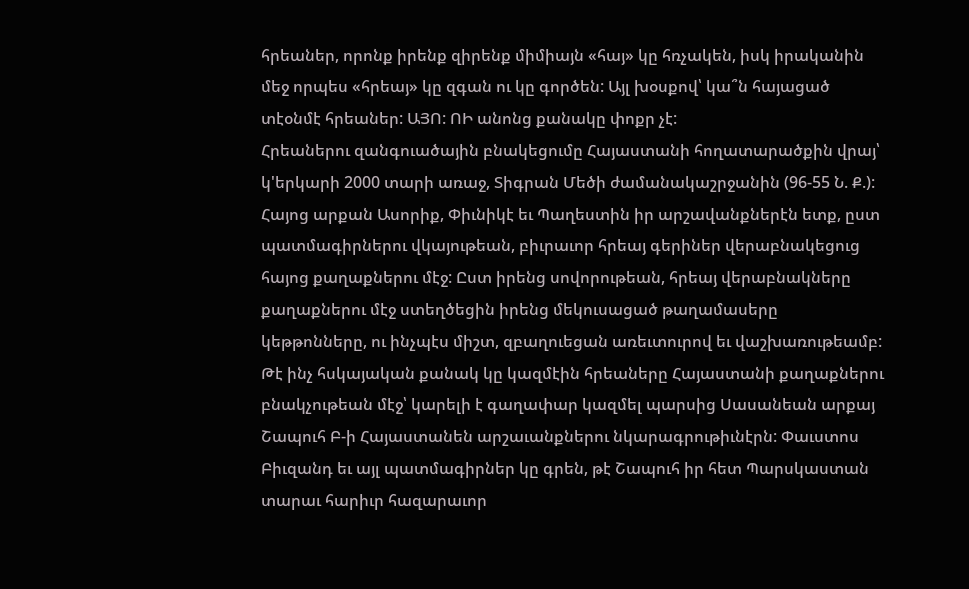հրեաներ, որոնք իրենք զիրենք միմիայն «հայ» կը հռչակեն, իսկ իրականին մեջ որպես «հրեայ» կը զգան ու կը գործեն: Այլ խօսքով՝ կա՞ն հայացած տէօնմէ հրեաներ: ԱՅՈ: ՈԻ անոնց քանակը փոքր չէ:
Հրեաներու զանգուածային բնակեցումը Հայաստանի հողատարածքին վրայ՝ կ'երկարի 2000 տարի առաջ, Տիգրան Մեծի ժամանակաշրջանին (96-55 Ն. Ք.): Հայոց արքան Ասորիք, Փիւնիկէ եւ Պաղեստին իր արշավանքներէն ետք, ըստ պատմագիրներու վկայութեան, բիւրաւոր հրեայ գերիներ վերաբնակեցուց հայոց քաղաքներու մէջ: Ըստ իրենց սովորութեան, հրեայ վերաբնակները քաղաքներու մէջ ստեղծեցին իրենց մեկուսացած թաղամասերը կեթթոնները, ու ինչպէս միշտ, զբաղուեցան առեւտուրով եւ վաշխառութեամբ:
Թէ ինչ հսկայական քանակ կը կազմէին հրեաները Հայաստանի քաղաքներու բնակչութեան մէջ՝ կարելի է գաղափար կազմել պարսից Սասանեան արքայ Շապուհ Բ-ի Հայաստանեն արշաւանքներու նկարագրութիւնէրն: Փաւստոս Բիւզանդ եւ այլ պատմագիրներ կը գրեն, թէ Շապուհ իր հետ Պարսկաստան տարաւ հարիւր հազարաւոր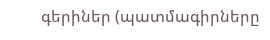գերիներ (պատմագիրները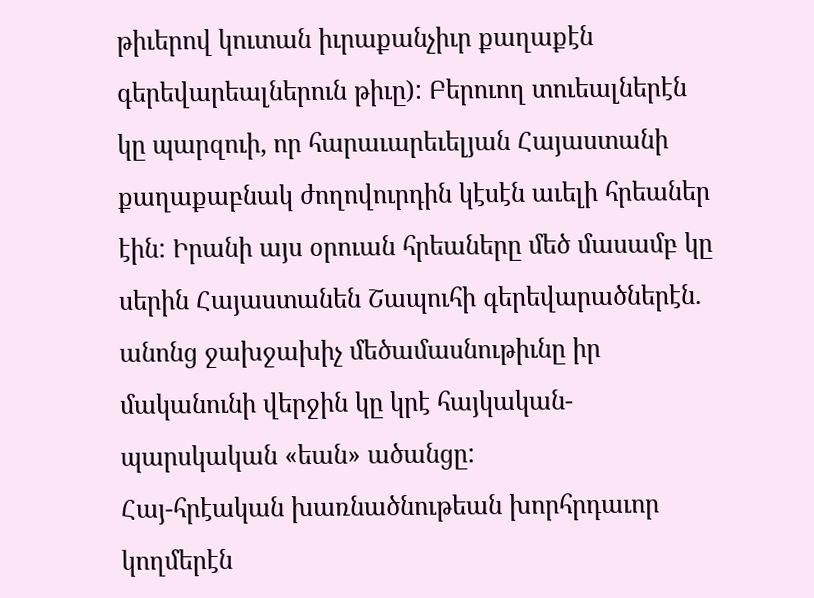թիւերով կուտան իւրաքանչիւր քաղաքէն գերեվարեալներուն թիւը): Բերուող տուեալներէն կը պարզուի, որ հարաւարեւելյան Հայաստանի քաղաքաբնակ ժողովուրդին կէսէն աւելի հրեաներ էին: Իրանի այս օրուան հրեաները մեծ մասամբ կը սերին Հայաստանեն Շապուհի գերեվարածներէն. անոնց ջախջախիչ մեծամասնութիւնը իր մականունի վերջին կը կրէ հայկական-պարսկական «եան» ածանցը:
Հայ-հրէական խառնածնութեան խորհրդաւոր կողմերէն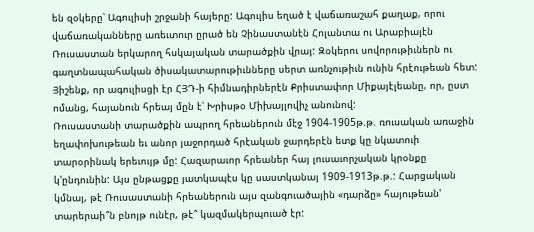են զօկերը՝ Ագուլիսի շրջանի հայերը: Ագուլիս եղած է վաճառաշահ քաղաք, որու վաճառականները առեւտուր ըրած են Չինաստանէն Հոլանտա ու Արաբիայէն Ռուսաստան երկարող հսկայական տարածքին վրայ: Զօկերու սովորութիւներն ու գաղտնապահական ծիսակատարութիւնները սերտ առնչութիւն ունին հրէութեան հետ: Յիշենք, որ ագուլիսցի էր ՀՅԴ-ի հիմնադիրներէն Քրիստափոր Միքայէլեանը, որ, ըստ ոմանց, հայանուն հրեայ մըն է՝ Խրիսթօ Միխայլովիչ անունով:
Ռուսաստանի տարածքին ապրող հրեաներուն մէջ 1904-1905թ.թ. ռուսական առաջին եղափոխութեան եւ անոր յաջորդած հրէական ջարդերէն ետք կը նկատուի տարօրինակ երեւույթ մը: Հազարաւոր հրեաներ հայ լուսաւորչական կրօնքը կ'ընդունին: Այս ընթացքը յատկապէս կը սաստկանայ 1909-1913թ.թ.: Հարցական կմնայ, թէ Ռուսաստանի հրեաներուն այս զանգուածային «դարձը» հայութեան' տարերաի՞ն բնոյթ ունէր, թէ՞ կազմակերպուած էր: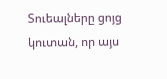Տուեալները ցոյց կուտան, որ այս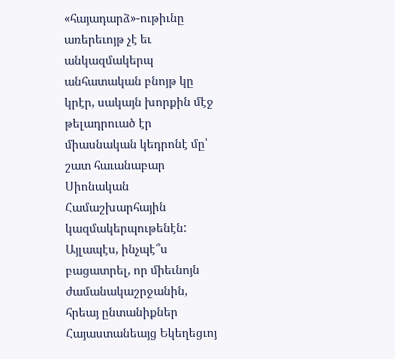«հայադարձ»-ութիւնը առերեւոյթ չէ եւ անկազմակերպ անհատական բնոյթ կը կրէր, սակայն խորքին մէջ թելադրուած էր միասնական կեդրոնէ մը՝ շատ հաւանաբար Սիոնական Համաշխարհային կազմակերպութենէն: Այլապէս, ինչպէ՞ս բացատրել, որ միեւնոյն ժամանակաշրջանին, հրեայ ընտանիքներ Հայաստանեայց Եկեղեցւոյ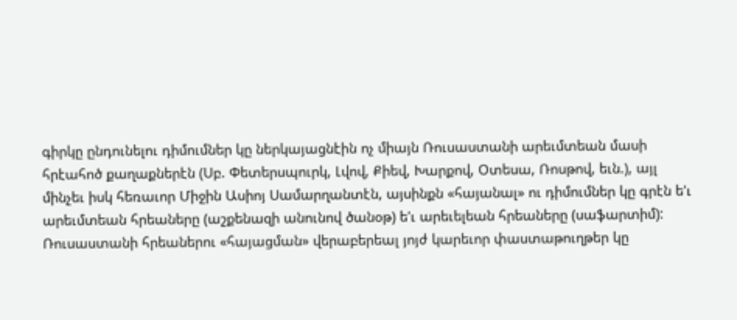գիրկը ընդունելու դիմումներ կը ներկայացնէին ոչ միայն Ռուսաստանի արեւմտեան մասի հրէահոծ քաղաքներէն (Սբ. Փետերսպուրկ, Լվով, Քիեվ, Խարքով, Օտեսա, Ռոսթով, եւն.), այլ մինչեւ իսկ հեռաւոր Միջին Ասիոյ Սամարղանտէն, այսինքն «հայանալ» ու դիմումներ կը գրէն ե'ւ արեւմտեան հրեաները (աշքենազի անունով ծանօթ) ե'ւ արեւելեան հրեաները (սաֆարտիմ):
Ռուսաստանի հրեաներու «հայացման» վերաբերեալ յոյժ կարեւոր փաստաթուղթեր կը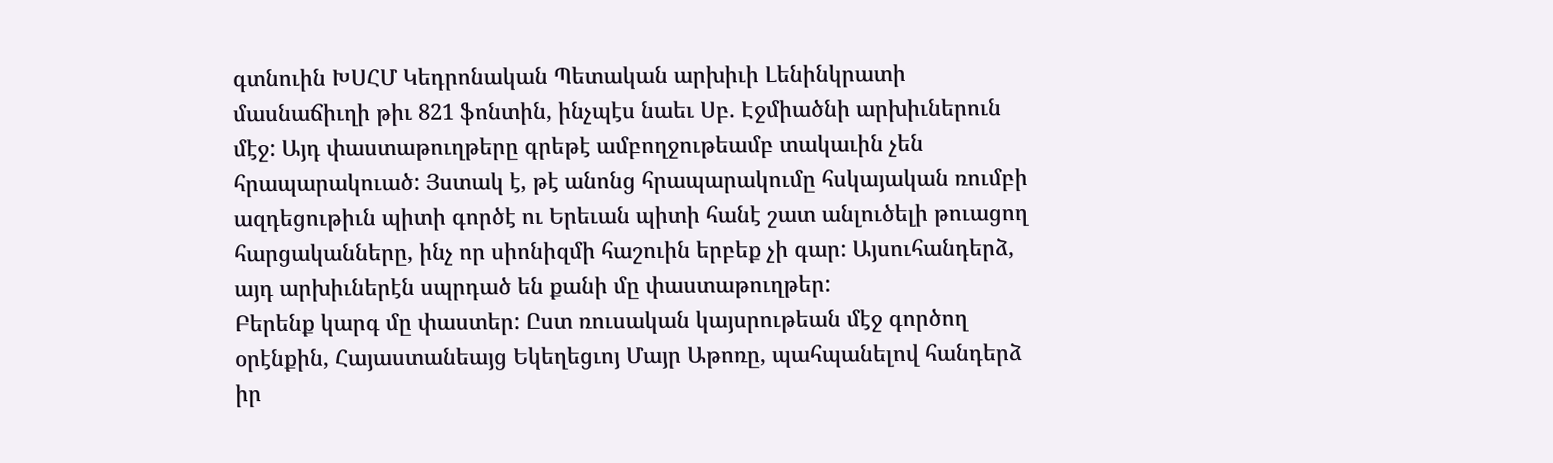գտնուին ԽՍՀՄ Կեդրոնական Պետական արխիւի Լենինկրատի մասնաճիւղի թիւ 821 ֆոնտին, ինչպէս նաեւ Սբ. Էջմիածնի արխիւներուն մէջ: Այդ փաստաթուղթերը գրեթէ ամբողջութեամբ տակաւին չեն հրապարակուած: Յստակ է, թէ անոնց հրապարակումը հսկայական ռումբի ազդեցութիւն պիտի գործէ ու Երեւան պիտի հանէ շատ անլուծելի թուացող հարցականները, ինչ որ սիոնիզմի հաշուին երբեք չի գար: Այսուհանդերձ, այդ արխիւներէն սպրդած են քանի մը փաստաթուղթեր:
Բերենք կարգ մը փաստեր: Ըստ ռուսական կայսրութեան մէջ գործող օրէնքին, Հայաստանեայց Եկեղեցւոյ Մայր Աթոռը, պահպանելով հանդերձ իր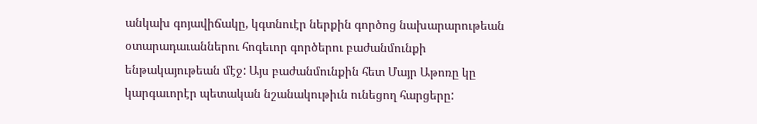անկախ գոյավիճակը, կգտնուէր ներքին գործոց նախարարութեան օտարադաւաններու հոգեւոր գործերու բաժանմունքի ենթակայութեան մէջ: Այս բաժանմունքին հետ Մայր Աթոռը կը կարգաւորէր պետական նշանակութիւն ունեցող հարցերը: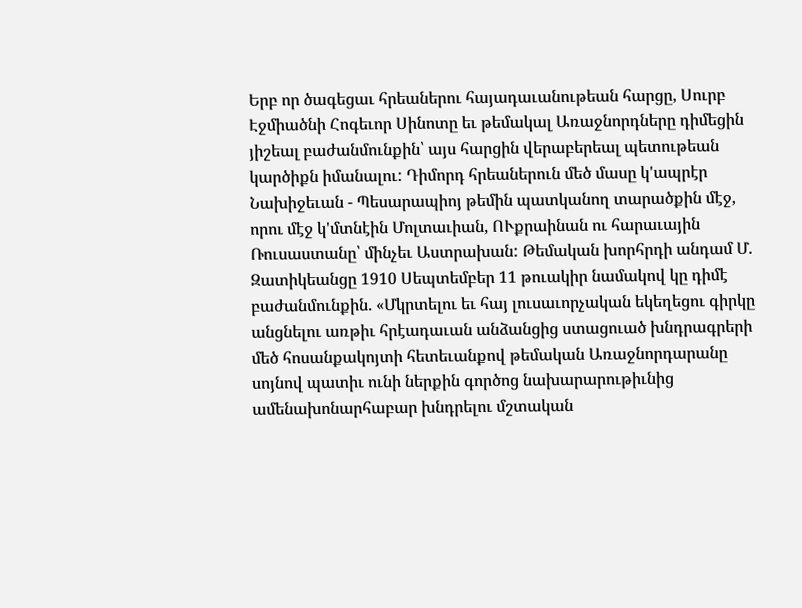Երբ որ ծագեցաւ հրեաներու հայադաւանութեան հարցը, Սուրբ Էջմիածնի Հոգեւոր Սինոտը եւ թեմակալ Առաջնորդները դիմեցին յիշեալ բաժանմունքին՝ այս հարցին վերաբերեալ պետութեան կարծիքն իմանալու: Դիմորդ հրեաներուն մեծ մասը կ'ապրէր Նախիջեւան - Պեսարապիոյ թեմին պատկանող տարածքին մէջ, որու մէջ կ'մտնէին Մոլտաւիան, ՈՒքրաինան ու հարաւային Ռուսաստանը՝ մինչեւ Աստրախան: Թեմական խորհրդի անդամ Մ. Զատիկեանցը 1910 Սեպտեմբեր 11 թուակիր նամակով կը դիմէ բաժանմունքին. «Մկրտելու եւ հայ լուսաւորչական եկեղեցու գիրկը անցնելու առթիւ հրէադաւան անձանցից ստացուած խնդրագրերի մեծ հոսանքակոյտի հետեւանքով թեմական Առաջնորդարանը սոյնով պատիւ ունի ներքին գործոց նախարարութիւնից ամենախոնարհաբար խնդրելու մշտական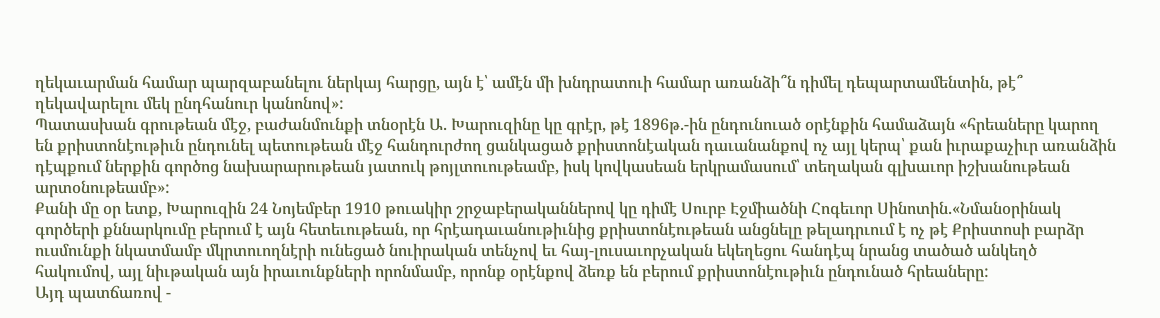ղեկաւարման համար պարզաբանելու ներկայ հարցը, այն է՝ ամէն մի խնդրատուի համար առանձի՞ն դիմել դեպարտամենտին, թէ՞ ղեկավարելու մեկ ընդհանուր կանոնով»:
Պատասխան գրութեան մէջ, բաժանմունքի տնօրէն Ա. Խարուզինը կը գրէր, թէ 1896թ.-ին ընդունուած օրէնքին համաձայն «հրեաները կարող են քրիստոնէութիւն ընդունել պետութեան մէջ հանդուրժող ցանկացած քրիստոնէական դաւանանքով ոչ այլ կերպ՝ քան իւրաքաչիւր առանձին դէպքում ներքին գործոց նախարարութեան յատուկ թոյլտուութեամբ, իսկ կովկասեան երկրամասում՝ տեղական գլխաւոր իշխանութեան արտօնութեամբ»:
Քանի մը օր ետք, Խարուզին 24 Նոյեմբեր 1910 թուակիր շրջաբերականներով կը դիմէ Սուրբ Էջմիածնի Հոգեւոր Սինոտին.«Նմանօրինակ գործերի քննարկումը բերում է այն հետեւութեան, որ հրէադաւանութիւնից քրիստոնէութեան անցնելը թելադրւում է ոչ թէ Քրիստոսի բարձր ուսմունքի նկատմամբ մկրտուողնէրի ունեցած նուիրական տենչով եւ հայ-լուսաւորչական եկեղեցու հանդէպ նրանց տածած անկեղծ հակումով, այլ նիւթական այն իրաւունքների որոնմամբ, որոնք օրէնքով ձեռք են բերում քրիստոնէութիւն ընդունած հրեաները:
Այդ պատճառով -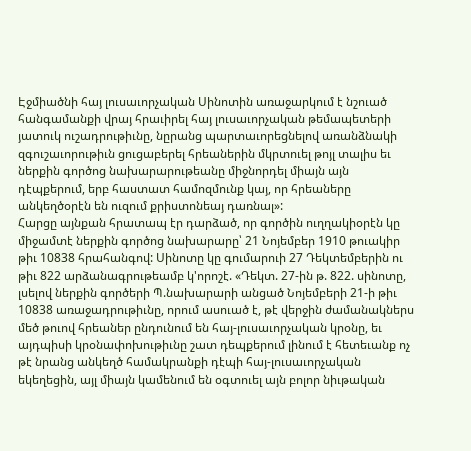Էջմիածնի հայ լուսաւորչական Սինոտին առաջարկում է նշուած հանգամանքի վրայ հրաւիրել հայ լուսաւորչական թեմապետերի յատուկ ուշադրութիւնը, նըրանց պարտաւորեցնելով առանձնակի զգուշաւորութիւն ցուցաբերել հրեաներին մկրտուել թոյլ տալիս եւ ներքին գործոց նախարարութեանը միջնորդել միայն այն դէպքերում, երբ հաստատ համոզմունք կայ, որ հրեաները անկեղծօրէն են ուզում քրիստոնեայ դառնալ»:
Հարցը այնքան հրատապ էր դարձած, որ գործին ուղղակիօրէն կը միջամտէ ներքին գործոց նախարարը՝ 21 Նոյեմբեր 1910 թուակիր թիւ 10838 հրահանգով: Սինոտը կը գումարուի 27 Դեկտեմբերին ու թիւ 822 արձանագրութեամբ կ'որոշէ. «Դեկտ. 27-ին թ. 822. սինոտը, լսելով ներքին գործերի Պ.նախարարի անցած Նոյեմբերի 21-ի թիւ 10838 առաջադրութիւնը, որում ասուած է, թէ վերջին ժամանակներս մեծ թուով հրեաներ ընդունում են հայ-լուսաւորչական կրօնը, եւ այդպիսի կրօնափոխութիւնը շատ դեպքերում լինում է հետեւանք ոչ թէ նրանց անկեղծ համակրանքի դէպի հայ-լուսաւորչական եկեղեցին, այլ միայն կամենում են օգտուել այն բոլոր նիւթական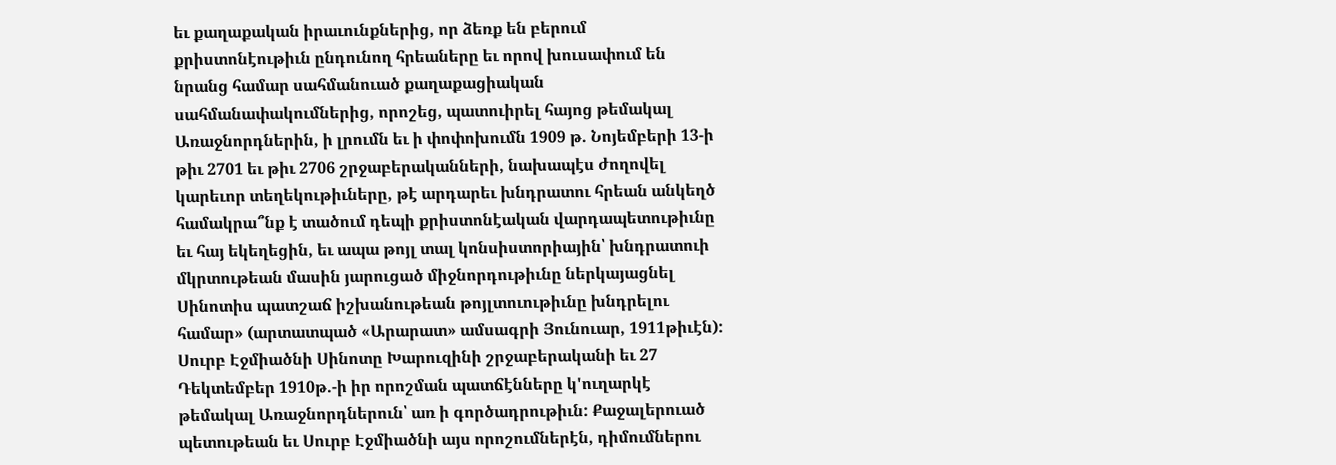եւ քաղաքական իրաւունքներից, որ ձեռք են բերում քրիստոնէութիւն ընդունող հրեաները եւ որով խուսափում են նրանց համար սահմանուած քաղաքացիական սահմանափակումներից, որոշեց, պատուիրել հայոց թեմակալ Առաջնորդներին, ի լրումն եւ ի փոփոխումն 1909 թ. Նոյեմբերի 13-ի թիւ 2701 եւ թիւ 2706 շրջաբերականների, նախապէս ժողովել կարեւոր տեղեկութիւները, թէ արդարեւ խնդրատու հրեան անկեղծ համակրա՞նք է տածում դեպի քրիստոնէական վարդապետութիւնը եւ հայ եկեղեցին, եւ ապա թոյլ տալ կոնսիստորիային՝ խնդրատուի մկրտութեան մասին յարուցած միջնորդութիւնը ներկայացնել Սինոտիս պատշաճ իշխանութեան թոյլտուութիւնը խնդրելու համար» (արտատպած «Արարատ» ամսագրի Յունուար, 1911թիւէն):
Սուրբ Էջմիածնի Սինոտը Խարուզինի շրջաբերականի եւ 27 Դեկտեմբեր 1910թ.-ի իր որոշման պատճէնները կ'ուղարկէ թեմակալ Առաջնորդներուն՝ առ ի գործադրութիւն: Քաջալերուած պետութեան եւ Սուրբ Էջմիածնի այս որոշումներէն, դիմումներու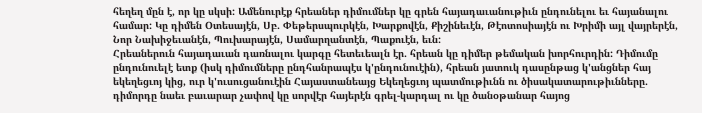հեղեղ մըն է, որ կը սկսի: Ամենուրէք հրեաներ դիմումներ կը գրեն հայադաւանութիւն ընդունելու եւ հայանալու համար: Կը դիմեն Օտեսայէն, Սբ. Փեթերսպուրկէն, Խարքովէն, Քիշինեւէն, Թէոտոսիայէն ու Խրիմի այլ վայրերէն, Նոր Նախիջեւանէն, Պուխարայէն, Սամարղանտէն, Պաքուէն, եւն:
Հրեաներուն հայադաւան դառնալու կարգը հետեւեալն էր. հրեան կը դիմեր թեմական խորհուրդին: Դիմումը ընդունուելէ ետք (իսկ դիմումները ընդհանրապէս կ'ընդունուէին), հրեան յատուկ դասընթաց կ'անցներ հայ եկեղեցւոյ կից, ուր կ'ուսուցանուէին Հայաստանեայց Եկեղեցւոյ պատմութիւնն ու ծիսակատարութիւնները. դիմորդը նաեւ բաւարար չափով կը սորվէր հայերէն գրել-կարդալ ու կը ծանօթանար հայոց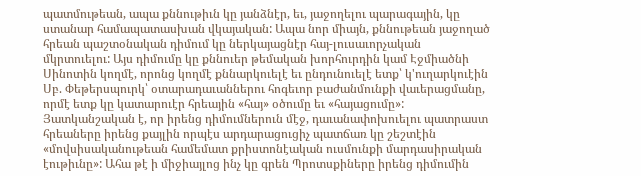պատմութեան, ապա քննութիւն կը յանձնէր, եւ, յաջողելու պարագային, կը ստանար համապատասխան վկայական: Ապա նոր միայն, քննութեան յաջողած հրեան պաշտօնական դիմում կը ներկայացնէր հայ-լուսաւորչական մկրտուելու: Այս դիմումը կը քննուեր թեմական խորհուրդին կամ Էջմիածնի Սինոտին կողմէ, որոնց կողմէ քննարկուելէ եւ ընդունուելէ ետք՝ կ'ուղարկուէին Սբ. Փեթերսպուրկ՝ օտարադաւաններու հոգեւոր բաժանմունքի վաւերացմանը, որմէ ետք կը կատարուէր հրեային «հայ» օծումը եւ «հայացումը»:
Յատկանշական է, որ իրենց դիմումներուն մէջ, դաւանափոխուելու պատրաստ հրեաները իրենց քայլին որպէս արդարացուցիչ պատճառ կը շեշտէին «մովսիսականութեան համեմատ քրիստոնէական ուսմունքի մարդասիրական էութիւնը»: Ահա թէ ի միջիայլոց ինչ կը գրեն Պրոտսքիները իրենց դիմումին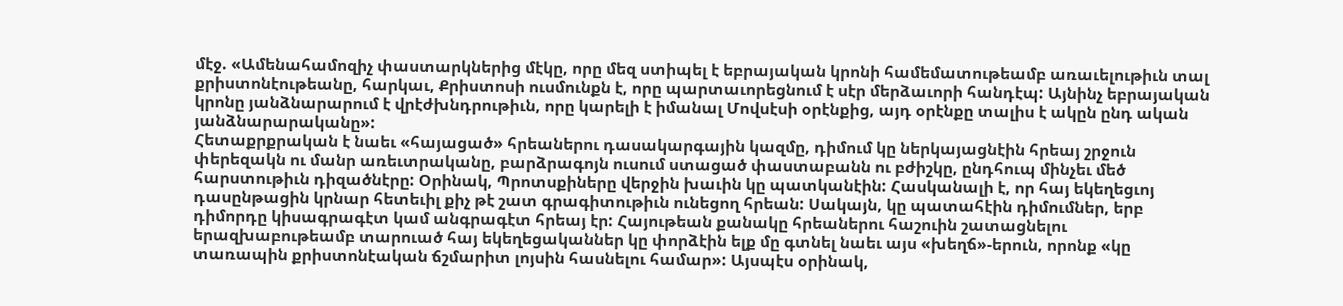մէջ. «Ամենահամոզիչ փաստարկներից մէկը, որը մեզ ստիպել է եբրայական կրոնի համեմատութեամբ առաւելութիւն տալ քրիստոնէութեանը, հարկաւ, Քրիստոսի ուսմունքն է, որը պարտաւորեցնում է սէր մերձաւորի հանդէպ: Այնինչ եբրայական կրոնը յանձնարարում է վրէժխնդրութիւն, որը կարելի է իմանալ Մովսէսի օրէնքից, այդ օրէնքը տալիս է ակըն ընդ ական յանձնարարականը»:
Հետաքրքրական է նաեւ «հայացած» հրեաներու դասակարգային կազմը, դիմում կը ներկայացնէին հրեայ շրջուն փերեզակն ու մանր առեւտրականը, բարձրագոյն ուսում ստացած փաստաբանն ու բժիշկը, ընդհուպ մինչեւ մեծ հարստութիւն դիզածնէրը: Օրինակ, Պրոտսքիները վերջին խաւին կը պատկանէին: Հասկանալի է, որ հայ եկեղեցւոյ դասընթացին կրնար հետեւիլ քիչ թէ շատ գրագիտութիւն ունեցող հրեան: Սակայն, կը պատահէին դիմումներ, երբ դիմորդը կիսագրագէտ կամ անգրագէտ հրեայ էր: Հայութեան քանակը հրեաներու հաշուին շատացնելու երազխաբութեամբ տարուած հայ եկեղեցականներ կը փորձէին ելք մը գտնել նաեւ այս «խեղճ»-երուն, որոնք «կը տառապին քրիստոնէական ճշմարիտ լոյսին հասնելու համար»: Այսպէս օրինակ,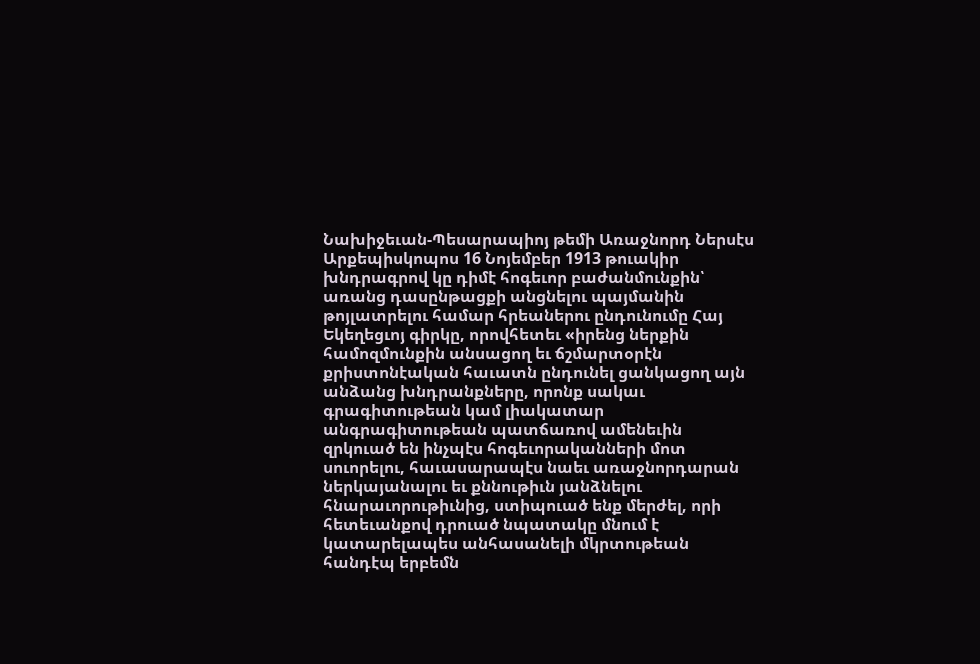Նախիջեւան-Պեսարապիոյ թեմի Առաջնորդ Ներսէս Արքեպիսկոպոս 16 Նոյեմբեր 1913 թուակիր խնդրագրով կը դիմէ հոգեւոր բաժանմունքին՝ առանց դասընթացքի անցնելու պայմանին թոյլատրելու համար հրեաներու ընդունումը Հայ Եկեղեցւոյ գիրկը, որովհետեւ «իրենց ներքին համոզմունքին անսացող եւ ճշմարտօրէն քրիստոնէական հաւատն ընդունել ցանկացող այն անձանց խնդրանքները, որոնք սակաւ գրագիտութեան կամ լիակատար անգրագիտութեան պատճառով ամենեւին զրկուած են ինչպէս հոգեւորականների մոտ սուորելու, հաւասարապէս նաեւ առաջնորդարան ներկայանալու եւ քննութիւն յանձնելու հնարաւորութիւնից, ստիպուած ենք մերժել, որի հետեւանքով դրուած նպատակը մնում է կատարելապես անհասանելի մկրտութեան հանդէպ երբեմն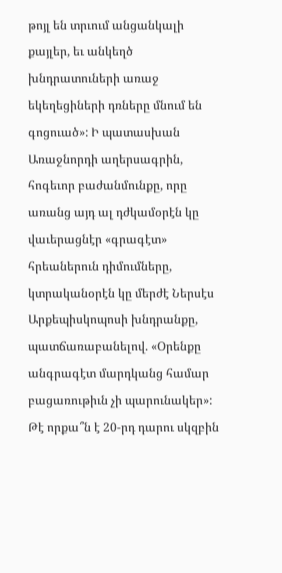թոյլ են տրւում անցանկալի քայլեր, եւ անկեղծ խնդրատուների առաջ եկեղեցիների դռները մնում են գոցուած»: Ի պատասխան Առաջնորդի աղերսագրին, հոգեւոր բաժանմունքը, որը առանց այդ ալ դժկամօրէն կը վաւերացնէր «գրագէտ» հրեաներուն դիմումները, կտրականօրէն կը մերժէ Ներսէս Արքեպիսկոպոսի խնդրանքը, պատճառաբանելով. «Օրենքը անգրագէտ մարդկանց համար բացառութիւն չի պարունակեր»:
Թէ որքա՞ն է 20-րդ դարու սկզբին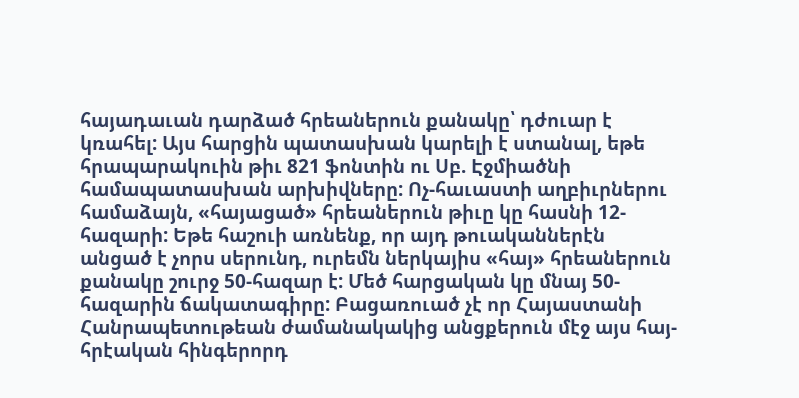հայադաւան դարձած հրեաներուն քանակը՝ դժուար է կռահել: Այս հարցին պատասխան կարելի է ստանալ, եթե հրապարակուին թիւ 821 ֆոնտին ու Սբ. Էջմիածնի համապատասխան արխիվները: Ոչ-հաւաստի աղբիւրներու համաձայն, «հայացած» հրեաներուն թիւը կը հասնի 12-հազարի: Եթե հաշուի առնենք, որ այդ թուականներէն անցած է չորս սերունդ, ուրեմն ներկայիս «հայ» հրեաներուն քանակը շուրջ 50-հազար է: Մեծ հարցական կը մնայ 50-հազարին ճակատագիրը: Բացառուած չէ որ Հայաստանի Հանրապետութեան ժամանակակից անցքերուն մէջ այս հայ-հրէական հինգերորդ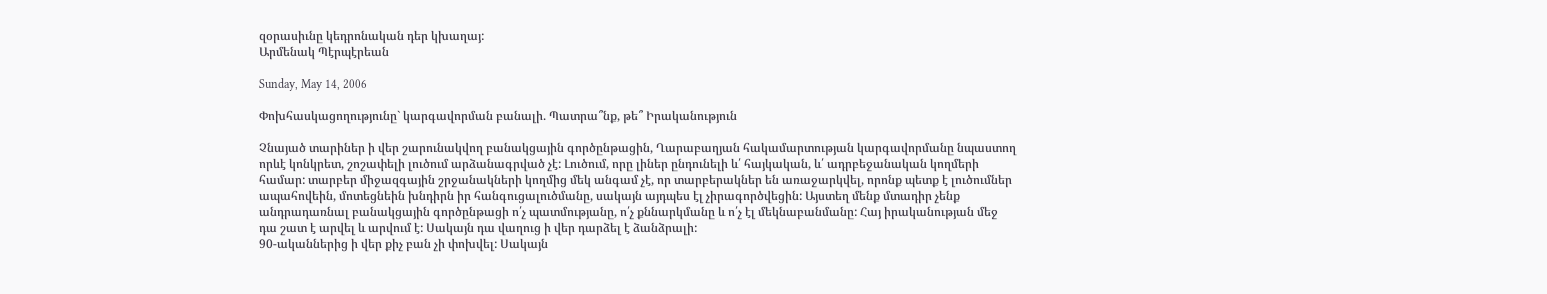զօրասիւնը կեդրոնական դեր կխաղայ:
Արմենակ Պէրպէրեան

Sunday, May 14, 2006

Փոխհասկացողությունը` կարգավորման բանալի. Պատրա՞նք, թե՞ Իրականություն

Չնայած տարիներ ի վեր շարունակվող բանակցային գործընթացին, Ղարաբաղյան հակամարտության կարգավորմանը նպաստող որևէ կոնկրետ, շոշափելի լուծում արձանագրված չէ: Լուծում, որը լիներ ընդունելի և՛ հայկական, և՛ ադրբեջանական կողմերի համար: տարբեր միջազգային շրջանակների կողմից մեկ անգամ չէ, որ տարբերակներ են առաջարկվել, որոնք պետք է լուծումներ ապահովեին, մոտեցնեին խնդիրն իր հանգուցալուծմանը, սակայն այդպես էլ չիրագործվեցին: Այստեղ մենք մտադիր չենք անդրադառնալ բանակցային գործընթացի ո՛չ պատմությանը, ո՛չ քննարկմանը և ո՛չ էլ մեկնաբանմանը: Հայ իրականության մեջ դա շատ է արվել և արվում է: Սակայն դա վաղուց ի վեր դարձել է ձանձրալի:
90-ականներից ի վեր քիչ բան չի փոխվել: Սակայն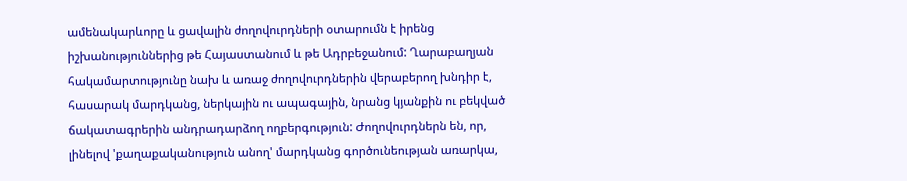ամենակարևորը և ցավալին ժողովուրդների օտարումն է իրենց իշխանություններից թե Հայաստանում և թե Ադրբեջանում: Ղարաբաղյան հակամարտությունը նախ և առաջ ժողովուրդներին վերաբերող խնդիր է, հասարակ մարդկանց, ներկային ու ապագային, նրանց կյանքին ու բեկված ճակատագրերին անդրադարձող ողբերգություն: Ժողովուրդներն են, որ, լինելով 'քաղաքականություն անող' մարդկանց գործունեության առարկա,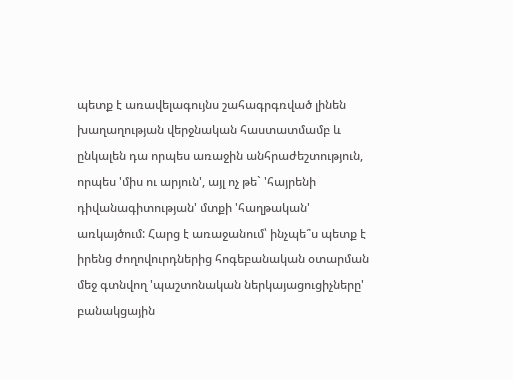պետք է առավելագույնս շահագրգռված լինեն խաղաղության վերջնական հաստատմամբ և ընկալեն դա որպես առաջին անհրաժեշտություն, որպես 'միս ու արյուն', այլ ոչ թե` 'հայրենի դիվանագիտության' մտքի 'հաղթական' առկայծում: Հարց է առաջանում՝ ինչպե՞ս պետք է իրենց ժողովուրդներից հոգեբանական օտարման մեջ գտնվող 'պաշտոնական ներկայացուցիչները' բանակցային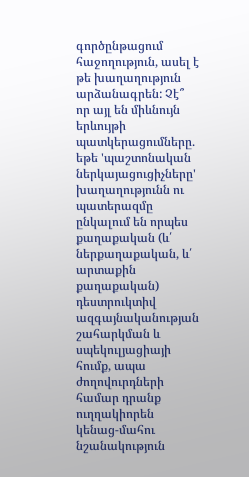գործընթացում հաջողություն, ասել է թե խաղաղություն արձանագրեն: Չէ՞ որ այլ են միևնույն երևույթի պատկերացումները. եթե 'պաշտոնական ներկայացուցիչները' խաղաղությունն ու պատերազմը ընկալում են որպես քաղաքական (և՛ ներքաղաքական, և՛ արտաքին քաղաքական) դեստրուկտիվ ազգայնականության շահարկման և սպեկուլյացիայի հումք, ապա ժողովուրդների համար դրանք ուղղակիորեն կենաց-մահու նշանակություն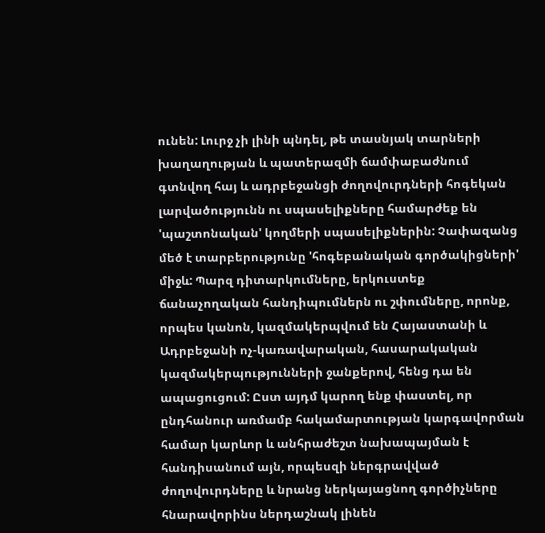ունեն: Լուրջ չի լինի պնդել, թե տասնյակ տարների խաղաղության և պատերազմի ճամփաբաժնում գտնվող հայ և ադրբեջանցի ժողովուրդների հոգեկան լարվածությունն ու սպասելիքները համարժեք են 'պաշտոնական' կողմերի սպասելիքներին: Չափազանց մեծ է տարբերությունը 'հոգեբանական գործակիցների' միջև: Պարզ դիտարկումները, երկուստեք ճանաչողական հանդիպումներն ու շփումները, որոնք, որպես կանոն, կազմակերպվում են Հայաստանի և Ադրբեջանի ոչ-կառավարական, հասարակական կազմակերպությունների ջանքերով, հենց դա են ապացուցում: Ըստ այդմ կարող ենք փաստել, որ ընդհանուր առմամբ հակամարտության կարգավորման համար կարևոր և անհրաժեշտ նախապայման է հանդիսանում այն, որպեսզի ներգրավված ժողովուրդները և նրանց ներկայացնող գործիչները հնարավորինս ներդաշնակ լինեն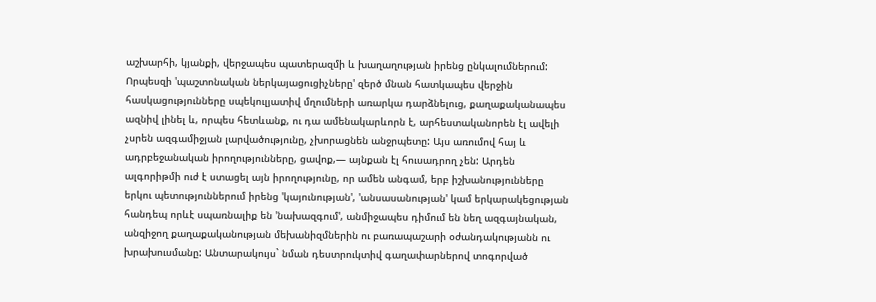աշխարհի, կյանքի, վերջապես պատերազմի և խաղաղության իրենց ընկալումներում: Որպեսզի 'պաշտոնական ներկայացուցիչները' զերծ մնան հատկապես վերջին հասկացությունները սպեկուլյատիվ մղումների առարկա դարձնելուց, քաղաքականապես ազնիվ լինել և, որպես հետևանք, ու դա ամենակարևորն է, արհեստականորեն էլ ավելի չսրեն ազգամիջյան լարվածությունը, չխորացնեն անջրպետը: Այս առումով հայ և ադրբեջանական իրողությունները, ցավոք,— այնքան էլ հուսադրող չեն: Արդեն ալգորիթմի ուժ է ստացել այն իրողությունը, որ ամեն անգամ, երբ իշխանությունները երկու պետություններում իրենց 'կայունության', 'անսասանության' կամ երկարակեցության հանդեպ որևէ սպառնալիք են 'նախազգում', անմիջապես դիմում են նեղ ազգայնական, անզիջող քաղաքականության մեխանիզմներին ու բառապաշարի օժանդակությանն ու խրախուսմանը: Անտարակույս` նման դեստրուկտիվ գաղափարներով տոգորված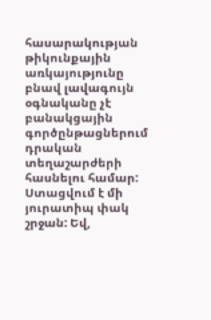հասարակության թիկունքային առկայությունը բնավ լավագույն օգնականը չէ բանակցային գործընթացներում դրական տեղաշարժերի հասնելու համար: Ստացվում է մի յուրատիպ փակ շրջան: Եվ,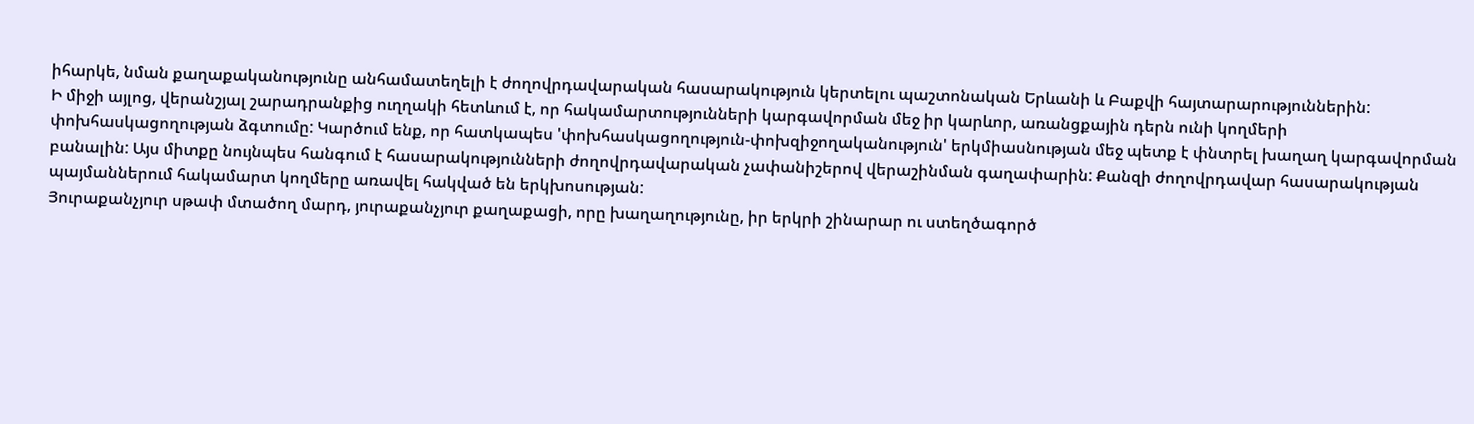իհարկե, նման քաղաքականությունը անհամատեղելի է ժողովրդավարական հասարակություն կերտելու պաշտոնական Երևանի և Բաքվի հայտարարություններին:
Ի միջի այլոց, վերանշյալ շարադրանքից ուղղակի հետևում է, որ հակամարտությունների կարգավորման մեջ իր կարևոր, առանցքային դերն ունի կողմերի փոխհասկացողության ձգտումը: Կարծում ենք, որ հատկապես 'փոխհասկացողություն-փոխզիջողականություն' երկմիասնության մեջ պետք է փնտրել խաղաղ կարգավորման բանալին: Այս միտքը նույնպես հանգում է հասարակությունների ժողովրդավարական չափանիշերով վերաշինման գաղափարին: Քանզի ժողովրդավար հասարակության պայմաններում հակամարտ կողմերը առավել հակված են երկխոսության:
Յուրաքանչյուր սթափ մտածող մարդ, յուրաքանչյուր քաղաքացի, որը խաղաղությունը, իր երկրի շինարար ու ստեղծագործ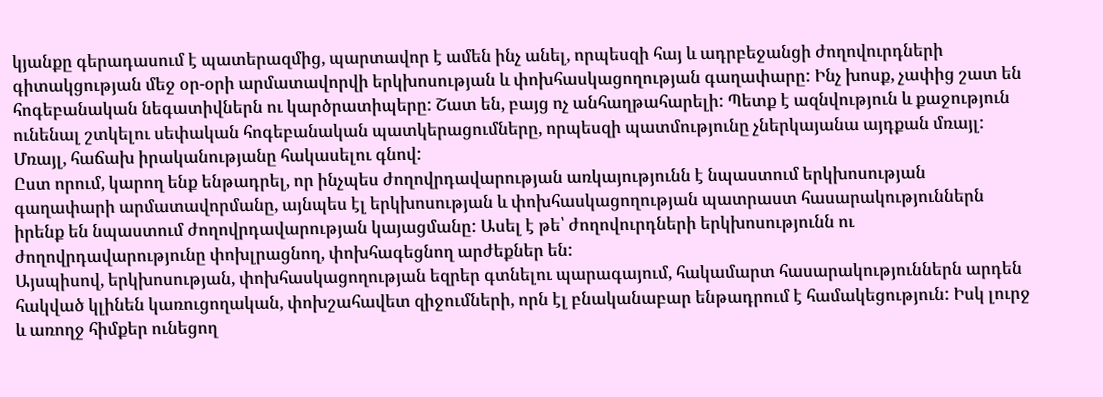կյանքը գերադասում է պատերազմից, պարտավոր է ամեն ինչ անել, որպեսզի հայ և ադրբեջանցի ժողովուրդների գիտակցության մեջ օր-օրի արմատավորվի երկխոսության և փոխհասկացողության գաղափարը: Ինչ խոսք, չափից շատ են հոգեբանական նեգատիվներն ու կարծրատիպերը: Շատ են, բայց ոչ անհաղթահարելի: Պետք է ազնվություն և քաջություն ունենալ շտկելու սեփական հոգեբանական պատկերացումները, որպեսզի պատմությունը չներկայանա այդքան մռայլ: Մռայլ, հաճախ իրականությանը հակասելու գնով:
Ըստ որում, կարող ենք ենթադրել, որ ինչպես ժողովրդավարության առկայությունն է նպաստում երկխոսության գաղափարի արմատավորմանը, այնպես էլ երկխոսության և փոխհասկացողության պատրաստ հասարակություններն իրենք են նպաստում ժողովրդավարության կայացմանը: Ասել է թե՝ ժողովուրդների երկխոսությունն ու ժողովրդավարությունը փոխլրացնող, փոխհագեցնող արժեքներ են:
Այսպիսով, երկխոսության, փոխհասկացողության եզրեր գտնելու պարագայում, հակամարտ հասարակություններն արդեն հակված կլինեն կառուցողական, փոխշահավետ զիջումների, որն էլ բնականաբար ենթադրում է համակեցություն: Իսկ լուրջ և առողջ հիմքեր ունեցող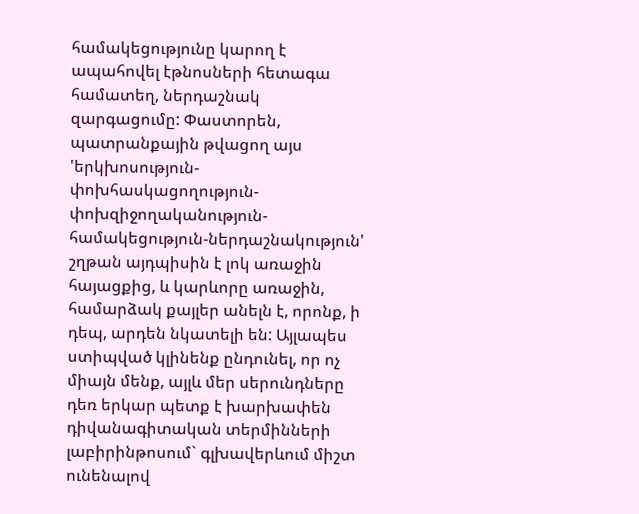համակեցությունը կարող է ապահովել էթնոսների հետագա համատեղ, ներդաշնակ զարգացումը: Փաստորեն, պատրանքային թվացող այս 'երկխոսություն-փոխհասկացողություն-փոխզիջողականություն-համակեցություն-ներդաշնակություն' շղթան այդպիսին է լոկ առաջին հայացքից, և կարևորը առաջին, համարձակ քայլեր անելն է, որոնք, ի դեպ, արդեն նկատելի են: Այլապես ստիպված կլինենք ընդունել, որ ոչ միայն մենք, այլև մեր սերունդները դեռ երկար պետք է խարխափեն դիվանագիտական տերմինների լաբիրինթոսում` գլխավերևում միշտ ունենալով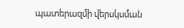պատերազմի վերսկսման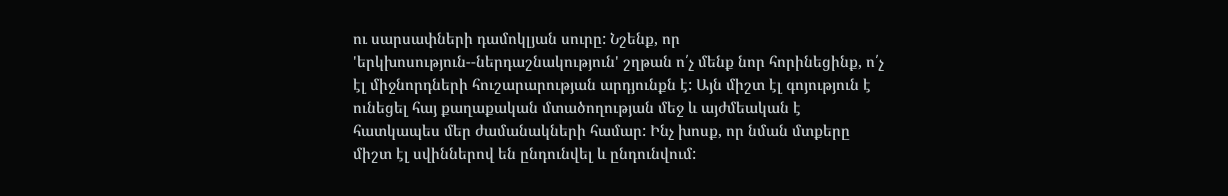ու սարսափների դամոկլյան սուրը: Նշենք, որ 'երկխոսություն--ներդաշնակություն' շղթան ո՛չ մենք նոր հորինեցինք, ո՛չ էլ միջնորդների հուշարարության արդյունքն է: Այն միշտ էլ գոյություն է ունեցել հայ քաղաքական մտածողության մեջ և այժմեական է հատկապես մեր ժամանակների համար: Ինչ խոսք, որ նման մտքերը միշտ էլ սվիններով են ընդունվել և ընդունվում: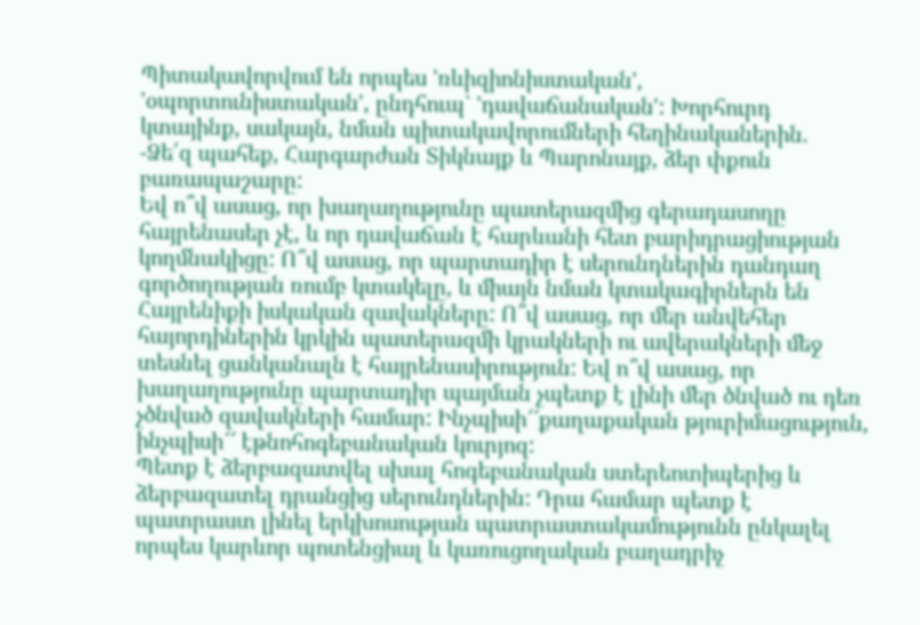Պիտակավորվում են որպես 'ռևիզիոնիստական', 'օպորտունիստական', ընդհուպ` 'դավաճանական': Խորհուրդ կտայինք, սակայն, նման պիտակավորումների հեղինականերին.
-Ձե՛զ պահեք, Հարգարժան Տիկնայք և Պարոնայք, ձեր փքուն բառապաշարը:
Եվ ո՞վ ասաց, որ խաղաղությունը պատերազմից գերադասողը հայրենասեր չէ, և որ դավաճան է հարևանի հետ բարիդրացիության կողմնակիցը: Ո՞վ ասաց, որ պարտադիր է սերունդներին դանդաղ գործողության ռումբ կտակելը, և միայն նման կտակագիրներն են Հայրենիքի իսկական զավակները: Ո՞վ ասաց, որ մեր անվեհեր հայորդիներին կրկին պատերազմի կրակների ու ավերակների մեջ տեսնել ցանկանալն է հայրենասիրություն: Եվ ո՞վ ասաց, որ խաղաղությունը պարտադիր պայման չպետք է լինի մեր ծնված ու դեռ չծնված զավակների համար: Ինչպիսի՜՜քաղաքական թյուրիմացություն, ինչպիսի՜՜ էթնոհոգեբանական կուրյոզ:
Պետք է ձերբազատվել սխալ հոգեբանական ստերեոտիպերից և ձերբազատել դրանցից սերունդներին: Դրա համար պետք է պատրաստ լինել երկխոսության պատրաստակամությունն ընկալել որպես կարևոր պոտենցիալ և կառուցողական բաղադրիչ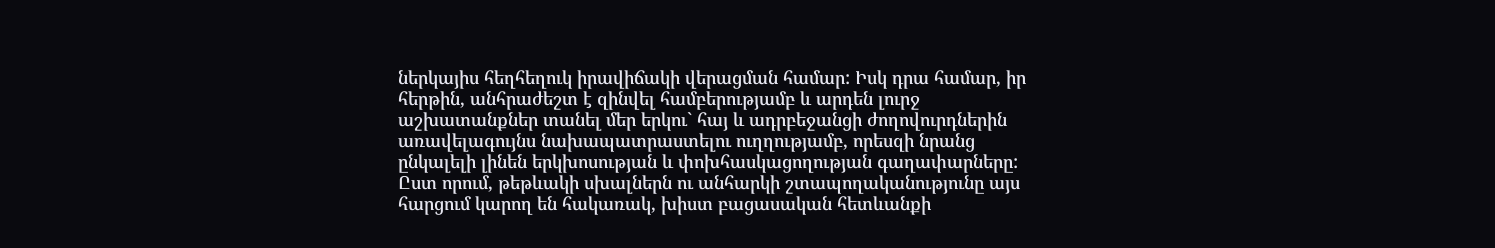ներկայիս հեղհեղուկ իրավիճակի վերացման համար: Իսկ դրա համար, իր հերթին, անհրաժեշտ է զինվել համբերությամբ և արդեն լուրջ աշխատանքներ տանել մեր երկու` հայ և ադրբեջանցի ժողովուրդներին առավելագույնս նախապատրաստելու ուղղությամբ, որեսզի նրանց ընկալելի լինեն երկխոսության և փոխհասկացողության գաղափարները: Ըստ որում, թեթևակի սխալներն ու անհարկի շտապողականությունը այս հարցում կարող են հակառակ, խիստ բացասական հետևանքի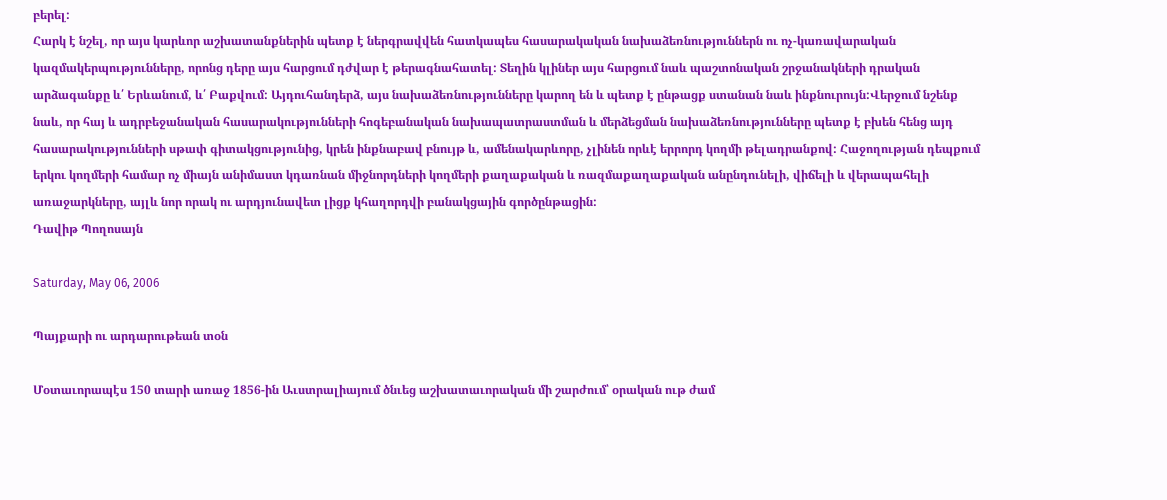բերել:
Հարկ է նշել, որ այս կարևոր աշխատանքներին պետք է ներգրավվեն հատկապես հասարակական նախաձեռնություններն ու ոչ-կառավարական կազմակերպությունները, որոնց դերը այս հարցում դժվար է թերագնահատել: Տեղին կլիներ այս հարցում նաև պաշտոնական շրջանակների դրական արձագանքը և՛ Երևանում, և՛ Բաքվում: Այդուհանդերձ, այս նախաձեռնությունները կարող են և պետք է ընթացք ստանան նաև ինքնուրույն:Վերջում նշենք նաև, որ հայ և ադրբեջանական հասարակությունների հոգեբանական նախապատրաստման և մերձեցման նախաձեռնությունները պետք է բխեն հենց այդ հասարակությունների սթափ գիտակցությունից, կրեն ինքնաբավ բնույթ և, ամենակարևորը, չլինեն որևէ երրորդ կողմի թելադրանքով: Հաջողության դեպքում երկու կողմերի համար ոչ միայն անիմաստ կդառնան միջնորդների կողմերի քաղաքական և ռազմաքաղաքական անընդունելի, վիճելի և վերապահելի առաջարկները, այլև նոր որակ ու արդյունավետ լիցք կհաղորդվի բանակցային գործընթացին:
Դավիթ Պողոսայն

Saturday, May 06, 2006

Պայքարի ու արդարութեան տօն

Մօտաւորապէս 150 տարի առաջ 1856-ին Աւստրալիայում ծնւեց աշխատաւորական մի շարժում՝ օրական ութ ժամ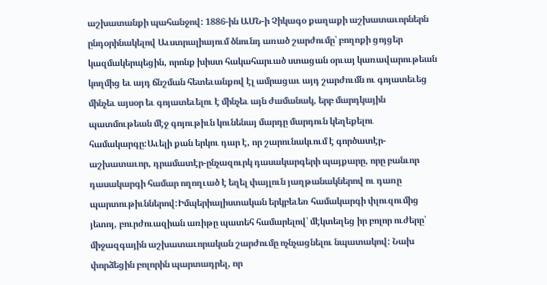աշխատանքի պահանջով: 1886-ին ԱՄՆ-ի Չիկագօ քաղաքի աշխատաւորներն ընդօրինակելով Աւստրալիայում ծնունդ առած շարժումը՝ բողոքի ցոյցեր կազմակերպեցին, որոնք խիստ հակահարւած ստացան օրւայ կառավարութեան կողմից եւ այդ ճնշման հետեւանքով էլ ամրացաւ այդ շարժումն ու գոյատեւեց մինչեւ այսօր եւ գոյատեւելու է մինչեւ այն ժամանակ, երբ մարդկային պատմութեան մէջ գոյութիւն կունենայ մարդը մարդուն կեղեքելու համակարգը:Աւելի քան երկու դար է, որ շարունակւում է գործատէր-աշխատաւոր, դրամատէր-ընչազուրկ դասակարգերի պայքարը, որը բանւոր դասակարգի համար ողողւած է եղել փայլուն յաղթանակներով ու դառը պարտութիւններով:Իմպերիալիստական երկբեւեռ համակարգի փլուզումից յետոյ, բուրժուազիան առիթը պատեհ համարելով՝ մէկտեղեց իր բոլոր ուժերը՝ միջազգային աշխատաւորական շարժումը ոչնչացնելու նպատակով: Նախ փորձեցին բոլորին պարտադրել, որ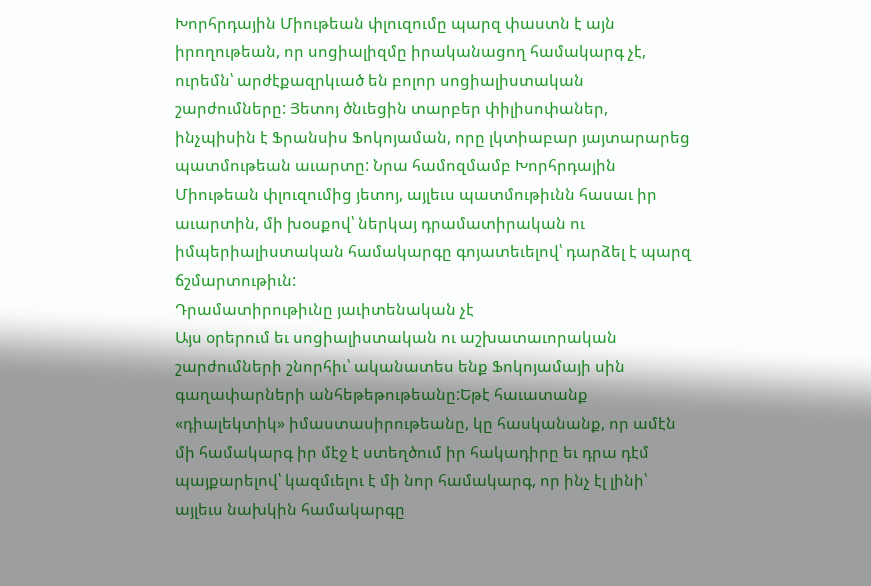Խորհրդային Միութեան փլուզումը պարզ փաստն է այն իրողութեան, որ սոցիալիզմը իրականացող համակարգ չէ, ուրեմն՝ արժէքազրկւած են բոլոր սոցիալիստական շարժումները: Յետոյ ծնւեցին տարբեր փիլիսոփաներ, ինչպիսին է Ֆրանսիս Ֆոկոյաման, որը լկտիաբար յայտարարեց պատմութեան աւարտը: Նրա համոզմամբ Խորհրդային Միութեան փլուզումից յետոյ, այլեւս պատմութիւնն հասաւ իր աւարտին, մի խօսքով՝ ներկայ դրամատիրական ու իմպերիալիստական համակարգը գոյատեւելով՝ դարձել է պարզ ճշմարտութիւն:
Դրամատիրութիւնը յաւիտենական չէ
Այս օրերում եւ սոցիալիստական ու աշխատաւորական շարժումների շնորհիւ՝ ականատես ենք Ֆոկոյամայի սին գաղափարների անհեթեթութեանը:Եթէ հաւատանք «դիալեկտիկ» իմաստասիրութեանը, կը հասկանանք, որ ամէն մի համակարգ իր մէջ է ստեղծում իր հակադիրը եւ դրա դէմ պայքարելով՝ կազմւելու է մի նոր համակարգ, որ ինչ էլ լինի՝ այլեւս նախկին համակարգը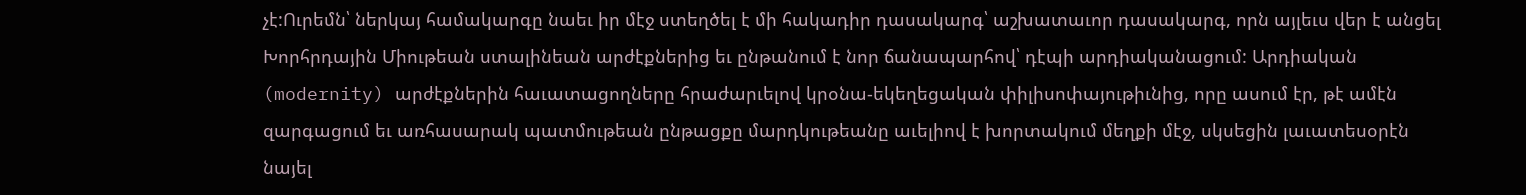չէ:Ուրեմն՝ ներկայ համակարգը նաեւ իր մէջ ստեղծել է մի հակադիր դասակարգ՝ աշխատաւոր դասակարգ, որն այլեւս վեր է անցել Խորհրդային Միութեան ստալինեան արժէքներից եւ ընթանում է նոր ճանապարհով՝ դէպի արդիականացում: Արդիական (modernity) արժէքներին հաւատացողները հրաժարւելով կրօնա-եկեղեցական փիլիսոփայութիւնից, որը ասում էր, թէ ամէն զարգացում եւ առհասարակ պատմութեան ընթացքը մարդկութեանը աւելիով է խորտակում մեղքի մէջ, սկսեցին լաւատեսօրէն նայել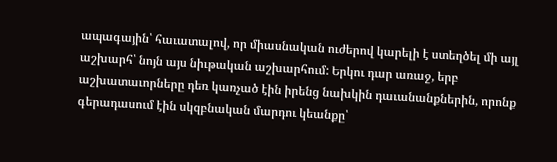ապագային՝ հաւատալով, որ միասնական ուժերով կարելի է ստեղծել մի այլ աշխարհ՝ նոյն այս նիւթական աշխարհում: Երկու դար առաջ, երբ աշխատաւորները դեռ կառչած էին իրենց նախկին դաւանանքներին, որոնք գերադասում էին սկզբնական մարդու կեանքը՝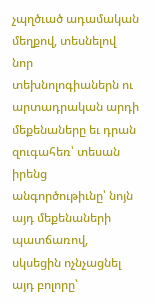չպղծւած ադամական մեղքով, տեսնելով նոր տեխնոլոգիաներն ու արտադրական արդի մեքենաները եւ դրան զուգահեռ՝ տեսան իրենց անգործութիւնը՝ նոյն այդ մեքենաների պատճառով, սկսեցին ոչնչացնել այդ բոլորը՝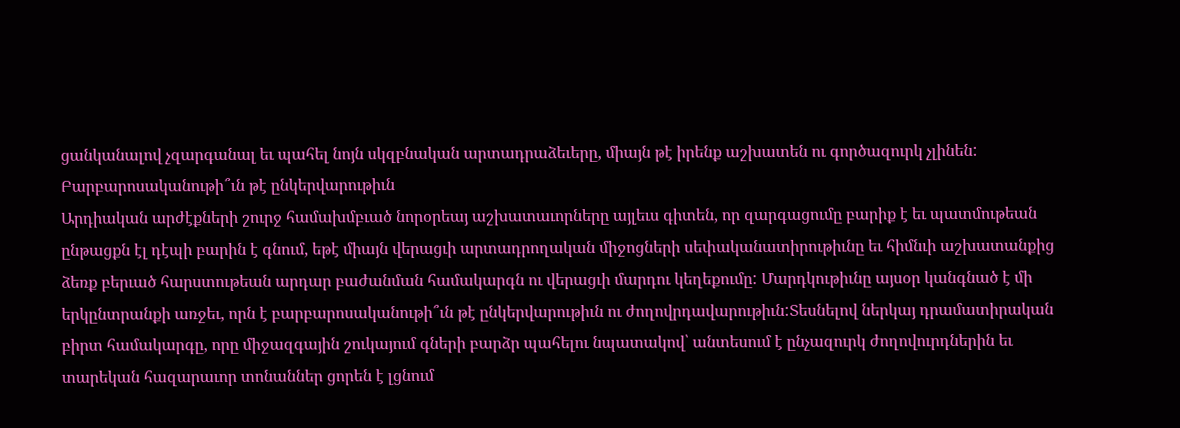ցանկանալով չզարգանալ եւ պահել նոյն սկզբնական արտադրաձեւերը, միայն թէ իրենք աշխատեն ու գործազուրկ չլինեն:
Բարբարոսականութի՞ւն թէ ընկերվարութիւն
Արդիական արժէքների շուրջ համախմբւած նորօրեայ աշխատաւորները այլեւս գիտեն, որ զարգացումը բարիք է եւ պատմութեան ընթացքն էլ դէպի բարին է գնում, եթէ միայն վերացւի արտադրողական միջոցների սեփականատիրութիւնը եւ հիմնւի աշխատանքից ձեռք բերւած հարստութեան արդար բաժանման համակարգն ու վերացւի մարդու կեղեքումը: Մարդկութիւնը այսօր կանգնած է մի երկընտրանքի առջեւ, որն է բարբարոսականութի՞ւն թէ ընկերվարութիւն ու ժողովրդավարութիւն:Տեսնելով ներկայ դրամատիրական բիրտ համակարգը, որը միջազգային շուկայում գների բարձր պահելու նպատակով՝ անտեսում է ընչազուրկ ժողովուրդներին եւ տարեկան հազարաւոր տոնաններ ցորեն է լցնում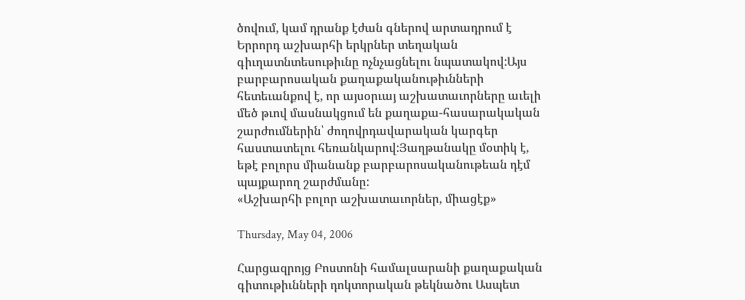ծովում, կամ դրանք էժան գներով արտադրում է Երրորդ աշխարհի երկրներ տեղական գիւղատնտեսութիւնը ոչնչացնելու նպատակով:Այս բարբարոսական քաղաքականութիւնների հետեւանքով է, որ այսօրւայ աշխատաւորները աւելի մեծ թւով մասնակցում են քաղաքա-հասարակական շարժումներին՝ ժողովրդավարական կարգեր հաստատելու հեռանկարով:Յաղթանակը մօտիկ է, եթէ բոլորս միանանք բարբարոսականութեան դէմ պայքարող շարժմանը:
«Աշխարհի բոլոր աշխատաւորներ, միացէք»

Thursday, May 04, 2006

Հարցազրոյց Բոստոնի համալսարանի քաղաքական գիտութիւնների դոկտորական թեկնածու Ասպետ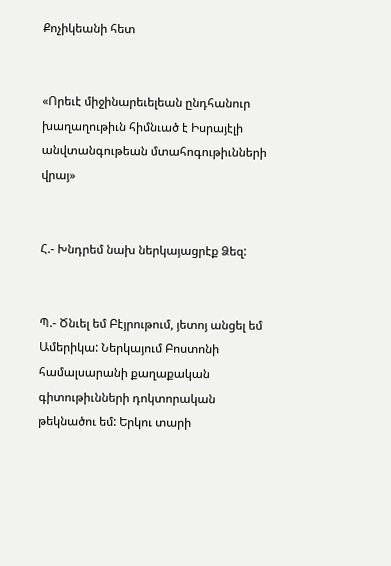Քոչիկեանի հետ


«Որեւէ միջինարեւելեան ընդհանուր խաղաղութիւն հիմնւած է Իսրայէլի անվտանգութեան մտահոգութիւնների վրայ»


Հ.- Խնդրեմ նախ ներկայացրէք Ձեզ:


Պ.- Ծնւել եմ Բէյրութում, յետոյ անցել եմ Ամերիկա: Ներկայում Բոստոնի համալսարանի քաղաքական գիտութիւնների դոկտորական թեկնածու եմ: Երկու տարի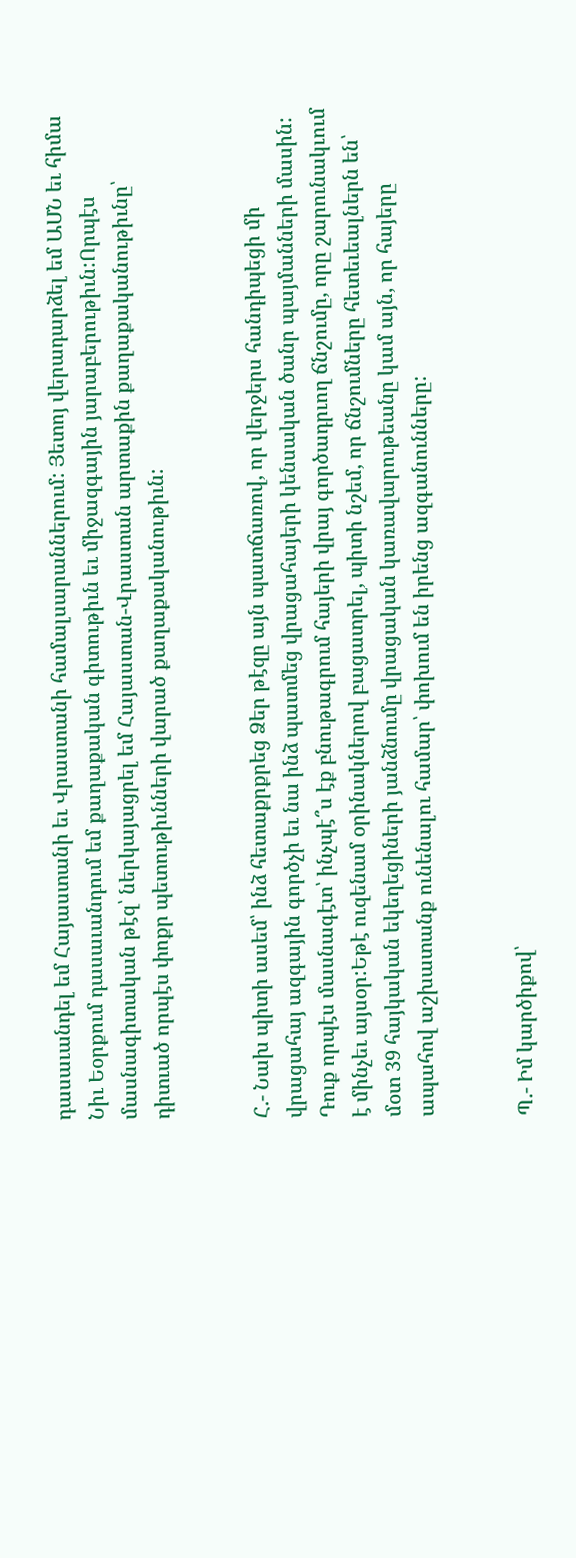դասաւանդել եմ Հայաստանի եւ Վրաստանի համալսարաններում: Յետոյ վերադարձել եմ ԱՄՆ եւ հիմա Նիւ Եօրքում դասաւանդում եմ քաղաքական գիտութիւն եւ միջազգային յարաբերութիւն:Որպէս մասնագիտական թէզ՝ ներկայացրել եմ Հայաստան-Վրաստան արտաքին քաղաքականութիւնը՝ դիտւած որպէս փոքր պետութիւնների վարած քաղաքականութիւն:


Հ.- Նախ պիտի ասեմ՝ ինձ հետաքրքրեց Ձեր թէզը այն պատճառով, որ վերջերս հանդիպեցի մի վրացահայ ազգային գործչի եւ նա ինձ պատմեց վրացահայերի կենսական ծանր պայմանների մասին: Դուք որպէս մասնագէտ՝ ինչպէ՞ս էք բնութագրում հայերի վրայ գործադրւող ճնշումը, որը շարունակւում է մինչեւ այսօր:Եթէ ուզենամ օրինակներով բացատրել, պիտի նշեմ, որ ճնշումները հետեւեալներն են՝ մօտ 39 հայկական եկեղեցիների յանձնումը վրացական կառավարութեանը կամ այն, որ հայերը ապահով աշխատանք ունենալու համար՝ փոխում են իրենց ազգանունները:


Պ.- Իմ կարծիքով՝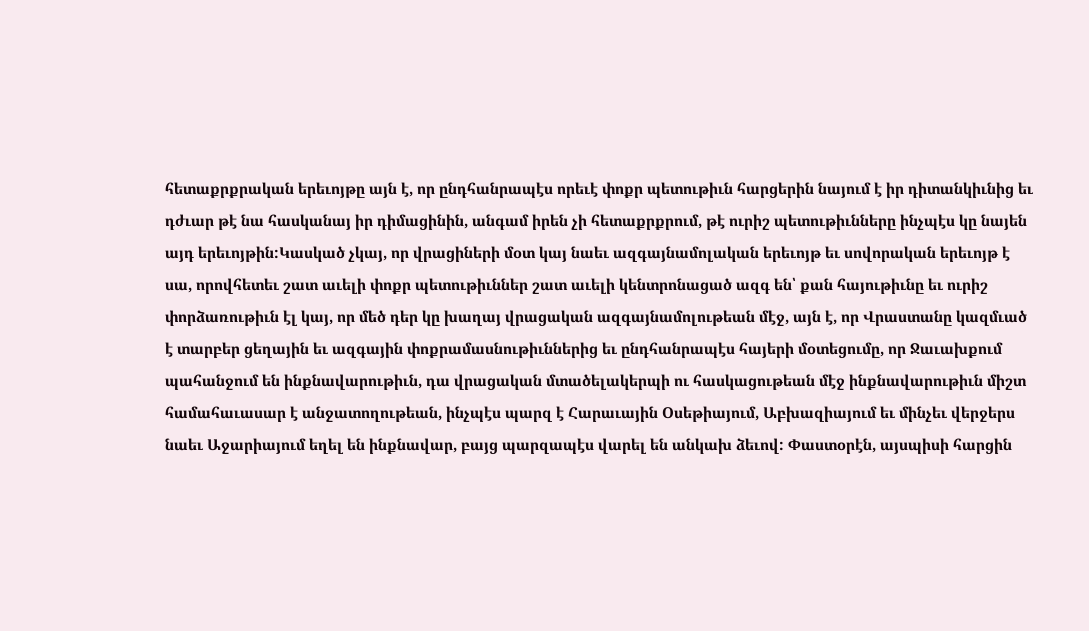հետաքրքրական երեւոյթը այն է, որ ընդհանրապէս որեւէ փոքր պետութիւն հարցերին նայում է իր դիտանկիւնից եւ դժւար թէ նա հասկանայ իր դիմացինին, անգամ իրեն չի հետաքրքրում, թէ ուրիշ պետութիւնները ինչպէս կը նայեն այդ երեւոյթին:Կասկած չկայ, որ վրացիների մօտ կայ նաեւ ազգայնամոլական երեւոյթ եւ սովորական երեւոյթ է սա, որովհետեւ շատ աւելի փոքր պետութիւններ շատ աւելի կենտրոնացած ազգ են՝ քան հայութիւնը եւ ուրիշ փորձառութիւն էլ կայ, որ մեծ դեր կը խաղայ վրացական ազգայնամոլութեան մէջ, այն է, որ Վրաստանը կազմւած է տարբեր ցեղային եւ ազգային փոքրամասնութիւններից եւ ընդհանրապէս հայերի մօտեցումը, որ Ջաւախքում պահանջում են ինքնավարութիւն, դա վրացական մտածելակերպի ու հասկացութեան մէջ ինքնավարութիւն միշտ համահաւասար է անջատողութեան, ինչպէս պարզ է Հարաւային Օսեթիայում, Աբխազիայում եւ մինչեւ վերջերս նաեւ Աջարիայում եղել են ինքնավար, բայց պարզապէս վարել են անկախ ձեւով: Փաստօրէն, այսպիսի հարցին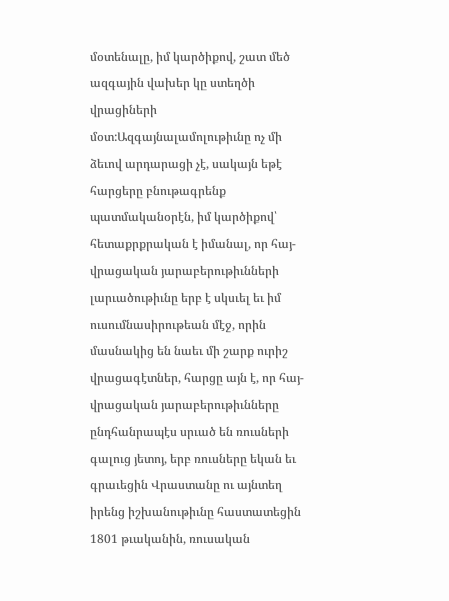մօտենալը, իմ կարծիքով, շատ մեծ ազգային վախեր կը ստեղծի վրացիների մօտ:Ազգայնալամոլութիւնը ոչ մի ձեւով արդարացի չէ, սակայն եթէ հարցերը բնութագրենք պատմականօրէն, իմ կարծիքով՝ հետաքրքրական է իմանալ, որ հայ-վրացական յարաբերութիւնների լարւածութիւնը երբ է սկսւել եւ իմ ուսումնասիրութեան մէջ, որին մասնակից են նաեւ մի շարք ուրիշ վրացագէտներ, հարցը այն է, որ հայ-վրացական յարաբերութիւնները ընդհանրապէս սրւած են ռուսների գալուց յետոյ, երբ ռուսները եկան եւ գրաւեցին Վրաստանը ու այնտեղ իրենց իշխանութիւնը հաստատեցին 1801 թւականին, ռուսական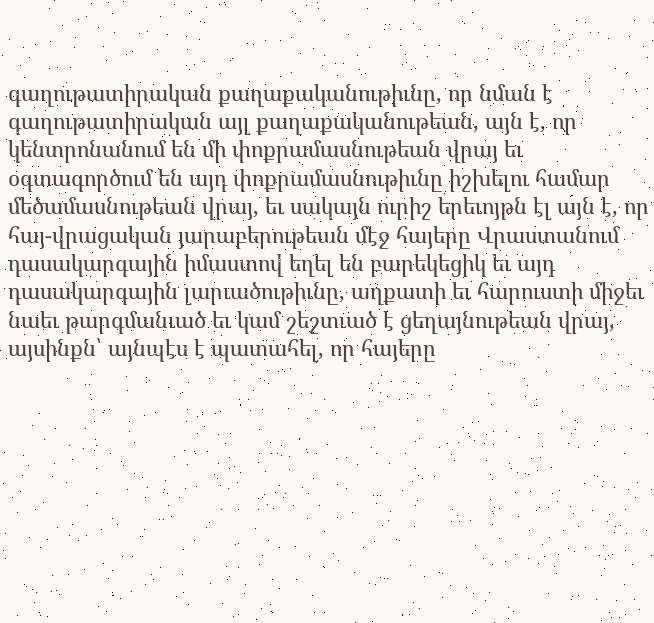գաղութատիրական քաղաքականութիւնը, որ նման է գաղութատիրական այլ քաղաքականութեան, այն է, որ կենտրոնանում են մի փոքրամասնութեան վրայ եւ օգտագործում են այդ փոքրամասնութիւնը իշխելու համար մեծամասնութեան վրայ, եւ սակայն ուրիշ երեւոյթն էլ այն է, որ հայ-վրացական յարաբերութեան մէջ հայերը Վրաստանում դասակարգային իմաստով եղել են բարեկեցիկ եւ այդ դասակարգային լարւածութիւնը, աղքատի եւ հարուստի միջեւ նաեւ թարգմանւած եւ կամ շեշտւած է ցեղայնութեան վրայ, այսինքն՝ այնպէս է պատահել, որ հայերը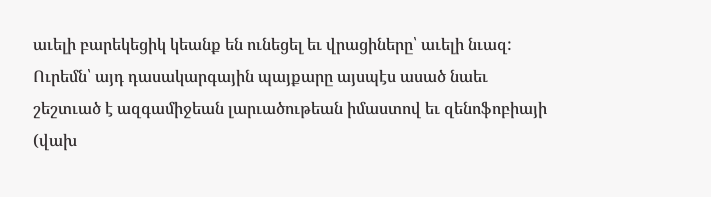աւելի բարեկեցիկ կեանք են ունեցել եւ վրացիները՝ աւելի նւազ: Ուրեմն՝ այդ դասակարգային պայքարը այսպէս ասած նաեւ շեշտւած է ազգամիջեան լարւածութեան իմաստով եւ զենոֆոբիայի (վախ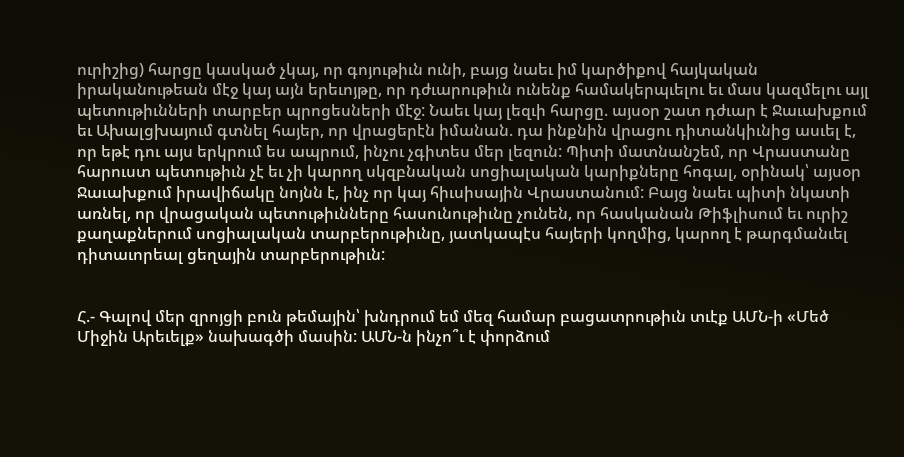ուրիշից) հարցը կասկած չկայ, որ գոյութիւն ունի, բայց նաեւ իմ կարծիքով հայկական իրականութեան մէջ կայ այն երեւոյթը, որ դժւարութիւն ունենք համակերպւելու եւ մաս կազմելու այլ պետութիւնների տարբեր պրոցեսների մէջ: Նաեւ կայ լեզւի հարցը. այսօր շատ դժւար է Ջաւախքում եւ Ախալցխայում գտնել հայեր, որ վրացերէն իմանան. դա ինքնին վրացու դիտանկիւնից ասւել է, որ եթէ դու այս երկրում ես ապրում, ինչու չգիտես մեր լեզուն: Պիտի մատնանշեմ, որ Վրաստանը հարուստ պետութիւն չէ եւ չի կարող սկզբնական սոցիալական կարիքները հոգալ, օրինակ՝ այսօր Ջաւախքում իրավիճակը նոյնն է, ինչ որ կայ հիւսիսային Վրաստանում: Բայց նաեւ պիտի նկատի առնել, որ վրացական պետութիւնները հասունութիւնը չունեն, որ հասկանան Թիֆլիսում եւ ուրիշ քաղաքներում սոցիալական տարբերութիւնը, յատկապէս հայերի կողմից, կարող է թարգմանւել դիտաւորեալ ցեղային տարբերութիւն:


Հ.- Գալով մեր զրոյցի բուն թեմային՝ խնդրում եմ մեզ համար բացատրութիւն տւէք ԱՄՆ-ի «Մեծ Միջին Արեւելք» նախագծի մասին: ԱՄՆ-ն ինչո՞ւ է փորձում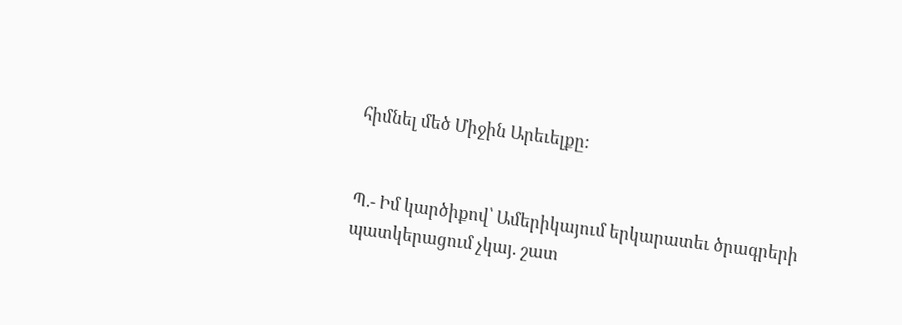հիմնել մեծ Միջին Արեւելքը:


Պ.- Իմ կարծիքով՝ Ամերիկայում երկարատեւ ծրագրերի պատկերացում չկայ. շատ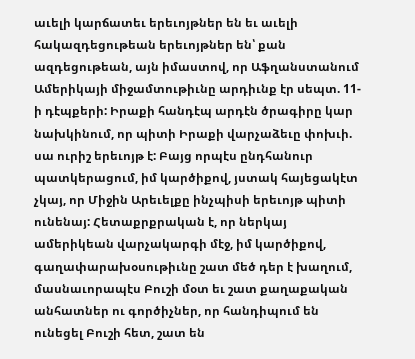աւելի կարճատեւ երեւոյթներ են եւ աւելի հակազդեցութեան երեւոյթներ են՝ քան ազդեցութեան, այն իմաստով, որ Աֆղանստանում Ամերիկայի միջամտութիւնը արդիւնք էր սեպտ. 11-ի դէպքերի: Իրաքի հանդէպ արդէն ծրագիրը կար նախկինում, որ պիտի Իրաքի վարչաձեւը փոխւի. սա ուրիշ երեւոյթ է: Բայց որպէս ընդհանուր պատկերացում, իմ կարծիքով, յստակ հայեցակէտ չկայ, որ Միջին Արեւելքը ինչպիսի երեւոյթ պիտի ունենայ: Հետաքրքրական է, որ ներկայ ամերիկեան վարչակարգի մէջ, իմ կարծիքով, գաղափարախօսութիւնը շատ մեծ դեր է խաղում, մասնաւորապէս Բուշի մօտ եւ շատ քաղաքական անհատներ ու գործիչներ, որ հանդիպում են ունեցել Բուշի հետ, շատ են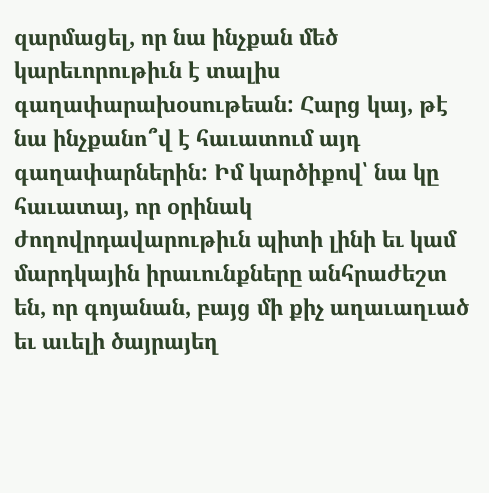զարմացել, որ նա ինչքան մեծ կարեւորութիւն է տալիս գաղափարախօսութեան: Հարց կայ, թէ նա ինչքանո՞վ է հաւատում այդ գաղափարներին: Իմ կարծիքով՝ նա կը հաւատայ, որ օրինակ ժողովրդավարութիւն պիտի լինի եւ կամ մարդկային իրաւունքները անհրաժեշտ են, որ գոյանան, բայց մի քիչ աղաւաղւած եւ աւելի ծայրայեղ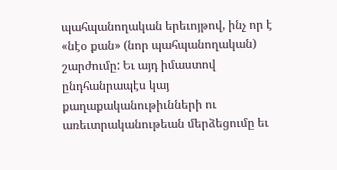պահպանողական երեւոյթով, ինչ որ է «նէօ քան» (նոր պահպանողական) շարժումը: Եւ այդ իմաստով ընդհանրապէս կայ քաղաքականութիւնների ու առեւտրականութեան մերձեցումը եւ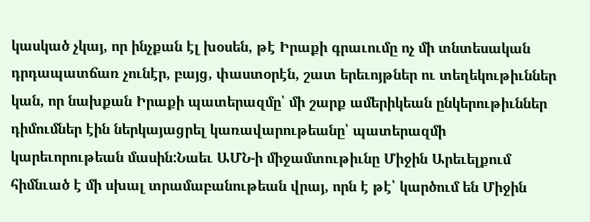կասկած չկայ, որ ինչքան էլ խօսեն, թէ Իրաքի գրաւումը ոչ մի տնտեսական դրդապատճառ չունէր, բայց, փաստօրէն, շատ երեւոյթներ ու տեղեկութիւններ կան, որ նախքան Իրաքի պատերազմը՝ մի շարք ամերիկեան ընկերութիւններ դիմումներ էին ներկայացրել կառավարութեանը՝ պատերազմի կարեւորութեան մասին:Նաեւ ԱՄՆ-ի միջամտութիւնը Միջին Արեւելքում հիմնւած է մի սխալ տրամաբանութեան վրայ, որն է թէ՝ կարծում են Միջին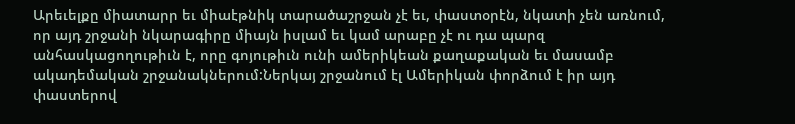Արեւելքը միատարր եւ միաէթնիկ տարածաշրջան չէ եւ, փաստօրէն, նկատի չեն առնում, որ այդ շրջանի նկարագիրը միայն իսլամ եւ կամ արաբը չէ ու դա պարզ անհասկացողութիւն է, որը գոյութիւն ունի ամերիկեան քաղաքական եւ մասամբ ակադեմական շրջանակներում:Ներկայ շրջանում էլ Ամերիկան փորձում է իր այդ փաստերով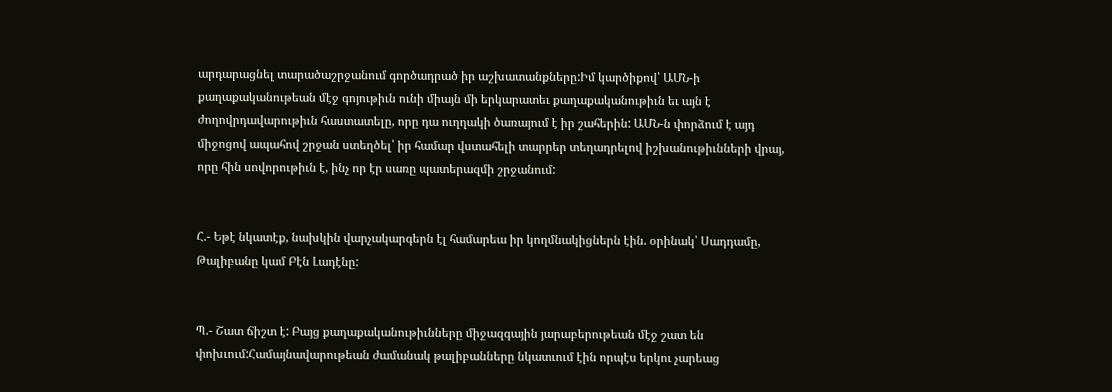արդարացնել տարածաշրջանում գործադրած իր աշխատանքները:Իմ կարծիքով՝ ԱՄՆ-ի քաղաքականութեան մէջ գոյութիւն ունի միայն մի երկարատեւ քաղաքականութիւն եւ այն է ժողովրդավարութիւն հաստատելը, որը դա ուղղակի ծառայում է իր շահերին: ԱՄՆ-ն փորձում է այդ միջոցով ապահով շրջան ստեղծել՝ իր համար վստահելի տարրեր տեղադրելով իշխանութիւնների վրայ, որը հին սովորութիւն է, ինչ որ էր սառը պատերազմի շրջանում:


Հ.- Եթէ նկատէք, նախկին վարչակարգերն էլ համարեա իր կողմնակիցներն էին. օրինակ՝ Սադդամը, Թալիբանը կամ Բէն Լադէնը:


Պ.- Շատ ճիշտ է: Բայց քաղաքականութիւնները միջազգային յարաբերութեան մէջ շատ են փոխւում:Համայնավարութեան ժամանակ թալիբանները նկատւում էին որպէս երկու չարեաց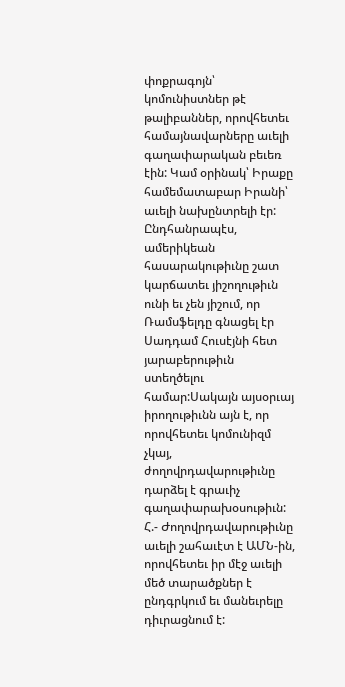փոքրագոյն՝ կոմունիստներ թէ թալիբաններ, որովհետեւ համայնավարները աւելի գաղափարական բեւեռ էին: Կամ օրինակ՝ Իրաքը համեմատաբար Իրանի՝ աւելի նախընտրելի էր: Ընդհանրապէս, ամերիկեան հասարակութիւնը շատ կարճատեւ յիշողութիւն ունի եւ չեն յիշում, որ Ռամսֆելդը գնացել էր Սադդամ Հուսէյնի հետ յարաբերութիւն ստեղծելու համար:Սակայն այսօրւայ իրողութիւնն այն է, որ որովհետեւ կոմունիզմ չկայ, ժողովրդավարութիւնը դարձել է գրաւիչ գաղափարախօսութիւն:
Հ.- Ժողովրդավարութիւնը աւելի շահաւէտ է ԱՄՆ-ին, որովհետեւ իր մէջ աւելի մեծ տարածքներ է ընդգրկում եւ մանեւրելը դիւրացնում է: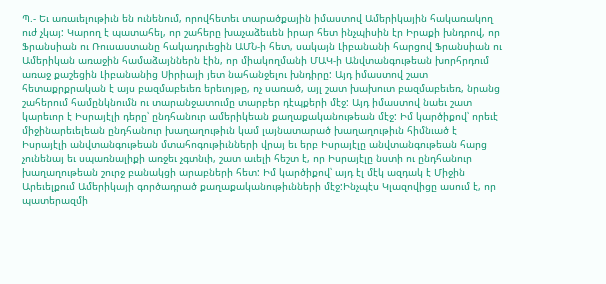Պ.- Եւ առաւելութիւն են ունենում, որովհետեւ տարածքային իմաստով Ամերիկային հակառակող ուժ չկայ: Կարող է պատահել, որ շահերը խաչաձեււեն իրար հետ ինչպիսին էր Իրաքի խնդրով, որ Ֆրանսիան ու Ռուսաստանը հակադրւեցին ԱՄՆ-ի հետ, սակայն Լիբանանի հարցով Ֆրանսիան ու Ամերիկան առաջին համաձայններն էին, որ միակողմանի ՄԱԿ-ի Անվտանգութեան խորհրդում առաջ քաշեցին Լիբանանից Սիրիայի յետ նահանջելու խնդիրը: Այդ իմաստով շատ հետաքրքրական է այս բազմաբեւեռ երեւոյթը, ոչ սառած, այլ շատ խախուտ բազմաբեւեռ, նրանց շահերում համընկնումն ու տարանջատումը տարբեր դէպքերի մէջ: Այդ իմաստով նաեւ շատ կարեւոր է Իսրայէլի դերը՝ ընդհանուր ամերիկեան քաղաքականութեան մէջ: Իմ կարծիքով՝ որեւէ միջինարեւելեան ընդհանուր խաղաղութիւն կամ լայնատարած խաղաղութիւն հիմնւած է Իսրայէլի անվտանգութեան մտահոգութիւնների վրայ եւ երբ Իսրայէլը անվտանգութեան հարց չունենայ եւ սպառնալիքի առջեւ չգտնւի, շատ աւելի հեշտ է, որ Իսրայէլը նստի ու ընդհանուր խաղաղութեան շուրջ բանակցի արաբների հետ: Իմ կարծիքով՝ այդ էլ մէկ ազդակ է Միջին Արեւելքում Ամերիկայի գործադրած քաղաքականութիւնների մէջ:Ինչպէս Կլազովիցը ասում է, որ պատերազմի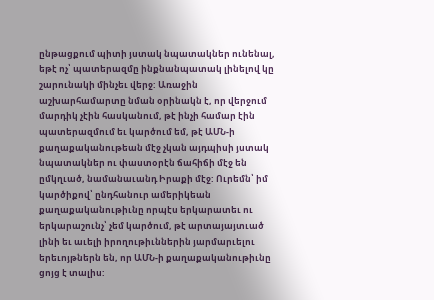ընթացքում պիտի յստակ նպատակներ ունենալ, եթէ ոչ՝ պատերազմը ինքնանպատակ լինելով կը շարունակի մինչեւ վերջ: Առաջին աշխարհամարտը նման օրինակն է, որ վերջում մարդիկ չէին հասկանում, թէ ինչի համար էին պատերազմում եւ կարծում եմ, թէ ԱՄՆ-ի քաղաքականութեան մէջ չկան այդպիսի յստակ նպատակներ ու փաստօրէն ճահիճի մէջ են ըմկղւած, նամանաւանդ Իրաքի մէջ: Ուրեմն՝ իմ կարծիքով՝ ընդհանուր ամերիկեան քաղաքականութիւնը որպէս երկարատեւ ու երկարաշունչ՝ չեմ կարծում, թէ արտայայտւած լինի եւ աւելի իրողութիւններին յարմարւելու երեւոյթներն են, որ ԱՄՆ-ի քաղաքականութիւնը ցոյց է տալիս: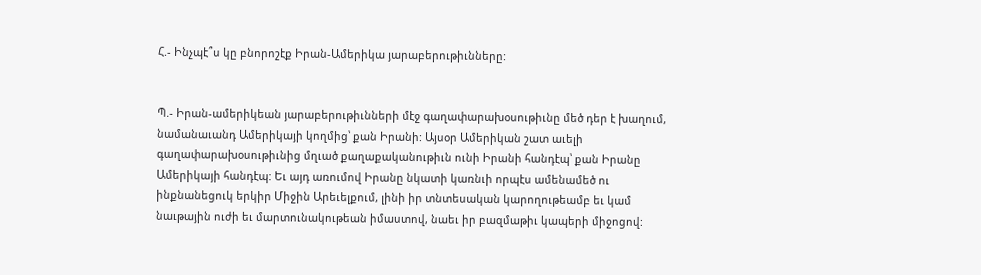Հ.- Ինչպէ՞ս կը բնորոշէք Իրան-Ամերիկա յարաբերութիւնները:


Պ.- Իրան-ամերիկեան յարաբերութիւնների մէջ գաղափարախօսութիւնը մեծ դեր է խաղում, նամանաւանդ Ամերիկայի կողմից՝ քան Իրանի: Այսօր Ամերիկան շատ աւելի գաղափարախօսութիւնից մղւած քաղաքականութիւն ունի Իրանի հանդէպ՝ քան Իրանը Ամերիկայի հանդէպ: Եւ այդ առումով Իրանը նկատի կառնւի որպէս ամենամեծ ու ինքնանեցուկ երկիր Միջին Արեւելքում, լինի իր տնտեսական կարողութեամբ եւ կամ նաւթային ուժի եւ մարտունակութեան իմաստով, նաեւ իր բազմաթիւ կապերի միջոցով: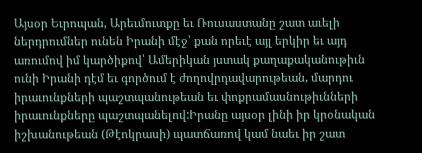Այսօր Եւրոպան, Արեւմուտքը եւ Ռուսաստանը շատ աւելի ներդրումներ ունեն Իրանի մէջ՝ քան որեւէ այլ երկիր եւ այդ առումով իմ կարծիքով՝ Ամերիկան յստակ քաղաքականութիւն ունի Իրանի դէմ եւ գործում է ժողովրդավարութեան, մարդու իրաւունքների պաշտպանութեան եւ փոքրամասնութիւնների իրաւունքները պաշտպանելով:Իրանը այսօր լինի իր կրօնական իշխանութեան (Թէոկրասի) պատճառով կամ նաեւ իր շատ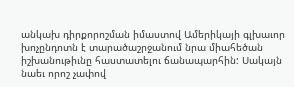անկախ դիրքորոշման իմաստով Ամերիկայի գլխաւոր խոչընդոտն է տարածաշրջանում նրա միահեծան իշխանութիւնը հաստատելու ճանապարհին: Սակայն նաեւ որոշ չափով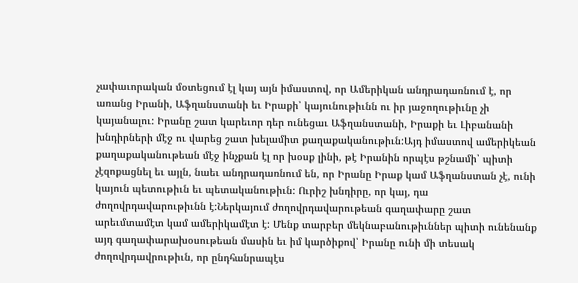չափաւորական մօտեցում էլ կայ այն իմաստով, որ Ամերիկան անդրադառնում է, որ առանց Իրանի, Աֆղանստանի եւ Իրաքի՝ կայունութիւնն ու իր յաջողութիւնը չի կայանալու: Իրանը շատ կարեւոր դեր ունեցաւ Աֆղանստանի, Իրաքի եւ Լիբանանի խնդիրների մէջ ու վարեց շատ խելամիտ քաղաքականութիւն:Այդ իմաստով ամերիկեան քաղաքականութեան մէջ ինչքան էլ որ խօսք լինի, թէ Իրանին որպէս թշնամի՝ պիտի չէզոքացնել եւ այլն, նաեւ անդրադառնում են, որ Իրանը Իրաք կամ Աֆղանստան չէ, ունի կայուն պետութիւն եւ պետականութիւն: Ուրիշ խնդիրը, որ կայ, դա ժողովրդավարութիւնն է:Ներկայում ժողովրդավարութեան գաղափարը շատ արեւմտամէտ կամ ամերիկամէտ է: Մենք տարբեր մեկնաբանութիւններ պիտի ունենանք այդ գաղափարախօսութեան մասին եւ իմ կարծիքով՝ Իրանը ունի մի տեսակ ժողովրդավրութիւն, որ ընդհանրապէս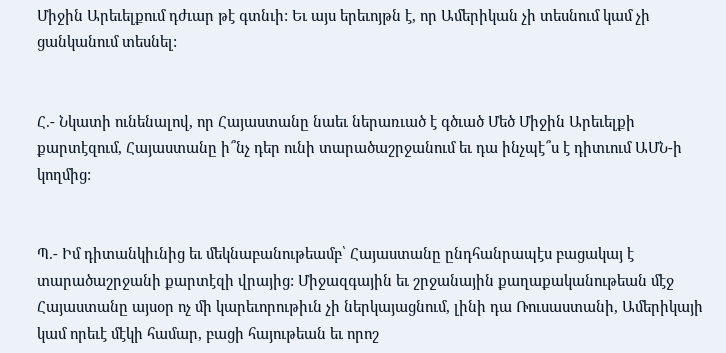Միջին Արեւելքում դժւար թէ գտնւի: Եւ այս երեւոյթն է, որ Ամերիկան չի տեսնում կամ չի ցանկանում տեսնել:


Հ.- Նկատի ունենալով, որ Հայաստանը նաեւ ներառւած է գծւած Մեծ Միջին Արեւելքի քարտէզում, Հայաստանը ի՞նչ դեր ունի տարածաշրջանում եւ դա ինչպէ՞ս է դիտւում ԱՄՆ-ի կողմից:


Պ.- Իմ դիտանկիւնից եւ մեկնաբանութեամբ՝ Հայաստանը ընդհանրապէս բացակայ է տարածաշրջանի քարտէզի վրայից: Միջազգային եւ շրջանային քաղաքականութեան մէջ Հայաստանը այսօր ոչ մի կարեւորութիւն չի ներկայացնում, լինի դա Ռուսաստանի, Ամերիկայի կամ որեւէ մէկի համար, բացի հայութեան եւ որոշ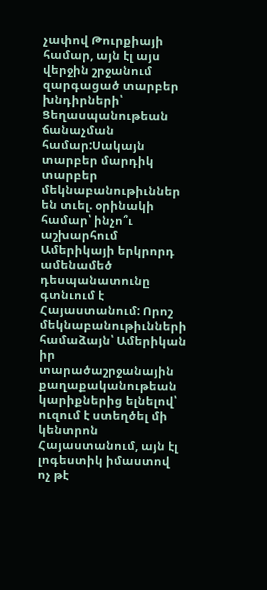չափով Թուրքիայի համար, այն էլ այս վերջին շրջանում զարգացած տարբեր խնդիրների՝ Ցեղասպանութեան ճանաչման համար:Սակայն տարբեր մարդիկ տարբեր մեկնաբանութիւններ են տւել. օրինակի համար՝ ինչո՞ւ աշխարհում Ամերիկայի երկրորդ ամենամեծ դեսպանատունը գտնւում է Հայաստանում: Որոշ մեկնաբանութիւնների համաձայն՝ Ամերիկան իր տարածաշրջանային քաղաքականութեան կարիքներից ելնելով՝ ուզում է ստեղծել մի կենտրոն Հայաստանում, այն էլ լոգեստիկ իմաստով ոչ թէ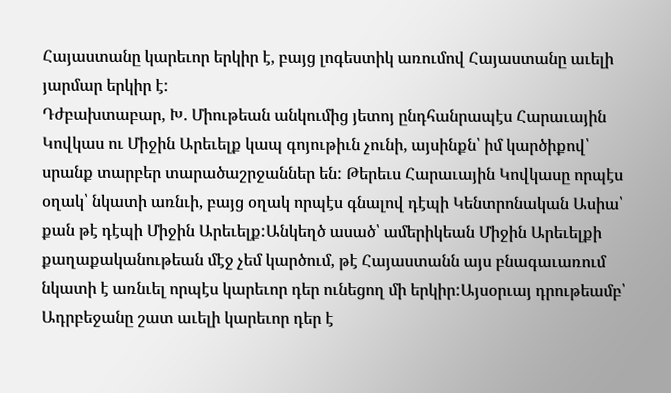Հայաստանը կարեւոր երկիր է, բայց լոգեստիկ առումով Հայաստանը աւելի յարմար երկիր է:
Դժբախտաբար, Խ. Միութեան անկումից յետոյ ընդհանրապէս Հարաւային Կովկաս ու Միջին Արեւելք կապ գոյութիւն չունի, այսինքն՝ իմ կարծիքով՝ սրանք տարբեր տարածաշրջաններ են: Թերեւս Հարաւային Կովկասը որպէս օղակ՝ նկատի առնւի, բայց օղակ որպէս գնալով դէպի Կենտրոնական Ասիա՝ քան թէ դէպի Միջին Արեւելք:Անկեղծ ասած՝ ամերիկեան Միջին Արեւելքի քաղաքականութեան մէջ չեմ կարծում, թէ Հայաստանն այս բնագաւառում նկատի է առնւել որպէս կարեւոր դեր ունեցող մի երկիր:Այսօրւայ դրութեամբ՝ Ադրբեջանը շատ աւելի կարեւոր դեր է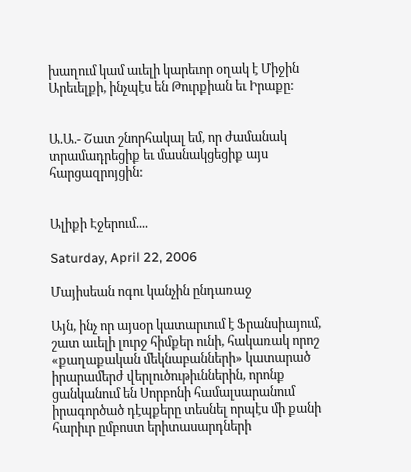խաղում կամ աւելի կարեւոր օղակ է Միջին Արեւելքի, ինչպէս են Թուրքիան եւ Իրաքը:


Ա.Ա.- Շատ շնորհակալ եմ, որ ժամանակ տրամադրեցիք եւ մասնակցեցիք այս հարցազրոյցին:


Ալիքի Էջերում....

Saturday, April 22, 2006

Մայիսեան ոգու կանչին ընդառաջ

Այն, ինչ որ այսօր կատարւում է Ֆրանսիայում, շատ աւելի լուրջ հիմքեր ունի, հակառակ որոշ «քաղաքական մեկնաբանների» կատարած իրարամերժ վերլուծութիւններին, որոնք ցանկանում են Սորբոնի համալսարանում իրագործած դէպքերը տեսնել որպէս մի քանի հարիւր ըմբոստ երիտասարդների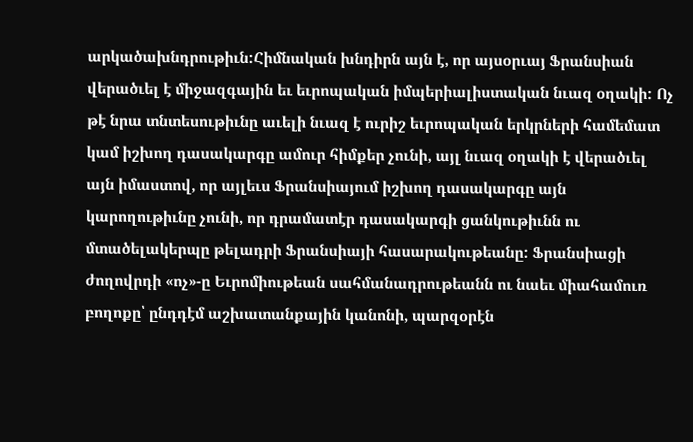արկածախնդրութիւն:Հիմնական խնդիրն այն է, որ այսօրւայ Ֆրանսիան վերածւել է միջազգային եւ եւրոպական իմպերիալիստական նւազ օղակի: Ոչ թէ նրա տնտեսութիւնը աւելի նւազ է ուրիշ եւրոպական երկրների համեմատ կամ իշխող դասակարգը ամուր հիմքեր չունի, այլ նւազ օղակի է վերածւել այն իմաստով, որ այլեւս Ֆրանսիայում իշխող դասակարգը այն կարողութիւնը չունի, որ դրամատէր դասակարգի ցանկութիւնն ու մտածելակերպը թելադրի Ֆրանսիայի հասարակութեանը: Ֆրանսիացի ժողովրդի «ոչ»-ը Եւրոմիութեան սահմանադրութեանն ու նաեւ միահամուռ բողոքը՝ ընդդէմ աշխատանքային կանոնի, պարզօրէն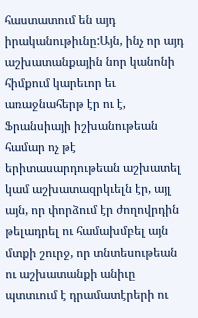հաստատում են այդ իրականութիւնը:Այն, ինչ որ այդ աշխատանքային նոր կանոնի հիմքում կարեւոր եւ առաջնահերթ էր ու է, Ֆրանսիայի իշխանութեան համար ոչ թէ երիտասարդութեան աշխատել կամ աշխատազրկւելն էր, այլ այն, որ փորձում էր ժողովրդին թելադրել ու համախմբել այն մտքի շուրջ, որ տնտեսութեան ու աշխատանքի անիւը պտտւում է դրամատէրերի ու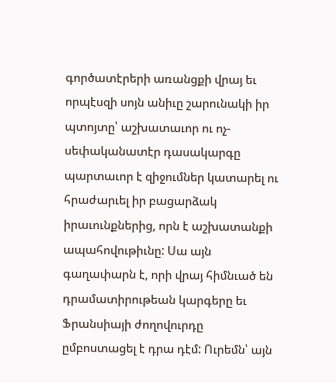գործատէրերի առանցքի վրայ եւ որպէսզի սոյն անիւը շարունակի իր պտոյտը՝ աշխատաւոր ու ոչ-սեփականատէր դասակարգը պարտաւոր է զիջումներ կատարել ու հրաժարւել իր բացարձակ իրաւունքներից, որն է աշխատանքի ապահովութիւնը: Սա այն գաղափարն է, որի վրայ հիմնւած են դրամատիրութեան կարգերը եւ Ֆրանսիայի ժողովուրդը ըմբոստացել է դրա դէմ: Ուրեմն՝ այն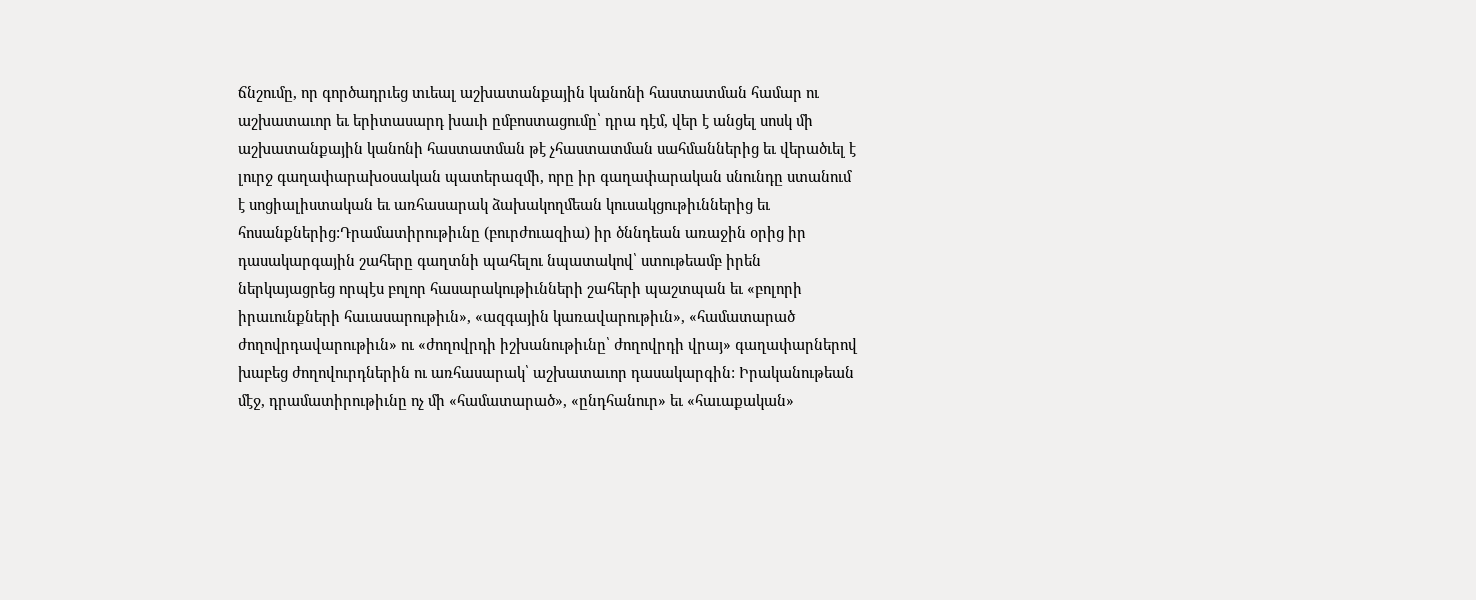ճնշումը, որ գործադրւեց տւեալ աշխատանքային կանոնի հաստատման համար ու աշխատաւոր եւ երիտասարդ խաւի ըմբոստացումը՝ դրա դէմ, վեր է անցել սոսկ մի աշխատանքային կանոնի հաստատման թէ չհաստատման սահմաններից եւ վերածւել է լուրջ գաղափարախօսական պատերազմի, որը իր գաղափարական սնունդը ստանում է սոցիալիստական եւ առհասարակ ձախակողմեան կուսակցութիւններից եւ հոսանքներից:Դրամատիրութիւնը (բուրժուազիա) իր ծննդեան առաջին օրից իր դասակարգային շահերը գաղտնի պահելու նպատակով՝ ստութեամբ իրեն ներկայացրեց որպէս բոլոր հասարակութիւնների շահերի պաշտպան եւ «բոլորի իրաւունքների հաւասարութիւն», «ազգային կառավարութիւն», «համատարած ժողովրդավարութիւն» ու «ժողովրդի իշխանութիւնը՝ ժողովրդի վրայ» գաղափարներով խաբեց ժողովուրդներին ու առհասարակ՝ աշխատաւոր դասակարգին: Իրականութեան մէջ, դրամատիրութիւնը ոչ մի «համատարած», «ընդհանուր» եւ «հաւաքական»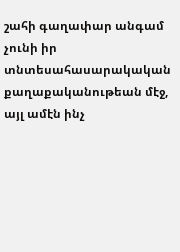շահի գաղափար անգամ չունի իր տնտեսահասարակական քաղաքականութեան մէջ, այլ ամէն ինչ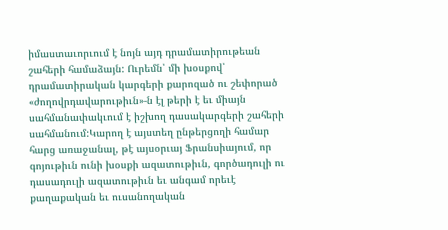իմաստաւորւում է նոյն այդ դրամատիրութեան շահերի համաձայն: Ուրեմն՝ մի խօսքով՝ դրամատիրական կարգերի քարոզած ու շեփորած «ժողովրդավարութիւն»-ն էլ թերի է եւ միայն սահմանափակւում է իշխող դասակարգերի շահերի սահմանում:Կարող է այստեղ ընթերցողի համար հարց առաջանալ, թէ այսօրւայ Ֆրանսիայում, որ գոյութիւն ունի խօսքի ազատութիւն, գործադուլի ու դասադուլի ազատութիւն եւ անգամ որեւէ քաղաքական եւ ուսանողական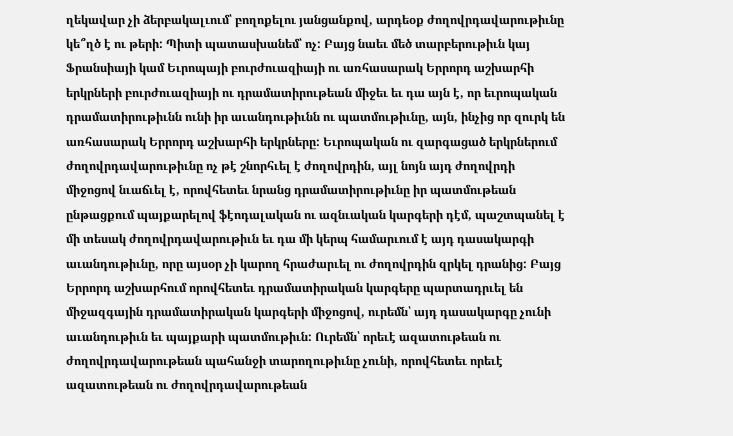ղեկավար չի ձերբակալւում՝ բողոքելու յանցանքով, արդեօք ժողովրդավարութիւնը կե՞ղծ է ու թերի: Պիտի պատասխանեմ՝ ոչ: Բայց նաեւ մեծ տարբերութիւն կայ Ֆրանսիայի կամ Եւրոպայի բուրժուազիայի ու առհասարակ Երրորդ աշխարհի երկրների բուրժուազիայի ու դրամատիրութեան միջեւ եւ դա այն է, որ եւրոպական դրամատիրութիւնն ունի իր աւանդութիւնն ու պատմութիւնը, այն, ինչից որ զուրկ են առհասարակ Երրորդ աշխարհի երկրները: Եւրոպական ու զարգացած երկրներում ժողովրդավարութիւնը ոչ թէ շնորհւել է ժողովրդին, այլ նոյն այդ ժողովրդի միջոցով նւաճւել է, որովհետեւ նրանց դրամատիրութիւնը իր պատմութեան ընթացքում պայքարելով ֆէոդալական ու ազնւական կարգերի դէմ, պաշտպանել է մի տեսակ ժողովրդավարութիւն եւ դա մի կերպ համարւում է այդ դասակարգի աւանդութիւնը, որը այսօր չի կարող հրաժարւել ու ժողովրդին զրկել դրանից: Բայց Երրորդ աշխարհում որովհետեւ դրամատիրական կարգերը պարտադրւել են միջազգային դրամատիրական կարգերի միջոցով, ուրեմն՝ այդ դասակարգը չունի աւանդութիւն եւ պայքարի պատմութիւն: Ուրեմն՝ որեւէ ազատութեան ու ժողովրդավարութեան պահանջի տարողութիւնը չունի, որովհետեւ որեւէ ազատութեան ու ժողովրդավարութեան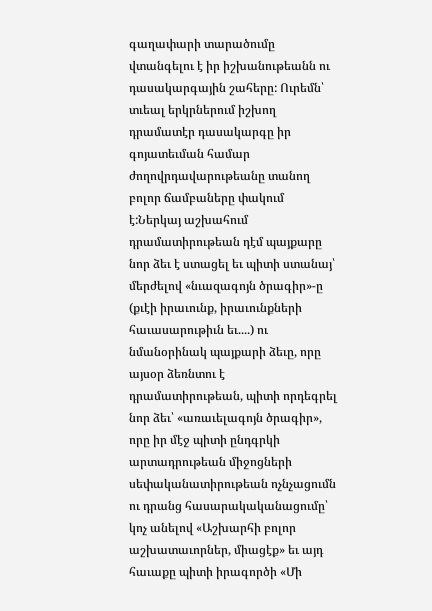գաղափարի տարածումը վտանգելու է իր իշխանութեանն ու դասակարգային շահերը: Ուրեմն՝ տւեալ երկրներում իշխող դրամատէր դասակարգը իր գոյատեւման համար ժողովրդավարութեանը տանող բոլոր ճամբաները փակում է:Ներկայ աշխահում դրամատիրութեան դէմ պայքարը նոր ձեւ է ստացել եւ պիտի ստանայ՝ մերժելով «նւազագոյն ծրագիր»-ը (քւէի իրաւունք, իրաւունքների հաւասարութիւն եւ....) ու նմանօրինակ պայքարի ձեւը, որը այսօր ձեռնտու է դրամատիրութեան, պիտի որդեգրել նոր ձեւ՝ «առաւելագոյն ծրագիր», որը իր մէջ պիտի ընդգրկի արտադրութեան միջոցների սեփականատիրութեան ոչնչացումն ու դրանց հասարակականացումը՝ կոչ անելով «Աշխարհի բոլոր աշխատաւորներ, միացէք» եւ այդ հաւաքը պիտի իրագործի «Մի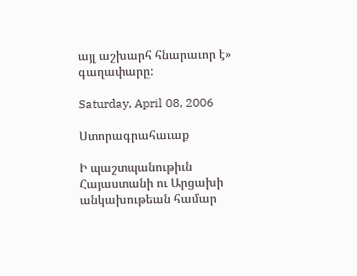այլ աշխարհ հնարաւոր է» գաղափարը:

Saturday, April 08, 2006

Ստորագրահաւաք

Ի պաշտպանութիւն Հայաստանի ու Արցախի անկախութեան համար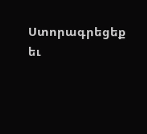Ստորագրեցեք եւ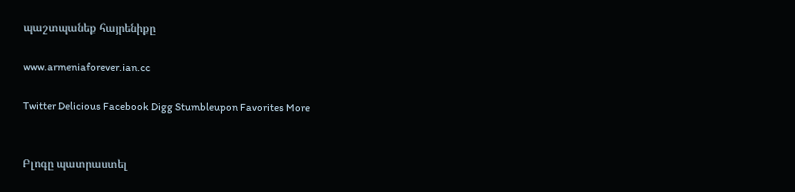պաշտպանեք հայրենիքը

www.armeniaforever.ian.cc

Twitter Delicious Facebook Digg Stumbleupon Favorites More


Բլոգը պատրաստել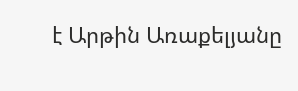է Արթին Առաքելյանը